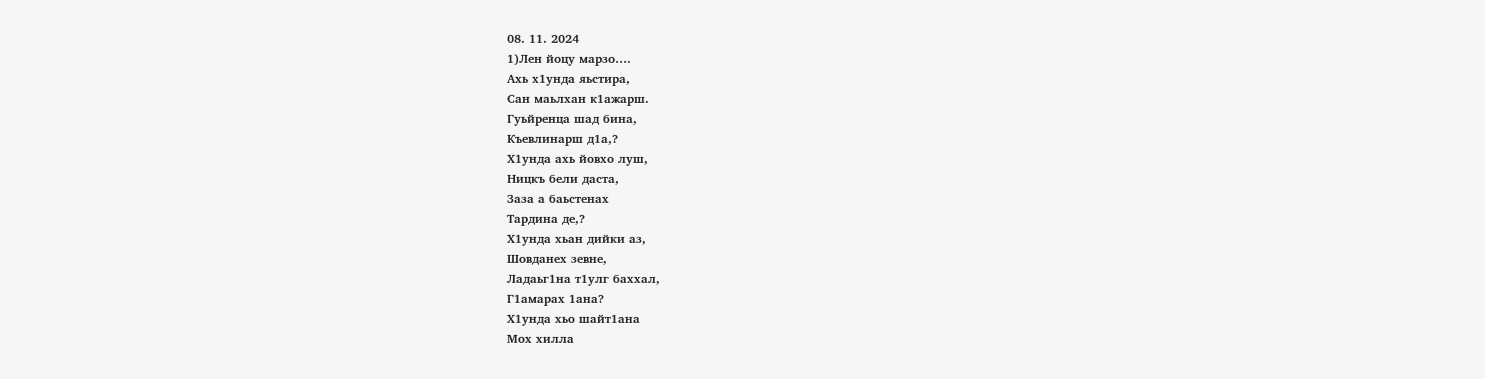08. 11. 2024
1)Лен йоцу марзо….
Ахь х1унда яьстира,
Сан маьлхан к1ажарш.
Гуьйренца шад бина,
Къевлинарш д1а,?
Х1унда ахь йовхо луш,
Ницкъ бели даста,
Заза а баьстенах
Тардина де,?
Х1унда хьан дийки аз,
Шовданех зевне,
Ладаьг1на т1улг баххал,
Г1амарах 1ана?
Х1унда хьо шайт1ана
Мох хилла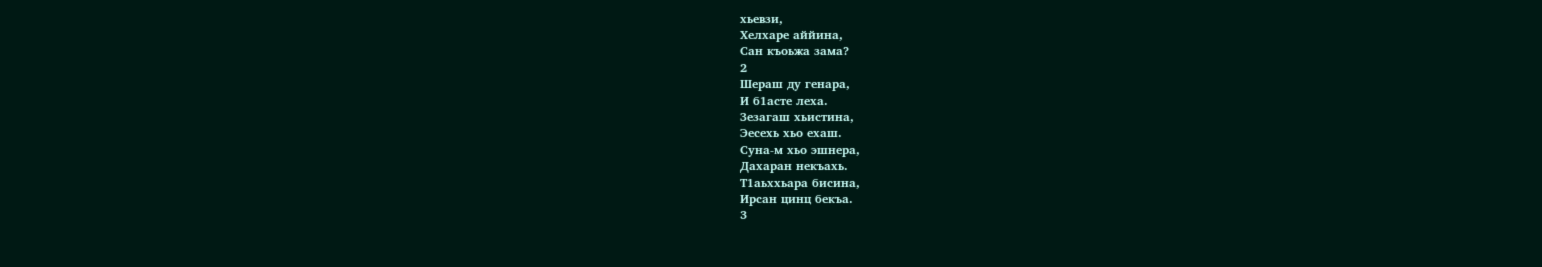хьевзи,
Хелхаре аййина,
Сан къоьжа зама?
2
Шераш ду генара,
И б1асте леха.
Зезагаш хьистина,
Эесехь хьо ехаш.
Суна-м хьо эшнера,
Дахаран некъахь.
Т1аьххьара бисина,
Ирсан цинц бекъа.
3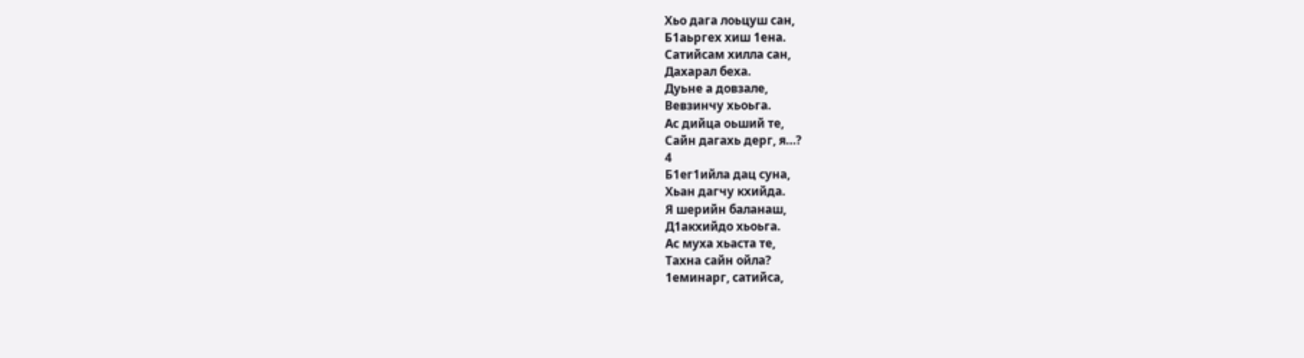Хьо дага лоьцуш сан,
Б1аьргех хиш 1ена.
Сатийсам хилла сан,
Дахарал беха.
Дуьне а довзале,
Вевзинчу хьоьга.
Ас дийца оьший те,
Сайн дагахь дерг, я…?
4
Б1ег1ийла дац суна,
Хьан дагчу кхийда.
Я шерийн баланаш,
Д1акхийдо хьоьга.
Ас муха хьаста те,
Тахна сайн ойла?
1еминарг, сатийса,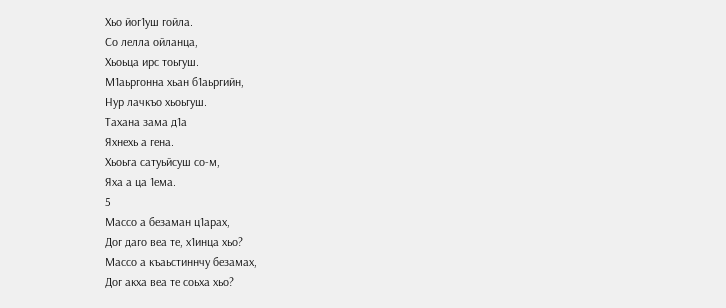Хьо йог1уш гойла.
Со лелла ойланца,
Хьоьца ирс тоьгуш.
М1аьргонна хьан б1аьргийн,
Нур лачкъо хьоьгуш.
Тахана зама д1а
Яхнехь а гена.
Хьоьга сатуьйсуш со-м,
Яха а ца 1ема.
5
Массо а безаман ц1арах,
Дог даго веа те, х1инца хьо?
Массо а къаьстиннчу безамах,
Дог акха веа те соьха хьо?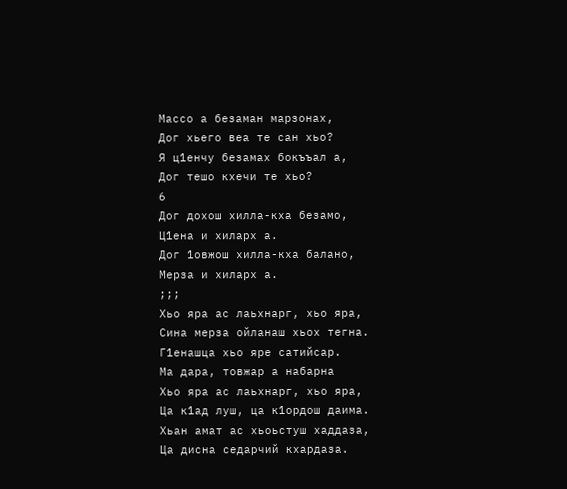Массо а безаман марзонах,
Дог хьего веа те сан хьо?
Я ц1енчу безамах бокъъал а,
Дог тешо кхечи те хьо?
6
Дог дохош хилла-кха безамо,
Ц1ена и хиларх а.
Дог 1овжош хилла-кха балано,
Мерза и хиларх а.
;;;
Хьо яра ас лаьхнарг, хьо яра,
Сина мерза ойланаш хьох тегна.
Г1енашца хьо яре сатийсар.
Ма дара, товжар а набарна
Хьо яра ас лаьхнарг, хьо яра,
Ца к1ад луш, ца к1ордош даима.
Хьан амат ас хьоьстуш хаддаза,
Ца дисна седарчий кхардаза.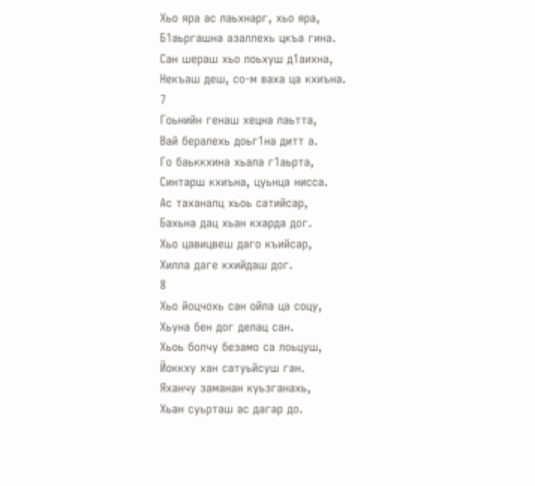Хьо яра ас лаьхнарг, хьо яра,
Б1аьргашна азаллехь цкъа гина.
Сан шераш хьо лоьхуш д1аихна,
Некъаш деш, со-м ваха ца кхиъна.
7
Гоьнийн генаш хецна лаьтта,
Вай бералехь доьг1на дитт а.
Го баьккхина хьала г1аьрта,
Синтарш кхиъна, цуьнца нисса.
Ас таханалц хьоь сатийсар,
Бахьна дац хьан кхарда дог.
Хьо цавицвеш даго къийсар,
Хилла даге кхийдаш дог.
8
Хьо йоцчохь сан ойла ца соцу,
Хьуна бен дог делац сан.
Хьоь болчу безамо са лоьцуш,
Йоккху хан сатуьйсуш ган.
Яханчу заманан куьзганахь,
Хьан суьрташ ас дагар до.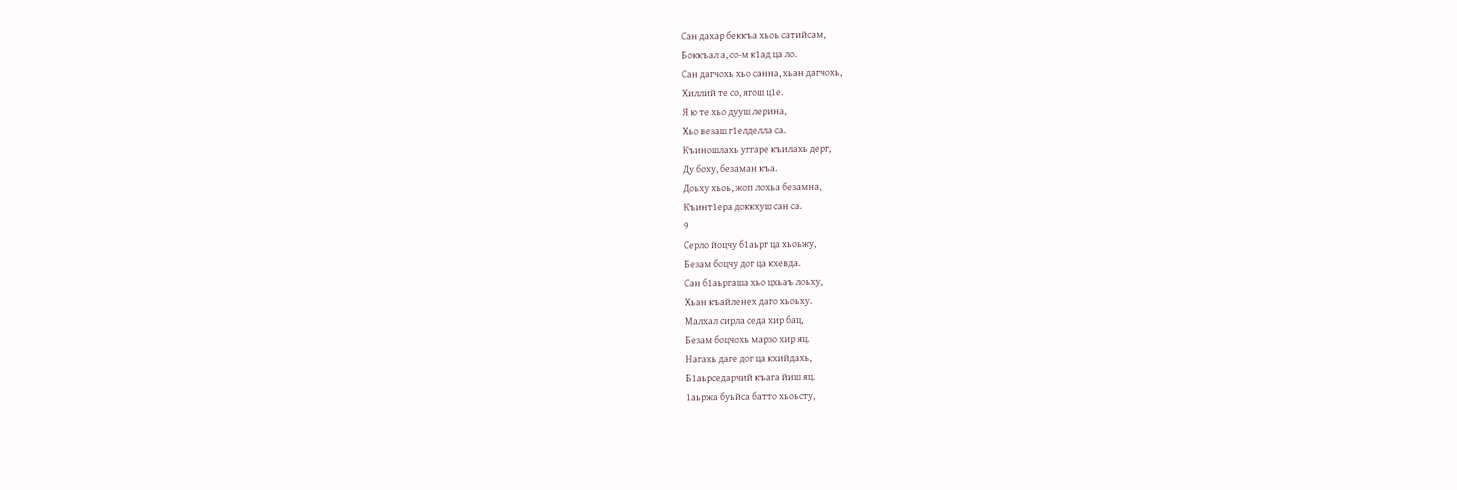Сан дахар беккъа хьоь сатийсам,
Боккъал а, со-м к1ад ца ло.
Сан дагчохь хьо санна, хьан дагчохь,
Хиллий те со, ягош ц1е.
Я ю те хьо дууш лерина,
Хьо везаш г1елделла са.
Къиношлахь уггаре къилахь дерг,
Ду боху, безаман къа.
Доьху хьоь, жоп лохьа безамна,
Къинт1ера доккхуш сан са.
9
Серло йоцчу б1аьрг ца хьоьжу,
Безам боцчу дог ца кхевда.
Сан б1аьргаша хьо цхьаъ лоьху,
Хьан къайленех даго хьоьху.
Малхал сирла седа хир бац,
Безам боцчохь марзо хир яц.
Нагахь даге дог ца кхийдахь,
Б1аьрседарчий къага йиш яц.
1аьржа буьйса батто хьоьсту,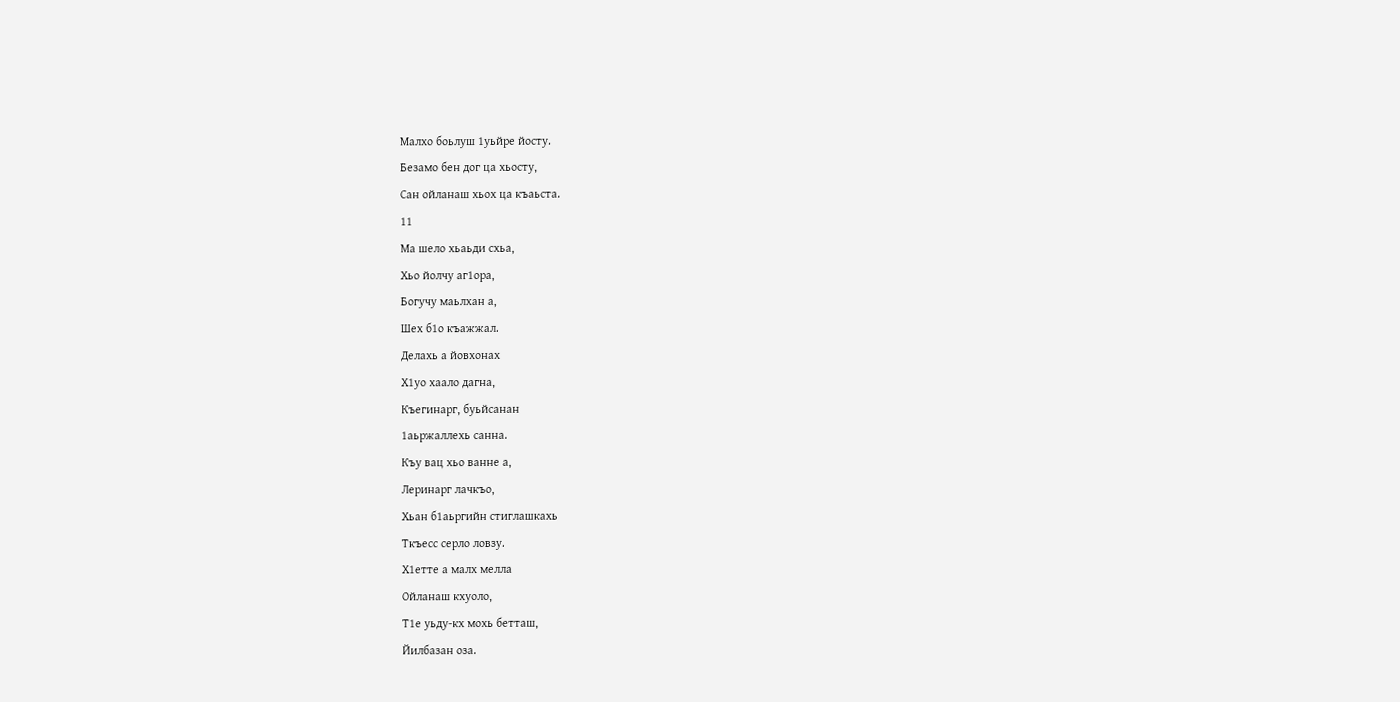Малхо боьлуш 1уьйре йосту.
Безамо бен дог ца хьосту,
Сан ойланаш хьох ца къаьста.
11
Ма шело хьаьди схьа,
Хьо йолчу аг1ора,
Богучу маьлхан а,
Шех б1о къажжал.
Делахь а йовхонах
Х1уо хаало дагна,
Къегинарг, буьйсанан
1аьржаллехь санна.
Къу вац хьо ванне а,
Леринарг лачкъо,
Хьан б1аьргийн стиглашкахь
Ткъесс серло ловзу.
Х1етте а малх мелла
Ойланаш кхуоло,
Т1е уьду-кх мохь бетташ,
Йилбазан оза.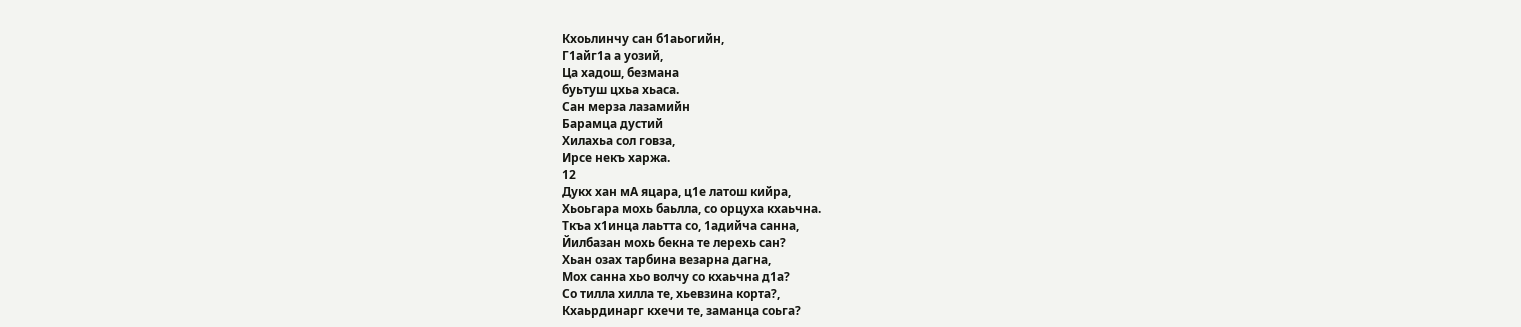Кхоьлинчу сан б1аьогийн,
Г1айг1а а уозий,
Ца хадош, безмана
буьтуш цхьа хьаса.
Сан мерза лазамийн
Барамца дустий
Хилахьа сол говза,
Ирсе некъ харжа.
12
Дукх хан мА яцара, ц1е латош кийра,
Хьоьгара мохь баьлла, со орцуха кхаьчна.
Ткъа х1инца лаьтта со, 1адийча санна,
Йилбазан мохь бекна те лерехь сан?
Хьан озах тарбина везарна дагна,
Мох санна хьо волчу со кхаьчна д1а?
Со тилла хилла те, хьевзина корта?,
Кхаьрдинарг кхечи те, заманца соьга?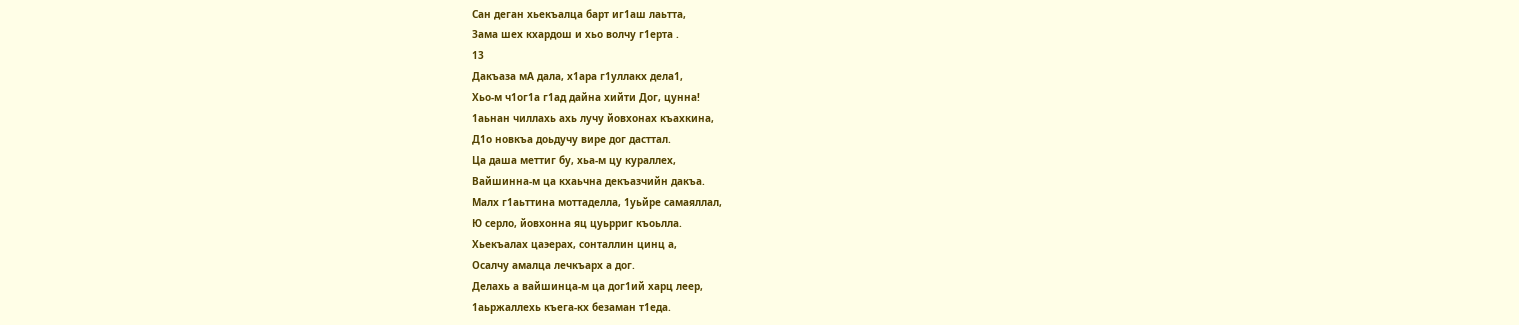Сан деган хьекъалца барт иг1аш лаьтта,
Зама шех кхардош и хьо волчу г1ерта .
13
Дакъаза мА дала, х1ара г1уллакх дела1,
Хьо-м ч1ог1а г1ад дайна хийти Дог, цунна!
1аьнан чиллахь ахь лучу йовхонах къахкина,
Д1о новкъа доьдучу вире дог дасттал.
Ца даша меттиг бу, хьа-м цу кураллех,
Вайшинна-м ца кхаьчна декъазчийн дакъа.
Малх г1аьттина моттаделла, 1уьйре самаяллал,
Ю серло, йовхонна яц цуьрриг къоьлла.
Хьекъалах цаэерах, сонталлин цинц а,
Осалчу амалца лечкъарх а дог.
Делахь а вайшинца-м ца дог1ий харц леер,
1аьржаллехь къега-кх безаман т1еда.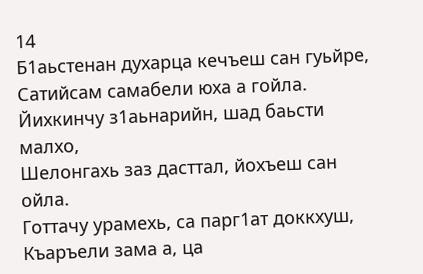14
Б1аьстенан духарца кечъеш сан гуьйре,
Сатийсам самабели юха а гойла.
Йихкинчу з1аьнарийн, шад баьсти малхо,
Шелонгахь заз дасттал, йохъеш сан ойла.
Готтачу урамехь, са парг1ат доккхуш,
Къаръели зама а, ца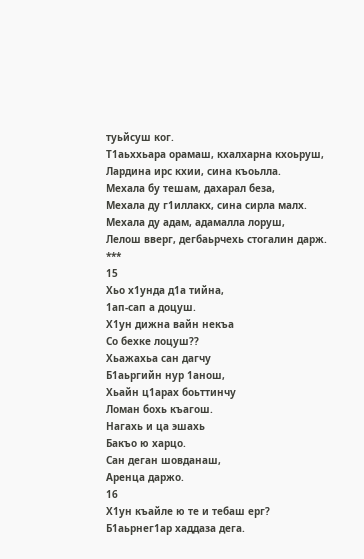туьйсуш ког.
Т1аьххьара орамаш, кхалхарна кхоьруш,
Лардина ирс кхии, сина къоьлла.
Мехала бу тешам, дахарал беза,
Мехала ду г1иллакх, сина сирла малх.
Мехала ду адам, адамалла лоруш,
Лелош вверг, дегбаьрчехь стогалин дарж.
***
15
Хьо х1унда д1а тийна,
1ап-сап а доцуш.
Х1ун дижна вайн некъа
Со бехке лоцуш??
Хьажахьа сан дагчу
Б1аьргийн нур 1анош,
Хьайн ц1арах боьттинчу
Ломан бохь къагош.
Нагахь и ца эшахь
Бакъо ю харцо.
Сан деган шовданаш,
Аренца даржо.
16
Х1ун къайле ю те и тебаш ерг?
Б1аьрнег1ар хаддаза дега.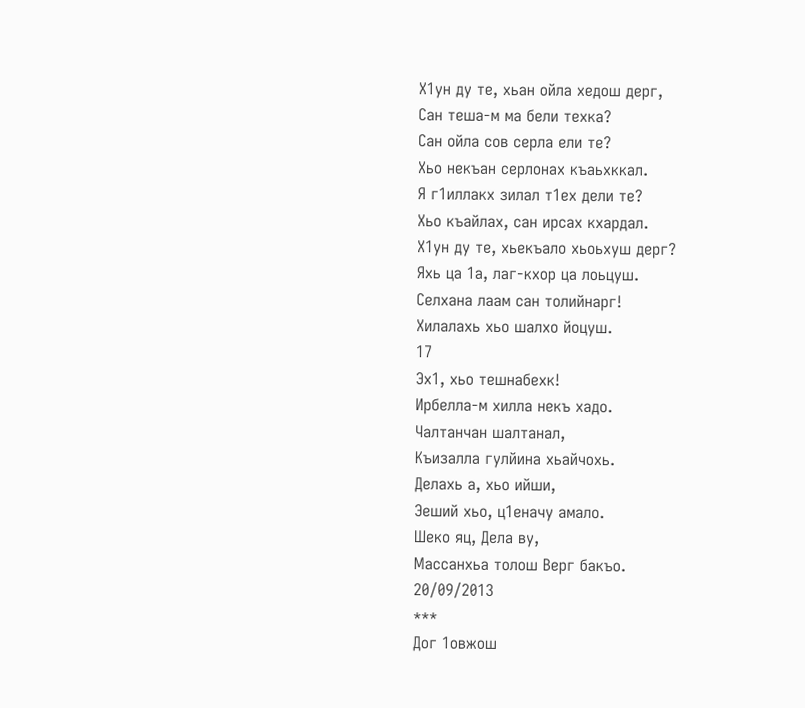Х1ун ду те, хьан ойла хедош дерг,
Сан теша-м ма бели техка?
Сан ойла сов серла ели те?
Хьо некъан серлонах къаьхккал.
Я г1иллакх зилал т1ех дели те?
Хьо къайлах, сан ирсах кхардал.
Х1ун ду те, хьекъало хьоьхуш дерг?
Яхь ца 1а, лаг-кхор ца лоьцуш.
Селхана лаам сан толийнарг!
Хилалахь хьо шалхо йоцуш.
17
Эх1, хьо тешнабехк!
Ирбелла-м хилла некъ хадо.
Чалтанчан шалтанал,
Къизалла гулйина хьайчохь.
Делахь а, хьо ийши,
Эеший хьо, ц1еначу амало.
Шеко яц, Дела ву,
Массанхьа толош Верг бакъо.
20/09/2013
***
Дог 1овжош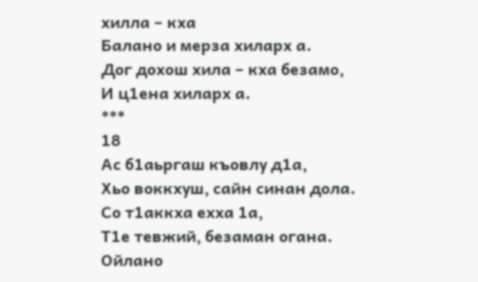хилла – кха
Балано и мерза хиларх а.
Дог дохош хила – кха безамо,
И ц1ена хиларх а.
***
18
Ас б1аьргаш къовлу д1а,
Хьо воккхуш, сайн синан дола.
Со т1аккха ехха 1а,
Т1е тевжий, безаман огана.
Ойлано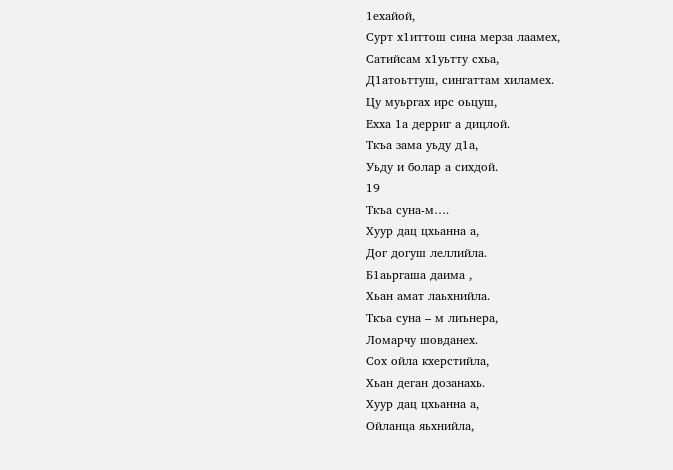1ехайой,
Сурт х1иттош сина мерза лаамех,
Сатийсам х1уьтту схьа,
Д1атоьттуш, сингаттам хиламех.
Цу муьргах ирс оьцуш,
Ехха 1а дерриг а дицлой.
Ткъа зама уьду д1а,
Уьду и болар а сихдой.
19
Ткъа суна-м….
Хуур дац цхьанна а,
Дог догуш леллийла.
Б1аьргаша даима ,
Хьан амат лаьхнийла.
Ткъа суна – м лиънера,
Ломарчу шовданех.
Сох ойла кхерстийла,
Хьан деган дозанахь.
Хуур дац цхьанна а,
Ойланца яьхнийла,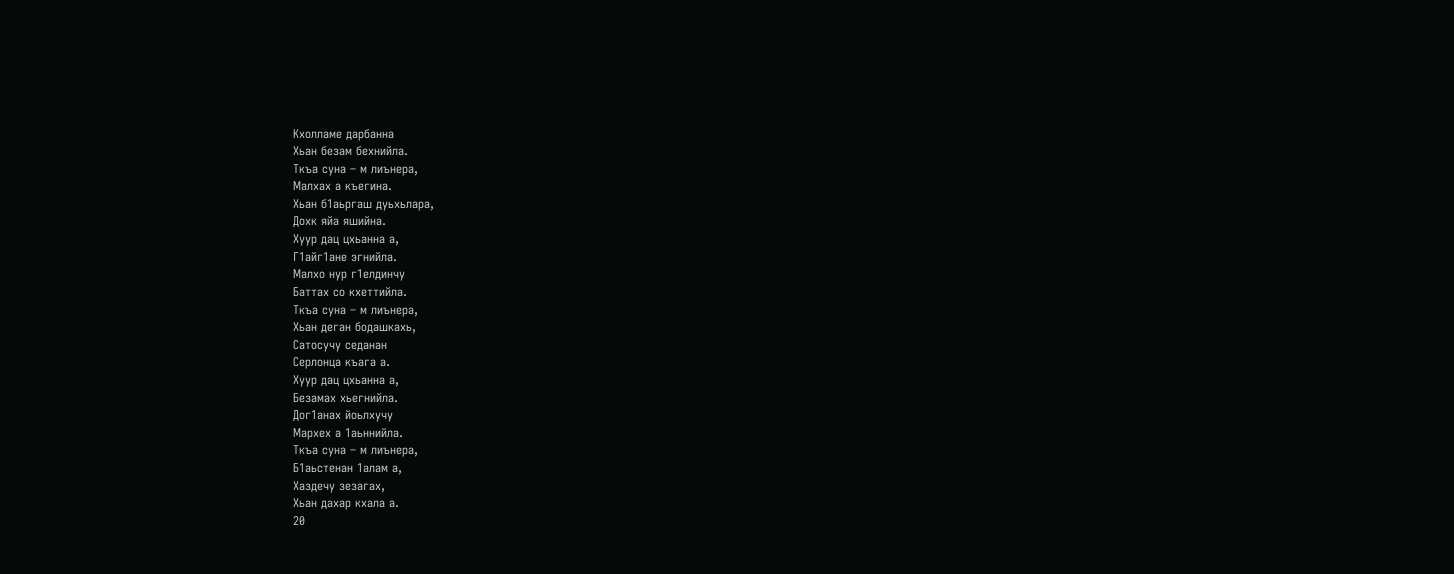Кхолламе дарбанна
Хьан безам бехнийла.
Ткъа суна – м лиънера,
Малхах а къегина.
Хьан б1аьргаш дуьхьлара,
Дохк яйа яшийна.
Хуур дац цхьанна а,
Г1айг1ане эгнийла.
Малхо нур г1елдинчу
Баттах со кхеттийла.
Ткъа суна – м лиънера,
Хьан деган бодашкахь,
Сатосучу седанан
Серлонца къага а.
Хуур дац цхьанна а,
Безамах хьегнийла.
Дог1анах йоьлхучу
Мархех а 1аьннийла.
Ткъа суна – м лиънера,
Б1аьстенан 1алам а,
Хаздечу зезагах,
Хьан дахар кхала а.
20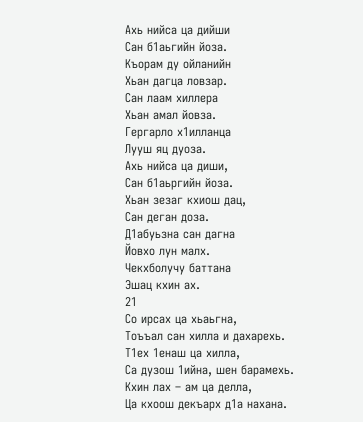Ахь нийса ца дийши
Сан б1аьгийн йоза.
Къорам ду ойланийн
Хьан дагца ловзар.
Сан лаам хиллера
Хьан амал йовза.
Гергарло х1илланца
Лууш яц дуоза.
Ахь нийса ца диши,
Сан б1аьргийн йоза.
Хьан зезаг кхиош дац,
Сан деган доза.
Д1абуьзна сан дагна
Йовхо лун малх.
Чекхболучу баттана
Эшац кхин ах.
21
Со ирсах ца хьаьгна,
Тоъъал сан хилла и дахарехь.
Т1ех 1енаш ца хилла,
Са дузош 1ийна, шен барамехь.
Кхин лах – ам ца делла,
Ца кхоош декъарх д1а нахана.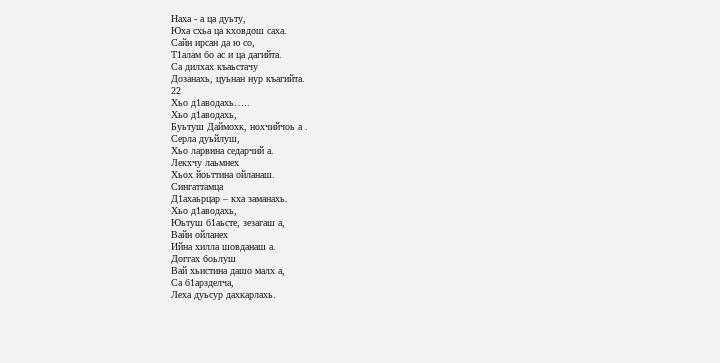Наха - а ца дуьту,
Юха схьа ца кховдош саха.
Сайн ирсан да ю со,
Т1алам бо ас и ца дагийта.
Са дилхах къаьстачу
Дозанахь, цуьнан нур къагийта.
22
Хьо д1аводахь…..
Хьо д1аводахь,
Буьтуш Даймохк, нохчийчоь а .
Серла дуьйлуш,
Хьо ларвина седарчий а.
Лекхчу лаьмнех
Хьох йоьттина ойланаш.
Сингаттамца
Д1ахаьрцар – кха заманахь.
Хьо д1аводахь,
Юьтуш б1аьсте, зезагаш а,
Вайн ойланех
Ийна хилла шовданаш а.
Доггах боьлуш
Вай хьистина дашо малх а,
Са б1арзделча,
Леха дуьсур дахкарлахь.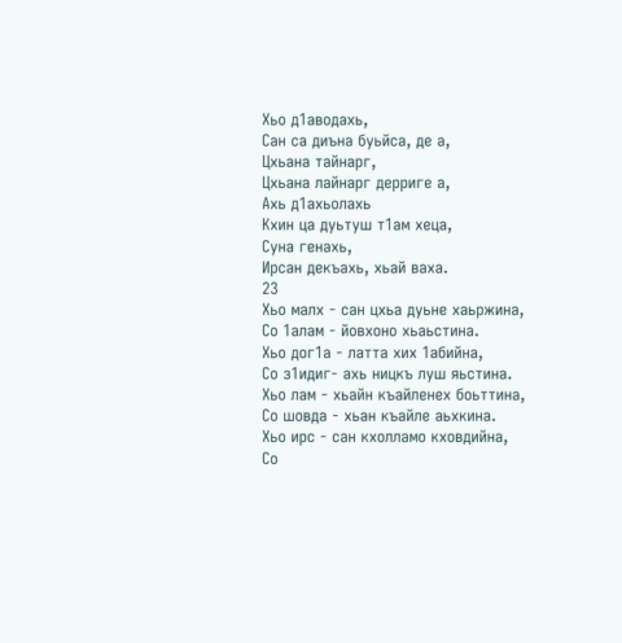Хьо д1аводахь,
Сан са диъна буьйса, де а,
Цхьана тайнарг,
Цхьана лайнарг дерриге а,
Ахь д1ахьолахь
Кхин ца дуьтуш т1ам хеца,
Суна генахь,
Ирсан декъахь, хьай ваха.
23
Хьо малх - сан цхьа дуьне хаьржина,
Со 1алам - йовхоно хьаьстина.
Хьо дог1а - латта хих 1абийна,
Со з1идиг- ахь ницкъ луш яьстина.
Хьо лам - хьайн къайленех боьттина,
Со шовда - хьан къайле аьхкина.
Хьо ирс - сан кхолламо кховдийна,
Со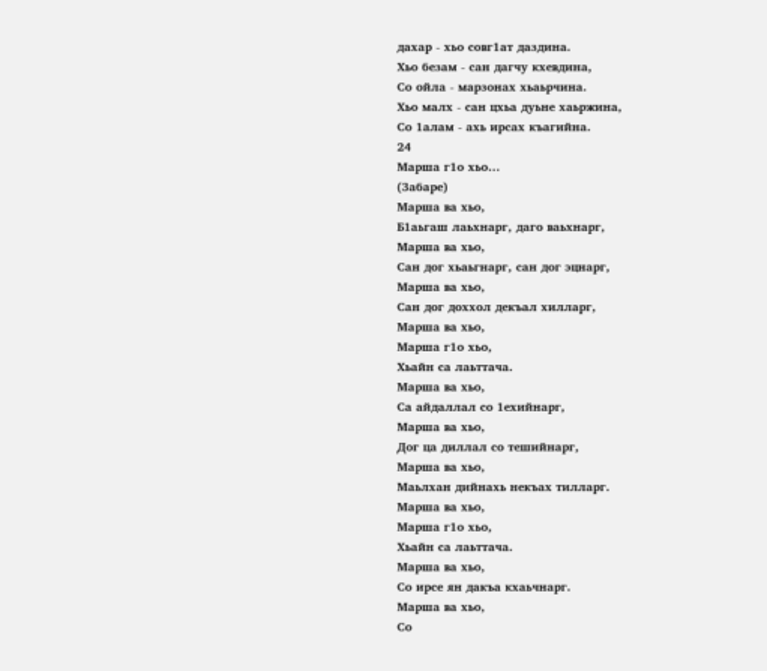дахар - хьо совг1ат даздина.
Хьо безам - сан дагчу кхевдина,
Со ойла - марзонах хьаьрчина.
Хьо малх - сан цхьа дуьне хаьржина,
Со 1алам - ахь ирсах къагийна.
24
Марша г1о хьо…
(Забаре)
Марша ва хьо,
Б1аьгаш лаьхнарг, даго ваьхнарг,
Марша ва хьо,
Сан дог хьаьгнарг, сан дог эцнарг,
Марша ва хьо,
Сан дог доххол декъал хилларг,
Марша ва хьо,
Марша г1о хьо,
Хьайн са лаьттача.
Марша ва хьо,
Са айдаллал со 1ехийнарг,
Марша ва хьо,
Дог ца диллал со тешийнарг,
Марша ва хьо,
Маьлхан дийнахь некъах тилларг.
Марша ва хьо,
Марша г1о хьо,
Хьайн са лаьттача.
Марша ва хьо,
Со ирсе ян дакъа кхаьчнарг.
Марша ва хьо,
Со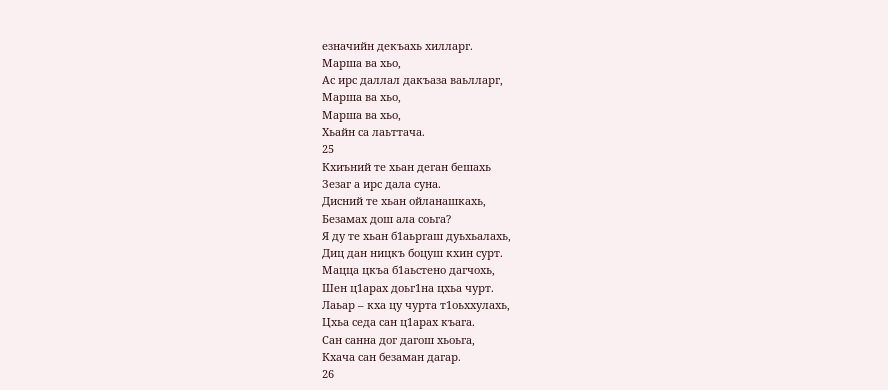езначийн декъахь хилларг.
Марша ва хьо,
Ас ирс даллал дакъаза ваьлларг,
Марша ва хьо,
Марша ва хьо,
Хьайн са лаьттача.
25
Кхиъний те хьан деган бешахь
Зезаг а ирс дала суна.
Дисний те хьан ойланашкахь,
Безамах дош ала соьга?
Я ду те хьан б1аьргаш дуьхьалахь,
Диц дан ницкъ боцуш кхин сурт.
Мацца цкъа б1аьстено дагчохь,
Шен ц1арах доьг1на цхьа чурт.
Лаьар – кха цу чурта т1оьххулахь,
Цхьа седа сан ц1арах къага.
Сан санна дог дагош хьоьга,
Кхача сан безаман дагар.
26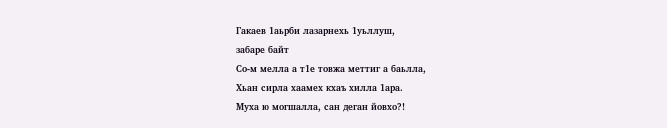Гакаев 1аьрби лазарнехь 1уьллуш,
забаре байт
Со-м мелла а т1е товжа меттиг а баьлла,
Хьан сирла хаамех кхаъ хилла 1ара.
Муха ю могшалла, сан деган йовхо?!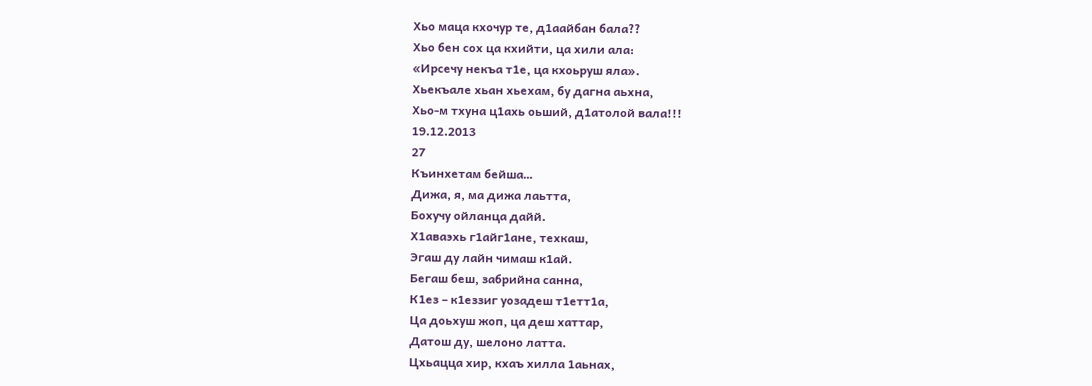Хьо маца кхочур те, д1аайбан бала??
Хьо бен сох ца кхийти, ца хили ала:
«Ирсечу некъа т1е, ца кхоьруш яла».
Хьекъале хьан хьехам, бу дагна аьхна,
Хьо-м тхуна ц1ахь оьший, д1атолой вала!!!
19.12.2013
27
Къинхетам бейша…
Дижа, я, ма дижа лаьтта,
Бохучу ойланца дайй.
Х1аваэхь г1айг1ане, техкаш,
Эгаш ду лайн чимаш к1ай.
Бегаш беш, забрийна санна,
К1ез – к1еззиг уозадеш т1етт1а,
Ца доьхуш жоп, ца деш хаттар,
Датош ду, шелоно латта.
Цхьацца хир, кхаъ хилла 1аьнах,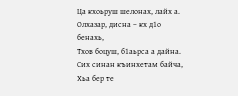Ца кхоьруш шелонах, лайх а.
Олхазар, дисна – кх д1о бенахь,
Тхов боцуш, б1аьрса а дайна.
Сих синан къинхетам байча,
Хьа бер те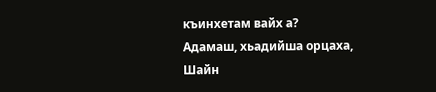къинхетам вайх а?
Адамаш, хьадийша орцаха,
Шайн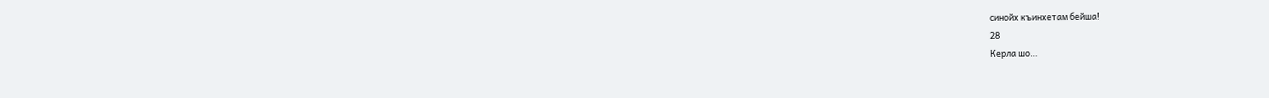синойх къинхетам бейша!
28
Керла шо…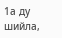1а ду шийла,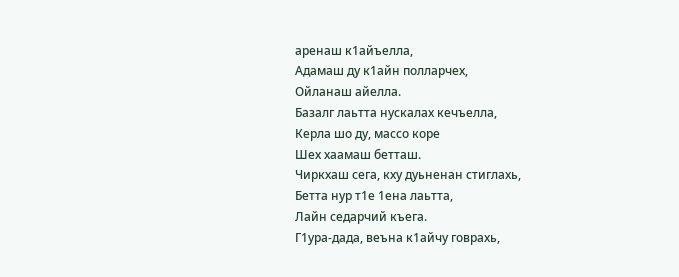аренаш к1айъелла,
Адамаш ду к1айн полларчех,
Ойланаш айелла.
Базалг лаьтта нускалах кечъелла,
Керла шо ду, массо коре
Шех хаамаш бетташ.
Чиркхаш сега, кху дуьненан стиглахь,
Бетта нур т1е 1ена лаьтта,
Лайн седарчий къега.
Г1ура-дада, веъна к1айчу говрахь,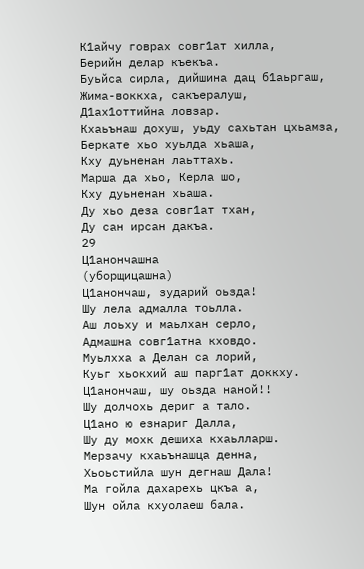К1айчу говрах совг1ат хилла,
Берийн делар къекъа.
Буьйса сирла, дийшина дац б1аьргаш,
Жима-воккха, сакъералуш,
Д1ах1оттийна ловзар.
Кхаьънаш дохуш, уьду сахьтан цхьамза,
Беркате хьо хуьлда хьаша,
Кху дуьненан лаьттахь.
Марша да хьо, Керла шо,
Кху дуьненан хьаша.
Ду хьо деза совг1ат тхан,
Ду cан ирсан дакъа.
29
Ц1анончашна
(уборщицашна)
Ц1анончаш, зударий оьзда!
Шу лела адмалла тоьлла.
Аш лоьху и маьлхан серло,
Адмашна совг1атна кховдо.
Муьлхха а Делан са лорий,
Куьг хьокхий аш парг1ат доккху.
Ц1анончаш, шу оьзда наной!!
Шу долчохь дериг а тало.
Ц1ано ю езнариг Далла,
Шу ду мохк дешиха кхаьлларш.
Мерзачу кхаьънашца денна,
Хьоьстийла шун дегнаш Дала!
Ма гойла дахарехь цкъа а,
Шун ойла кхуолаеш бала.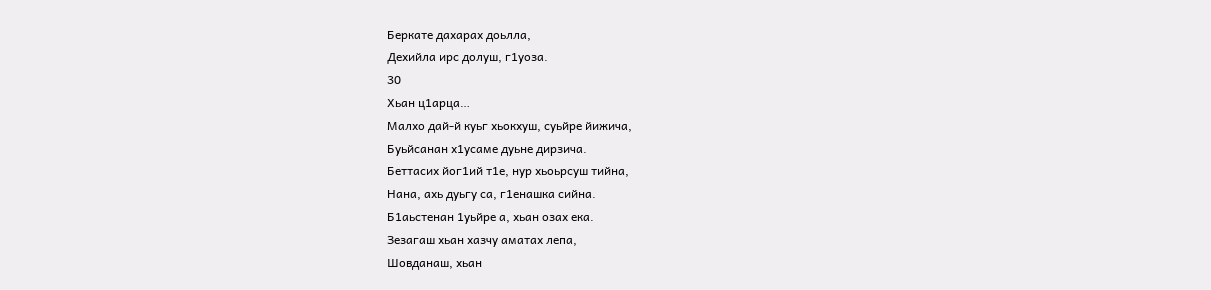Беркате дахарах доьлла,
Дехийла ирс долуш, г1уоза.
30
Хьан ц1арца…
Малхо дай-й куьг хьокхуш, суьйре йижича,
Буьйсанан х1усаме дуьне дирзича.
Беттасих йог1ий т1е, нур хьоьрсуш тийна,
Нана, ахь дуьгу са, г1енашка сийна.
Б1аьстенан 1уьйре а, хьан озах ека.
Зезагаш хьан хазчу аматах лепа,
Шовданаш, хьан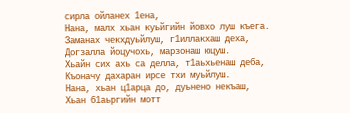сирла ойланех 1ена,
Нана, малх хьан куьйгийн йовхо луш къега.
Заманах чекхдуьйлуш, г1иллакхаш деха,
Догзалла йоцучохь, марзонаш юцуш.
Хьайн сих ахь са делла, т1аьхьенаш деба,
Къоначу дахаран ирсе тхи муьйлуш.
Нана, хьан ц1арца до, дуьнено некъаш,
Хьан б1аьргийн мотт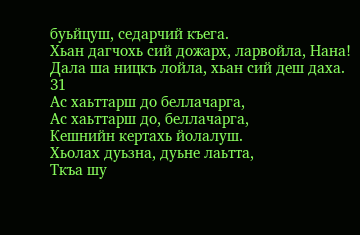буьйцуш, седарчий къега.
Хьан дагчохь сий дожарх, ларвойла, Нана!
Дала ша ницкъ лойла, хьан сий деш даха.
31
Ас хаьттарш до беллачарга,
Ас хаьттарш до, беллачарга,
Кешнийн кертахь йолалуш.
Хьолах дуьзна, дуьне лаьтта,
Ткъа шу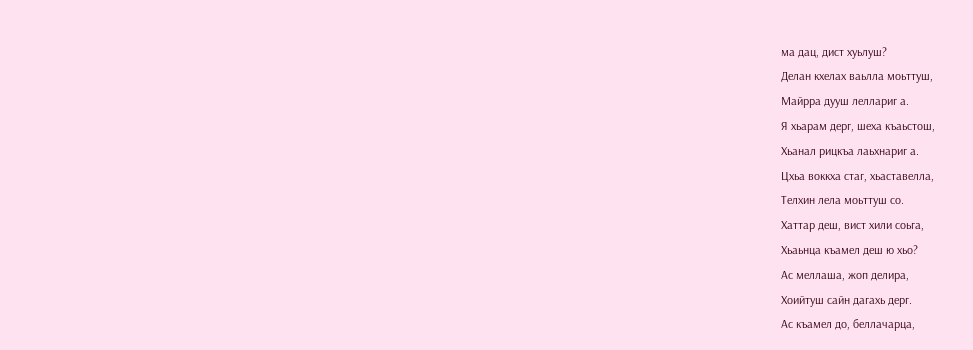ма дац, дист хуьлуш?
Делан кхелах ваьлла моьттуш,
Майрра дууш леллариг а.
Я хьарам дерг, шеха къаьстош,
Хьанал рицкъа лаьхнариг а.
Цхьа воккха стаг, хьаставелла,
Телхин лела моьттуш со.
Хаттар деш, вист хили соьга,
Хьаьнца къамел деш ю хьо?
Ас меллаша, жоп делира,
Хоийтуш сайн дагахь дерг.
Ас къамел до, беллачарца,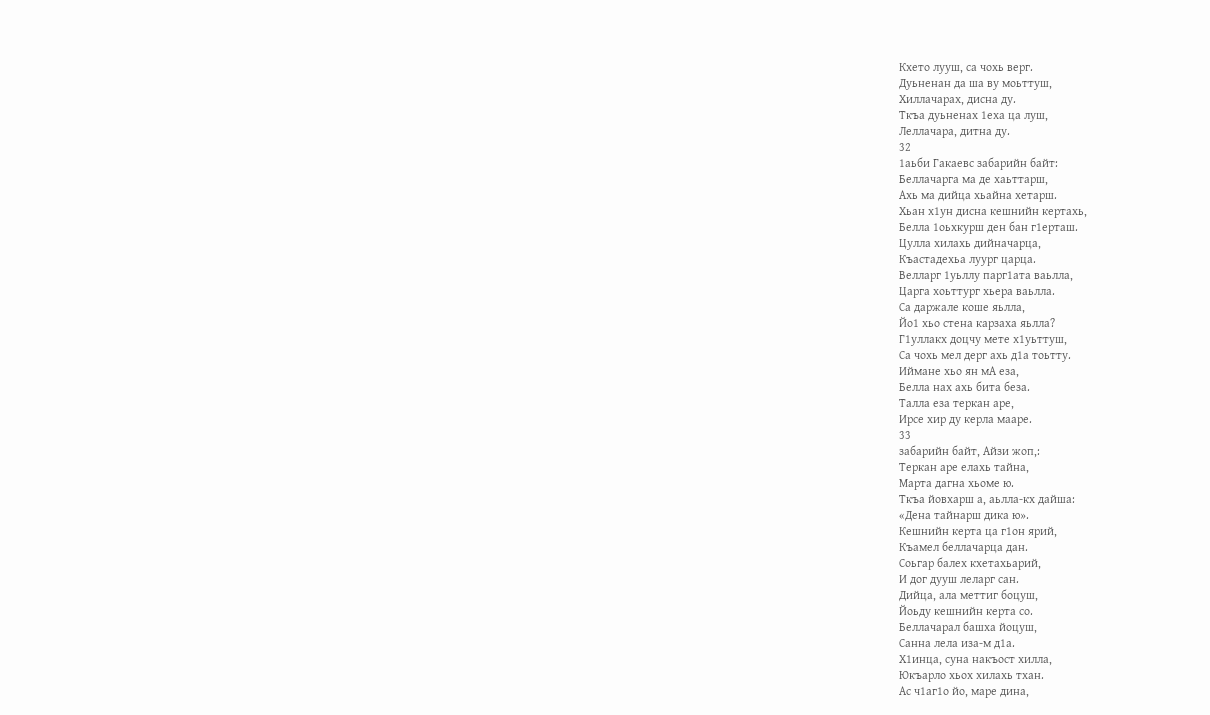Кхето лууш, са чохь верг.
Дуьненан да ша ву моьттуш,
Хиллачарах, дисна ду.
Ткъа дуьненах 1еха ца луш,
Леллачара, дитна ду.
32
1аьби Гакаевс забарийн байт:
Беллачарга ма де хаьттарш,
Ахь ма дийца хьайна хетарш.
Хьан х1ун дисна кешнийн кертахь,
Белла 1оьхкурш ден бан г1ерташ.
Цулла хилахь дийначарца,
Къастадехьа луург царца.
Велларг 1уьллу парг1ата ваьлла,
Царга хоьттург хьера ваьлла.
Са даржале коше яьлла,
Йо1 хьо стена карзаха яьлла?
Г1уллакх доцчу мете х1уьттуш,
Са чохь мел дерг ахь д1а тоьтту.
Иймане хьо ян мА еза,
Белла нах ахь бита беза.
Талла еза теркан аре,
Ирсе хир ду керла мааре.
33
забарийн байт, Айзи жоп,:
Теркан аре елахь тайна,
Марта дагна хьоме ю.
Ткъа йовхарш а, аьлла-кх дайша:
«Дена тайнарш дика ю».
Кешнийн керта ца г1он ярий,
Къамел беллачарца дан.
Соьгар балех кхетахьарий,
И дог дууш леларг сан.
Дийца, ала меттиг боцуш,
Йоьду кешнийн керта со.
Беллачарал башха йоцуш,
Санна лела иза-м д1а.
Х1инца, суна накъост хилла,
Юкъарло хьох хилахь тхан.
Ас ч1аг1о йо, маре дина,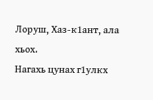Лоруш, Хаз-к1ант, ала хьох.
Нагахь цунах г1улкх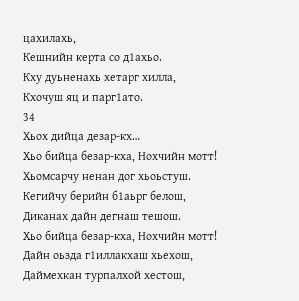цахилахь,
Кешнийн керта со д1ахьо.
Кху дуьненахь хетарг хилла,
Кхочуш яц и парг1ато.
34
Хьох дийца дезар-кх…
Хьо бийца безар-кха, Нохчийн мотт!
Хьомсарчу ненан дог хьоьстуш.
Кегийчу берийн б1аьрг белош,
Диканах дайн дегнаш тешош.
Хьо бийца безар-кха, Нохчийн мотт!
Дайн оьзда г1иллакхаш хьехош,
Даймехкан турпалхой хестош,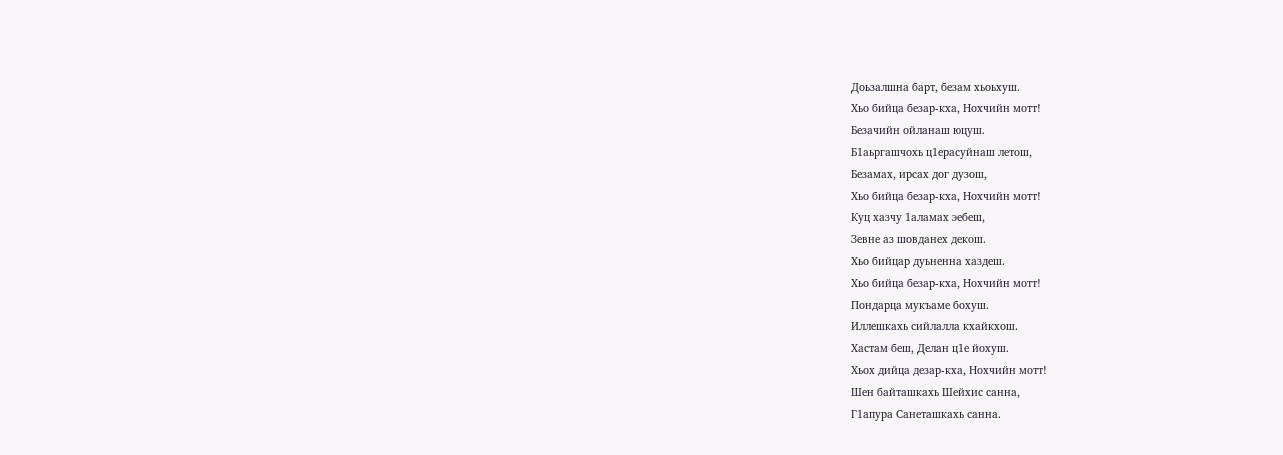Доьзалшна барт, безам хьоьхуш.
Хьо бийца безар-кха, Нохчийн мотт!
Безачийн ойланаш юцуш.
Б1аьргашчохь ц1ерасуйнаш летош,
Безамах, ирсах дог дузош,
Хьо бийца безар-кха, Нохчийн мотт!
Куц хазчу 1аламах эебеш,
Зевне аз шовданех декош.
Хьо бийцар дуьненна хаздеш.
Хьо бийца безар-кха, Нохчийн мотт!
Пондарца мукъаме бохуш.
Иллешкахь сийлалла кхайкхош.
Хастам беш, Делан ц1е йохуш.
Хьох дийца дезар-кха, Нохчийн мотт!
Шен байташкахь Шейхис санна,
Г1апура Санеташкахь санна.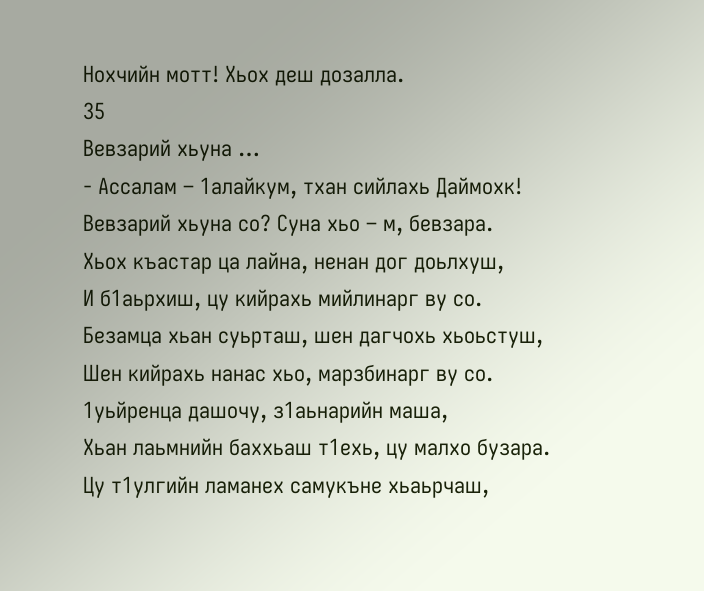Нохчийн мотт! Хьох деш дозалла.
35
Вевзарий хьуна …
- Ассалам – 1алайкум, тхан сийлахь Даймохк!
Вевзарий хьуна со? Суна хьо – м, бевзара.
Хьох къастар ца лайна, ненан дог доьлхуш,
И б1аьрхиш, цу кийрахь мийлинарг ву со.
Безамца хьан суьрташ, шен дагчохь хьоьстуш,
Шен кийрахь нанас хьо, марзбинарг ву со.
1уьйренца дашочу, з1аьнарийн маша,
Хьан лаьмнийн баххьаш т1ехь, цу малхо бузара.
Цу т1улгийн ламанех самукъне хьаьрчаш,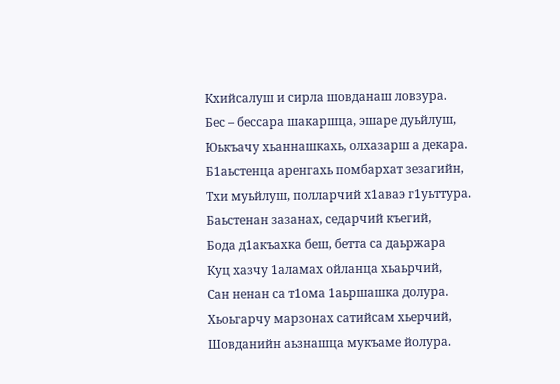Кхийсалуш и сирла шовданаш ловзура.
Бес – бессара шакаршца, эшаре дуьйлуш,
Юькъачу хьаннашкахь, олхазарш а декара.
Б1аьстенца аренгахь помбархат зезагийн,
Тхи муьйлуш, полларчий х1аваэ г1уьттура.
Баьстенан зазанах, седарчий къегий,
Бода д1акъахка беш, бетта са даьржара
Куц хазчу 1аламах ойланца хьаьрчий,
Сан ненан са т1ома 1аьршашка долура.
Хьоьгарчу марзонах сатийсам хьерчий,
Шовданийн аьзнашца мукъаме йолура.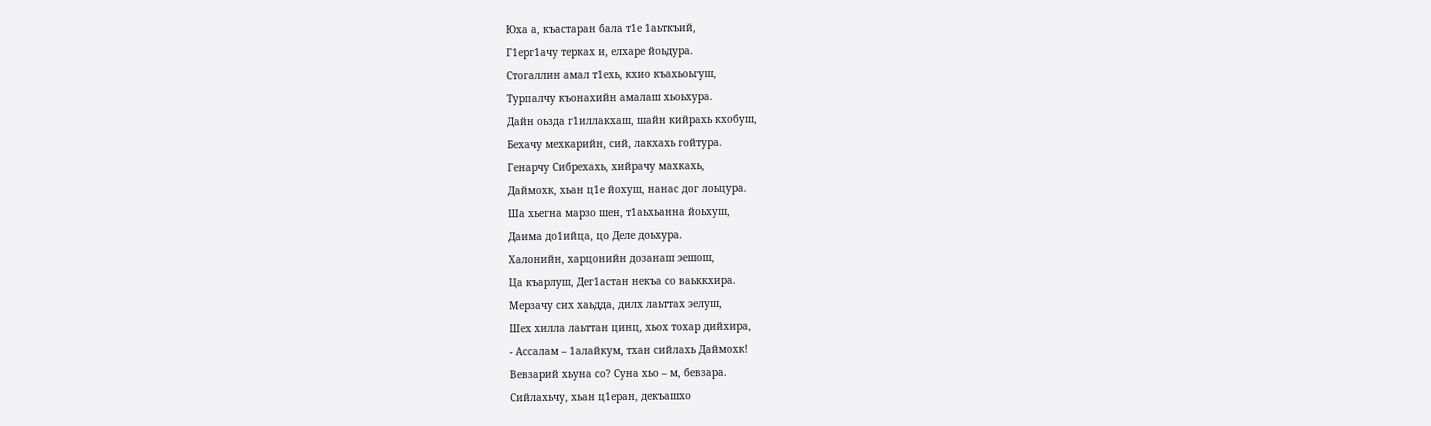Юха а, къастаран бала т1е 1аьткъий,
Г1ерг1ачу терках и, елхаре йоьдура.
Стогаллин амал т1ехь, кхио къахьоьгуш,
Турпалчу къонахийн амалаш хьоьхура.
Дайн оьзда г1иллакхаш, шайн кийрахь кхобуш,
Бехачу мехкарийн, сий, лакхахь гойтура.
Генарчу Сибрехахь, хийрачу махкахь,
Даймохк, хьан ц1е йохуш, нанас дог лоьцура.
Ша хьегна марзо шен, т1аьхьанна йоьхуш,
Даима до1ийца, цо Деле доьхура.
Халонийн, харцонийн дозанаш эешош,
Ца къарлуш, Дег1астан некъа со ваьккхира.
Мерзачу сих хаьдда, дилх лаьттах эелуш,
Шех хилла лаьттан цинц, хьох тохар дийхира,
- Ассалам – 1алайкум, тхан сийлахь Даймохк!
Вевзарий хьуна со? Суна хьо – м, бевзара.
Сийлахьчу, хьан ц1еран, декъашхо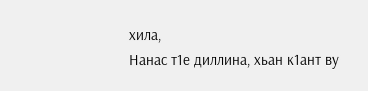хила,
Нанас т1е диллина, хьан к1ант ву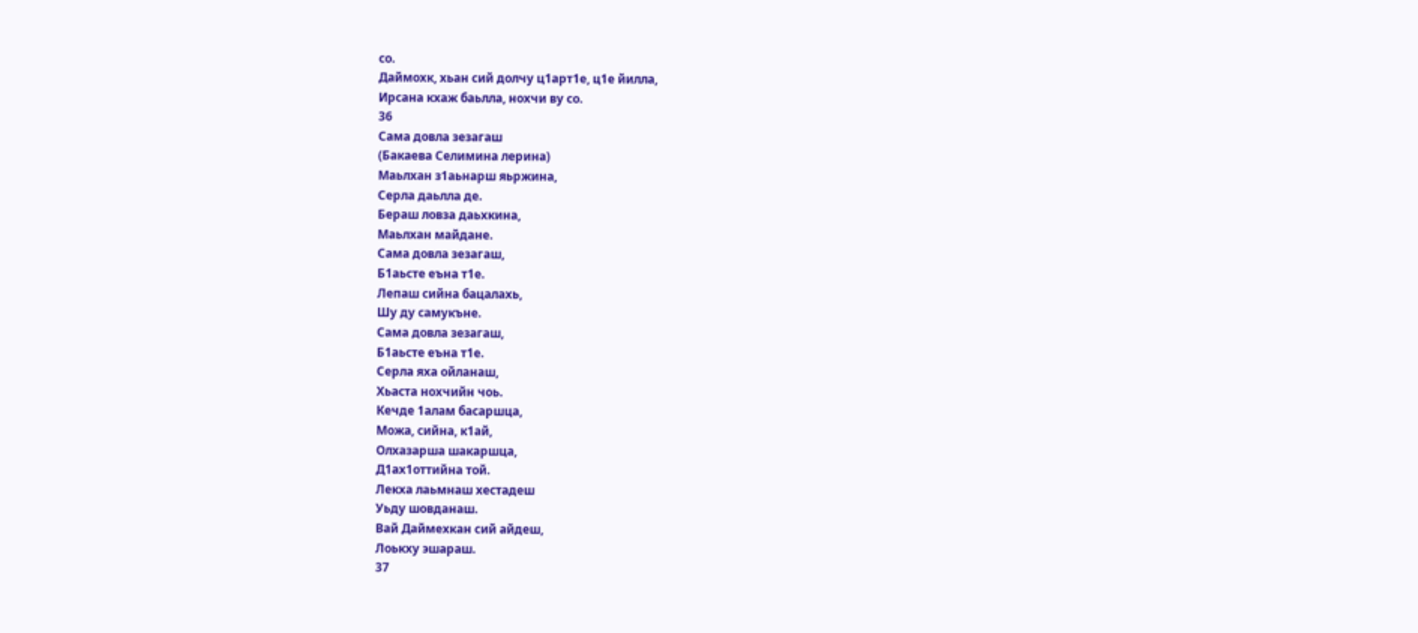со.
Даймохк, хьан сий долчу ц1арт1е, ц1е йилла,
Ирсана кхаж баьлла, нохчи ву со.
36
Сама довла зезагаш
(Бакаева Селимина лерина)
Маьлхан з1аьнарш яьржина,
Серла даьлла де.
Бераш ловза даьхкина,
Маьлхан майдане.
Сама довла зезагаш,
Б1аьсте еъна т1е.
Лепаш сийна бацалахь,
Шу ду самукъне.
Сама довла зезагаш,
Б1аьсте еъна т1е.
Серла яха ойланаш,
Хьаста нохчийн чоь.
Кечде 1алам басаршца,
Можа, сийна, к1ай,
Олхазарша шакаршца,
Д1ах1оттийна той.
Лекха лаьмнаш хестадеш
Уьду шовданаш.
Вай Даймехкан сий айдеш,
Лоькху эшараш.
37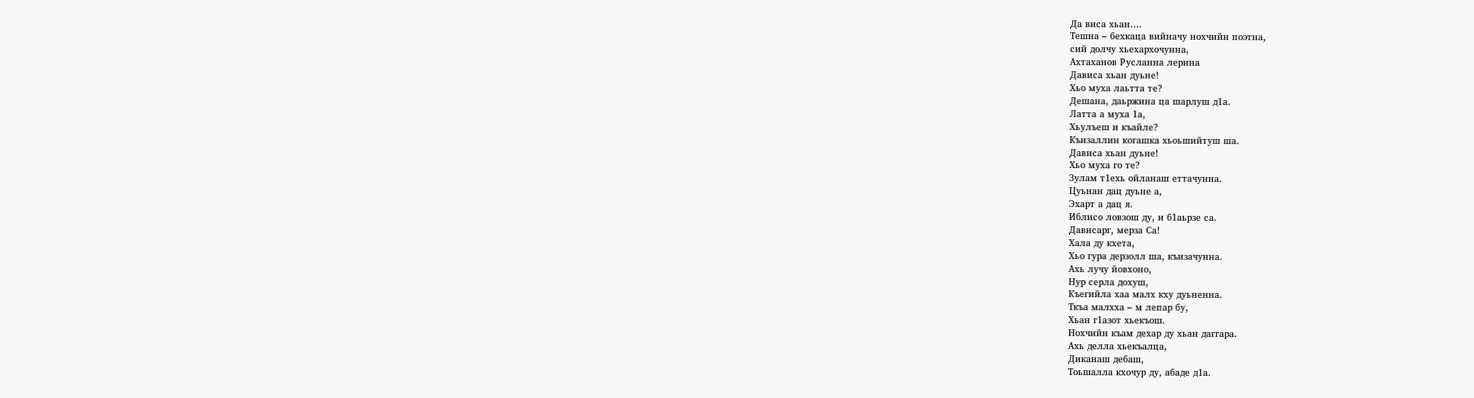Да виса хьан….
Тешна – бехкаца вийначу нохчийн поэтна,
сий долчу хьехархочунна,
Ахтаханов Русланна лерина
Дависа хьан дуьне!
Хьо муха лаьтта те?
Дешана, даьржина ца шарлуш д1а.
Латта а муха 1а,
Хьулъеш и къайле?
Къизаллин когашка хьоьшийтуш ша.
Дависа хьан дуьне!
Хьо муха го те?
Зулам т1ехь ойланаш еттачунна.
Цуьнан дац дуьне а,
Эхарт а дац я.
Иблисо ловзош ду, и б1аьрзе са.
Дависарг, мерза Са!
Хала ду кхета,
Хьо гура дерзолл ша, къизачунна.
Ахь лучу йовхоно,
Нур серла дохуш,
Къегийла хаа малх кху дуьненна.
Ткъа малхха – м лепар бу,
Хьан г1азот хьекъош.
Нохчийн къам дехар ду хьан даггара.
Ахь делла хьекъалца,
Диканаш дебаш,
Тоьшалла кхочур ду, абаде д1а.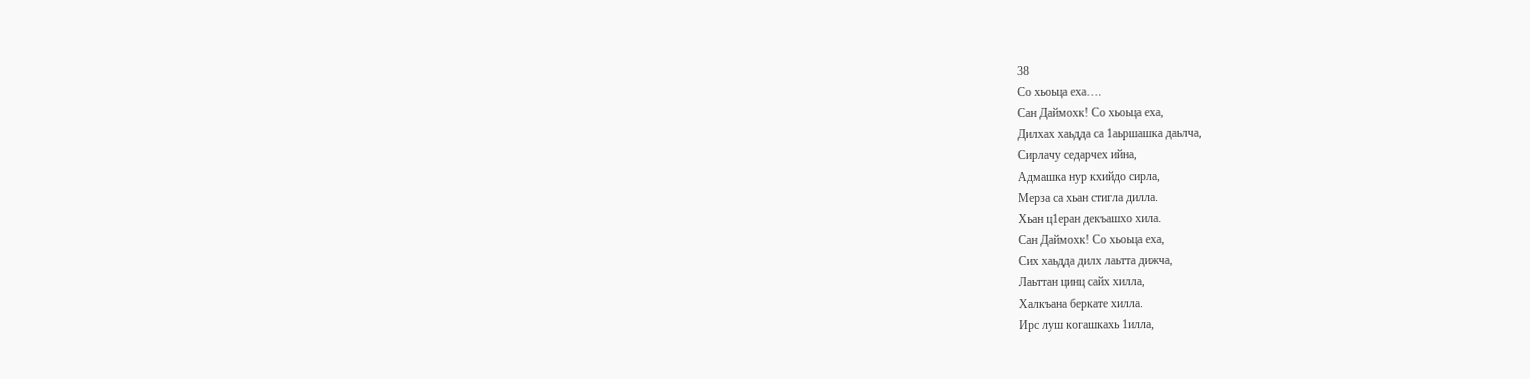38
Со хьоьца еха….
Сан Даймохк! Со хьоьца еха,
Дилхах хаьдда са 1аьршашка даьлча,
Сирлачу седарчех ийна,
Адмашка нур кхийдо сирла,
Мерза са хьан стигла дилла.
Хьан ц1еран декъашхо хила.
Сан Даймохк! Со хьоьца еха,
Сих хаьдда дилх лаьтта дижча,
Лаьттан цинц сайх хилла,
Халкъана беркате хилла.
Ирс луш когашкахь 1илла,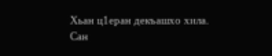Хьан ц1еран декъашхо хила.
Сан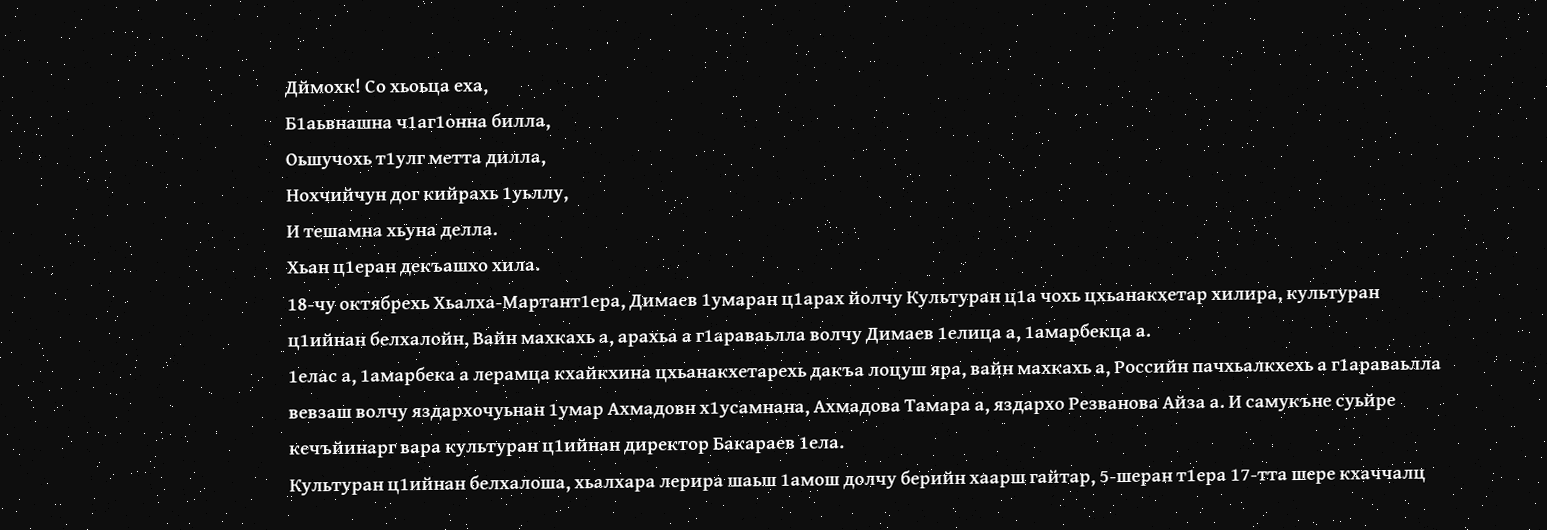Дймохк! Со хьоьца еха,
Б1аьвнашна ч1аг1онна билла,
Оьшучохь т1улг метта дилла,
Нохчийчун дог кийрахь 1уьллу,
И тешамна хьуна делла.
Хьан ц1еран декъашхо хила.
18-чу октябрехь Хьалха-Мартант1ера, Димаев 1умаран ц1арах йолчу Культуран ц1а чохь цхьанакхетар хилира, культуран ц1ийнан белхалойн, Вайн махкахь а, арахьа а г1араваьлла волчу Димаев 1елица а, 1амарбекца а.
1елас а, 1амарбека а лерамца кхайкхина цхьанакхетарехь дакъа лоцуш яра, вайн махкахь а, Российн пачхьалкхехь а г1араваьлла вевзаш волчу яздархочуьнан 1умар Ахмадовн х1усамнана, Ахмадова Тамара а, яздархо Резванова Айза а. И самукъне суьйре кечъйинарг вара культуран ц1ийнан директор Бакараев 1ела.
Культуран ц1ийнан белхалоша, хьалхара лерира шаьш 1амош долчу берийн хаарш гайтар, 5-шеран т1ера 17-тта шере кхаччалц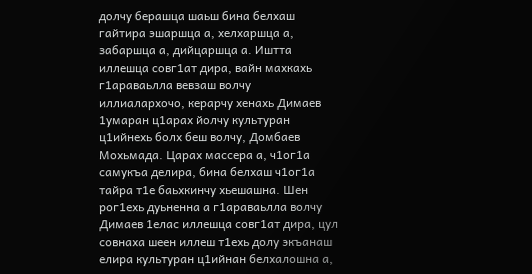долчу берашца шаьш бина белхаш гайтира эшаршца а, хелхаршца а, забаршца а, дийцаршца а. Иштта иллешца совг1ат дира, вайн махкахь г1араваьлла вевзаш волчу иллиалархочо, керарчу хенахь Димаев 1умаран ц1арах йолчу культуран ц1ийнехь болх беш волчу, Домбаев Мохьмада. Царах массера а, ч1ог1а самукъа делира, бина белхаш ч1ог1а тайра т1е баьхкинчу хьешашна. Шен рог1ехь дуьненна а г1араваьлла волчу Димаев 1елас иллешца совг1ат дира, цул совнаха шеен иллеш т1ехь долу экъанаш елира культуран ц1ийнан белхалошна а,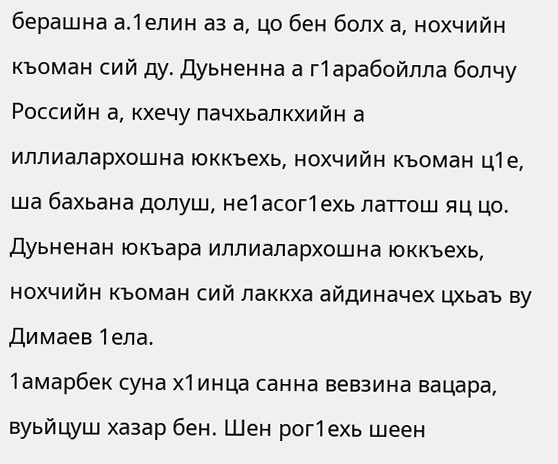берашна а.1елин аз а, цо бен болх а, нохчийн къоман сий ду. Дуьненна а г1арабойлла болчу Российн а, кхечу пачхьалкхийн а иллиалархошна юккъехь, нохчийн къоман ц1е, ша бахьана долуш, не1асог1ехь латтош яц цо. Дуьненан юкъара иллиалархошна юккъехь, нохчийн къоман сий лаккха айдиначех цхьаъ ву Димаев 1ела.
1амарбек суна х1инца санна вевзина вацара, вуьйцуш хазар бен. Шен рог1ехь шеен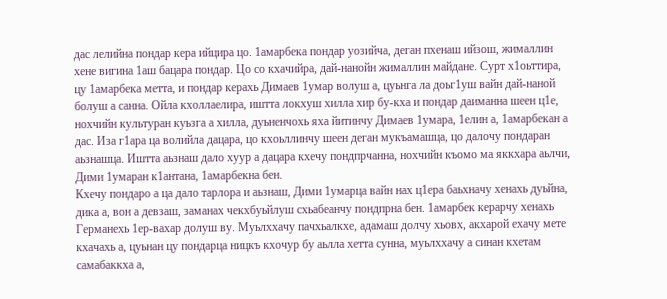дас лелийна пондар кера ийцира цо. 1амарбека пондар уозийча, деган пхенаш ийзош, жималлин хене вигина 1аш бацара пондар. Цо со кхачийра, дай-нанойн жималлин майдане. Сурт х1оьттира, цу 1амарбека метта, и пондар керахь Димаев 1умар волуш а, цуьнга ла доьг1уш вайн дай-наной болуш а санна. Ойла кхоллаелира, иштта локхуш хилла хир бу-кха и пондар даиманна шеен ц1е, нохчийн культуран куьзга а хилла, дуьненчохь яха йитинчу Димаев 1умара, 1елин а, 1амарбекан а дас. Иза г1ара ца волийла дацара, цо кхоьллинчу шеен деган мукъамашца, цо далочу пондаран аьзнашца. Иштта аьзнаш дало хуур а дацара кхечу пондпрчанна, нохчийн къомо ма яккхара аьлчи, Дими 1умаран к1антана, 1амарбекна бен.
Кхечу пондаро а ца дало тарлора и аьзнаш, Дими 1умарца вайн нах ц1ера баьхначу хенахь дуьйна, дика а, вон а девзаш, заманах чекхбуьйлуш схьабеанчу пондпрна бен. 1амарбек керарчу хенахь Германехь 1ер-вахар долуш ву. Муьлххачу пачхьалкхе, адамаш долчу хьовх, акхарой ехачу мете кхачахь а, цуьнан цу пондарца ницкъ кхочур бу аьлла хетта сунна, муьлххачу а синан кхетам самабаккха а,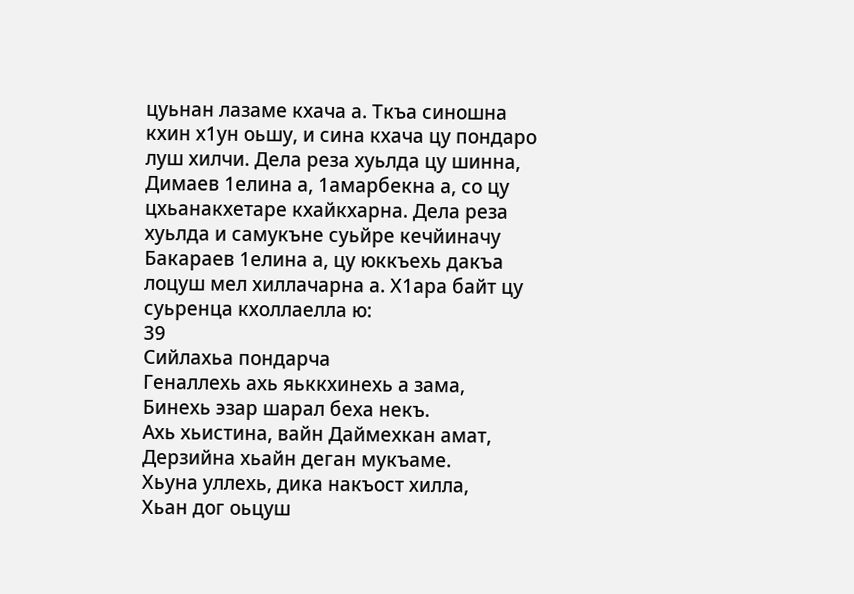цуьнан лазаме кхача а. Ткъа синошна кхин х1ун оьшу, и сина кхача цу пондаро луш хилчи. Дела реза хуьлда цу шинна, Димаев 1елина а, 1амарбекна а, со цу цхьанакхетаре кхайкхарна. Дела реза хуьлда и самукъне суьйре кечйиначу Бакараев 1елина а, цу юккъехь дакъа лоцуш мел хиллачарна а. Х1ара байт цу суьренца кхоллаелла ю:
39
Сийлахьа пондарча
Геналлехь ахь яьккхинехь а зама,
Бинехь эзар шарал беха некъ.
Ахь хьистина, вайн Даймехкан амат,
Дерзийна хьайн деган мукъаме.
Хьуна уллехь, дика накъост хилла,
Хьан дог оьцуш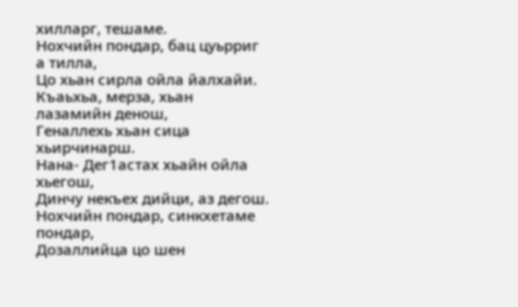хилларг, тешаме.
Нохчийн пондар, бац цуьрриг а тилла,
Цо хьан сирла ойла йалхайи.
Къаьхьа, мерза, хьан лазамийн денош,
Геналлехь хьан сица хьирчинарш.
Нана- Дег1астах хьайн ойла хьегош,
Динчу некъех дийци, аз дегош.
Нохчийн пондар, синкхетаме пондар,
Дозаллийца цо шен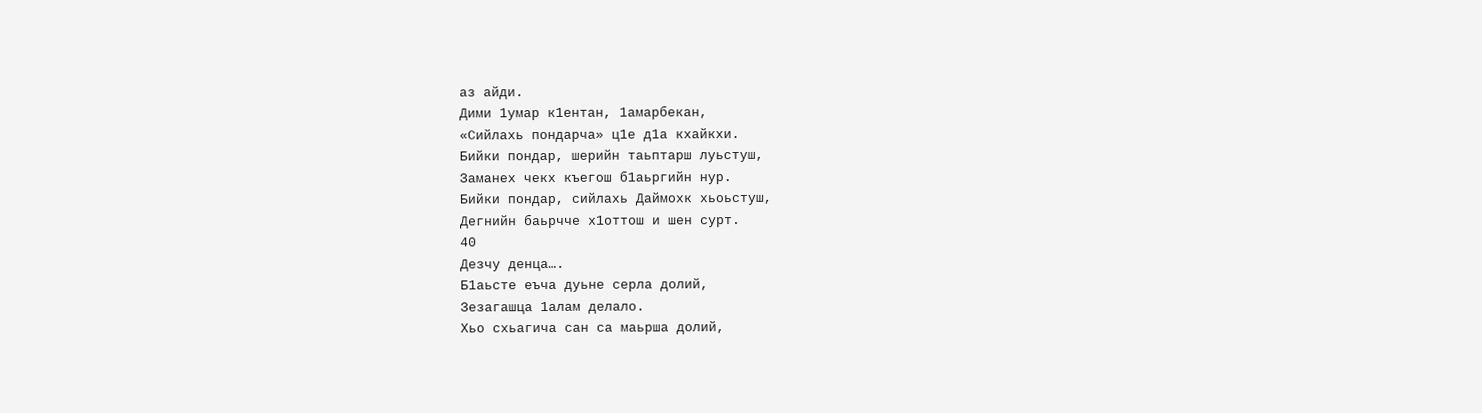аз айди.
Дими 1умар к1ентан, 1амарбекан,
«Сийлахь пондарча» ц1е д1а кхайкхи.
Бийки пондар, шерийн таьптарш луьстуш,
Заманех чекх къегош б1аьргийн нур.
Бийки пондар, сийлахь Даймохк хьоьстуш,
Дегнийн баьрчче х1оттош и шен сурт.
40
Дезчу денца….
Б1аьсте еъча дуьне серла долий,
Зезагашца 1алам делало.
Хьо схьагича сан са маьрша долий,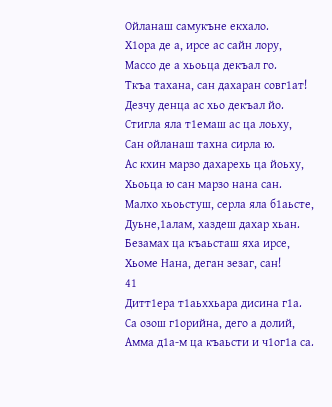Ойланаш самукъне екхало.
Х1ора де а, ирсе ас сайн лору,
Массо де а хьоьца декъал го.
Ткъа тахана, сан дахаран совг1ат!
Дезчу денца ас хьо декъал йо.
Стигла яла т1емаш ас ца лоьху,
Сан ойланаш тахна сирла ю.
Ас кхин марзо дахарехь ца йоьху,
Хьоьца ю сан марзо нана сан.
Малхо хьоьстуш, серла яла б1аьсте,
Дуьне,1алам, хаздеш дахар хьан.
Безамах ца къаьсташ яха ирсе,
Хьоме Нана, деган зезаг, сан!
41
Дитт1ера т1аьххьара дисина г1а.
Са озош г1орийна, дего а долий,
Амма д1а-м ца къаьсти и ч1ог1а са.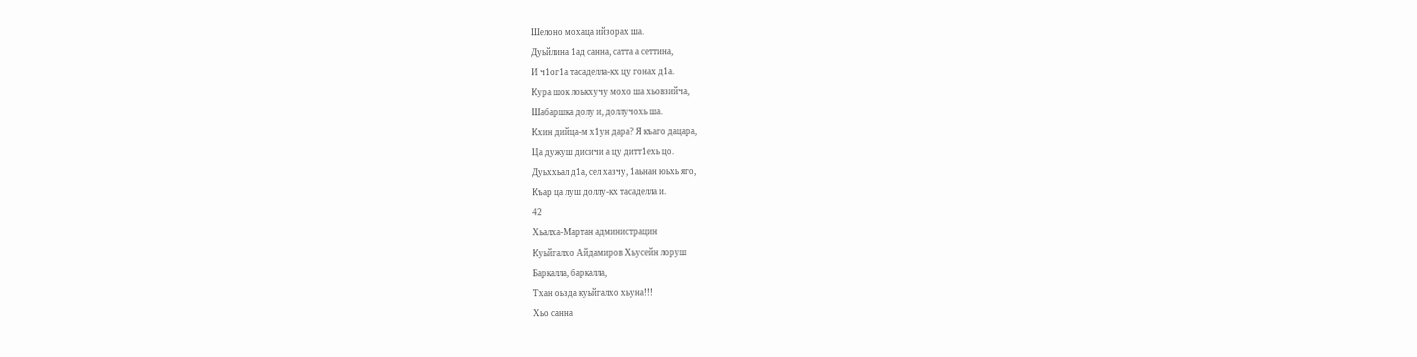Шелоно мохаца ийзорах ша.
Дуьйлина 1ад санна, сатта а сеттина,
И ч1ог1а тасаделла-кх цу гонах д1а.
Кура шок лоькхучу мохо ша хьовзийча,
Шабаршка долу и, доллучохь ша.
Кхин дийца-м х1ун дара? Я къаго дацара,
Ца дужуш дисичи а цу дитт1ехь цо.
Дуьххьал д1а, сел хазчу, 1аьнан юьхь яго,
Къар ца луш доллу-кх тасаделла и.
42
Хьалха-Мартан администрацин
Куьйгалхо Айдамиров Хьусейн лоруш
Баркалла, баркалла,
Тхан оьзда куьйгалхо хьуна!!!
Хьо санна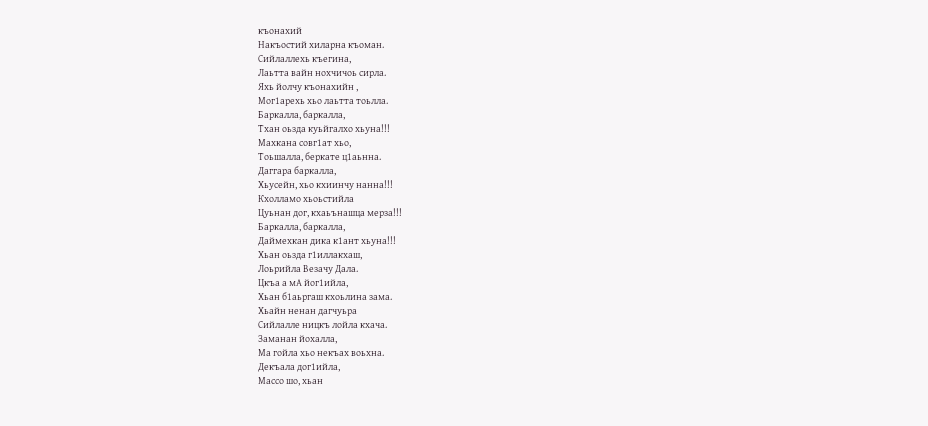къонахий
Накъостий хиларна къоман.
Сийлаллехь къегина,
Лаьтта вайн нохчичоь сирла.
Яхь йолчу къонахийн ,
Мог1арехь хьо лаьтта тоьлла.
Баркалла, баркалла,
Тхан оьзда куьйгалхо хьуна!!!
Махкана совг1ат хьо,
Тоьшалла, беркате ц1аьнна.
Даггара баркалла,
Хьусейн, хьо кхиинчу нанна!!!
Кхолламо хьоьстийла
Цуьнан дог, кхаьънашца мерза!!!
Баркалла, баркалла,
Даймехкан дика к1ант хьуна!!!
Хьан оьзда г1иллакхаш,
Лоьрийла Везачу Дала.
Цкъа а мА йог1ийла,
Хьан б1аьргаш кхоьлина зама.
Хьайн ненан дагчуьра
Сийлалле ницкъ лойла кхача.
Заманан йохалла,
Ма гойла хьо некъах воьхна.
Декъала дог1ийла,
Массо шо, хьан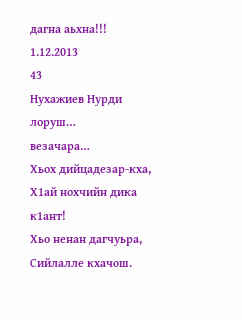дагна аьхна!!!
1.12.2013
43
Нухажиев Нурди лоруш…
везачара…
Хьох дийцадезар-кха,
Х1ай нохчийн дика к1ант!
Хьо ненан дагчуьра,
Сийлалле кхачош.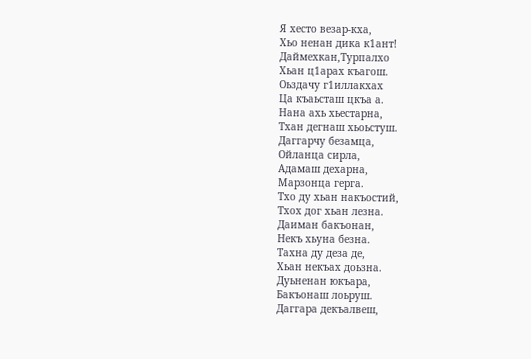Я хесто везар-кха,
Хьо ненан дика к1ант!
Даймехкан,Турпалхо
Хьан ц1арах къагош.
Оьздачу г1иллакхах
Ца къаьсташ цкъа а.
Нана ахь хьестарна,
Тхан дегнаш хьоьстуш.
Даггарчу безамца,
Ойланца сирла,
Адамаш дехарна,
Марзонца герга.
Тхо ду хьан накъостий,
Тхох дог хьан лезна.
Даиман бакъонан,
Некъ хьуна безна.
Тахна ду деза де,
Хьан некъах доьзна.
Дуьненан юкъара,
Бакъонаш лоьруш.
Даггара декъалвеш,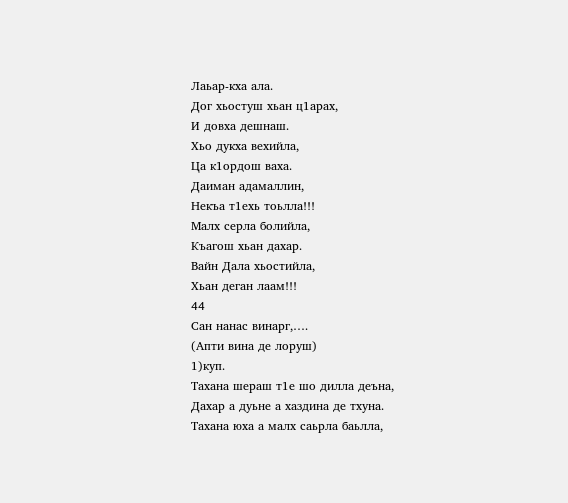Лаьар-кха ала.
Дог хьостуш хьан ц1арах,
И довха дешнаш.
Хьо дукха вехийла,
Ца к1ордош ваха.
Даиман адамаллин,
Некъа т1ехь тоьлла!!!
Малх серла болийла,
Къагош хьан дахар.
Вайн Дала хьостийла,
Хьан деган лаам!!!
44
Сан нанас винарг,….
(Апти вина де лоруш)
1)куп.
Тахана шераш т1е шо дилла деъна,
Дахар а дуьне а хаздина де тхуна.
Тахана юха а малх саьрла баьлла,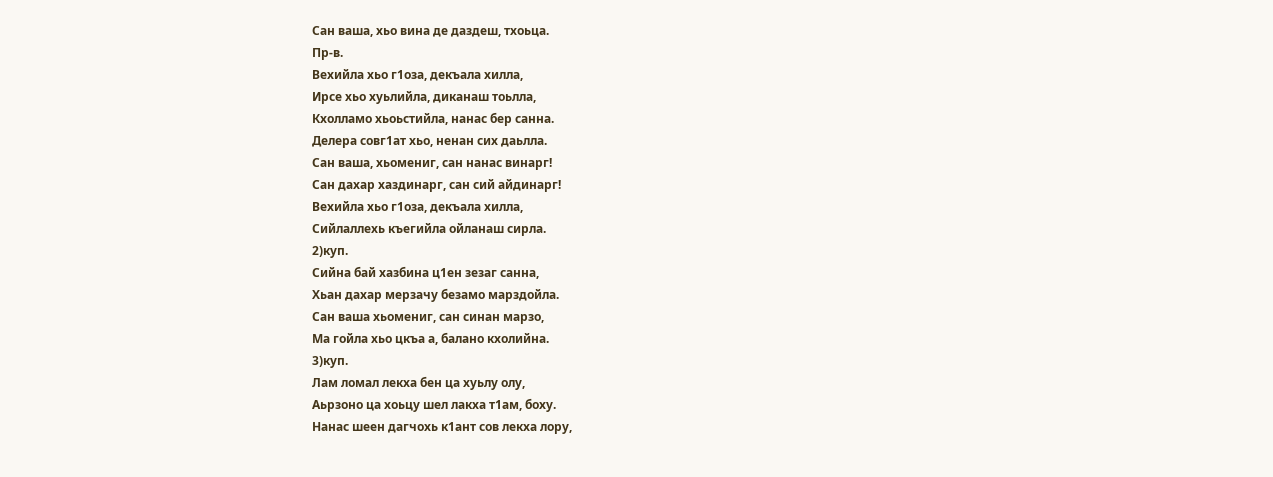Сан ваша, хьо вина де даздеш, тхоьца.
Пр-в.
Вехийла хьо г1оза, декъала хилла,
Ирсе хьо хуьлийла, диканаш тоьлла,
Кхолламо хьоьстийла, нанас бер санна.
Делера совг1ат хьо, ненан сих даьлла.
Сан ваша, хьомениг, сан нанас винарг!
Сан дахар хаздинарг, сан сий айдинарг!
Вехийла хьо г1оза, декъала хилла,
Сийлаллехь къегийла ойланаш сирла.
2)куп.
Сийна бай хазбина ц1ен зезаг санна,
Хьан дахар мерзачу безамо марздойла.
Сан ваша хьомениг, сан синан марзо,
Ма гойла хьо цкъа а, балано кхолийна.
3)куп.
Лам ломал лекха бен ца хуьлу олу,
Аьрзоно ца хоьцу шел лакха т1ам, боху.
Нанас шеен дагчохь к1ант сов лекха лору,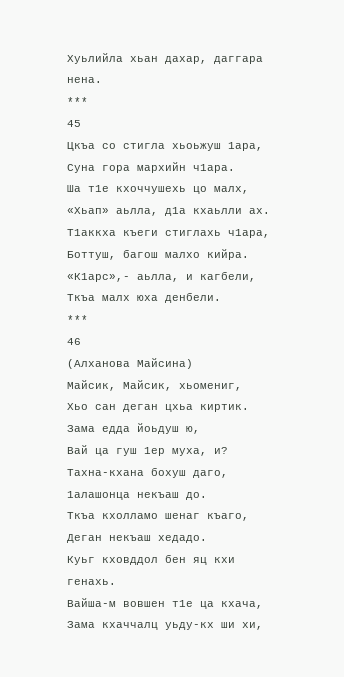Хуьлийла хьан дахар, даггара нена.
***
45
Цкъа со стигла хьоьжуш 1ара,
Суна гора мархийн ч1ара.
Ша т1е кхоччушехь цо малх,
«Хьап» аьлла, д1а кхаьлли ах.
Т1аккха къеги стиглахь ч1ара,
Боттуш, багош малхо кийра.
«К1арс»,- аьлла, и кагбели,
Ткъа малх юха денбели.
***
46
(Алханова Майсина)
Майсик, Майсик, хьомениг,
Хьо сан деган цхьа киртик.
Зама едда йоьдуш ю,
Вай ца гуш 1ер муха, и?
Тахна-кхана бохуш даго,
1алашонца некъаш до.
Ткъа кхолламо шенаг къаго,
Деган некъаш хедадо.
Куьг кховддол бен яц кхи генахь.
Вайша-м вовшен т1е ца кхача,
Зама кхаччалц уьду-кх ши хи,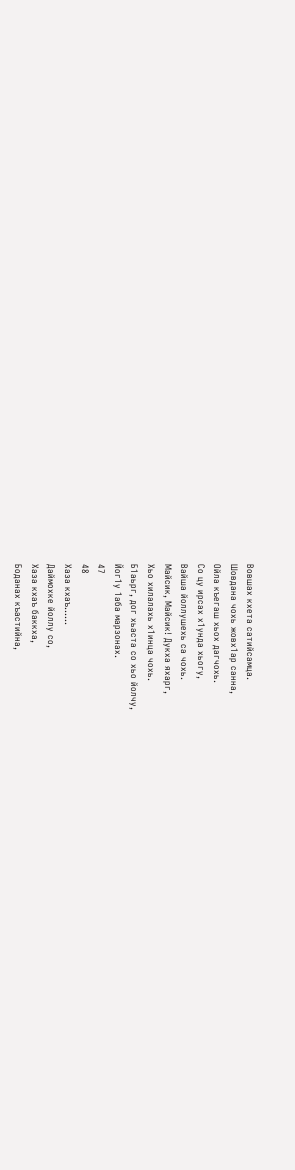Вовшах кхета сатийсамца.
Шовдана чохь жовх1ар санна,
Ойла къегаш хьох дагчохь.
Со цу ирсах х1унда хьогу,
Вайша йоллушехь са чохь.
Майсик, Майсик! Дукха яхарг,
Хьо хилалахь х1инца чохь.
Б1аьрг, дог хьаста со хьо йолчу,
Йог1у 1аба марзонах.
47
48
Хаза кхаъ……
Даймохке йоллу со,
Хаза кхаъ баккха,
Боданах къастийна,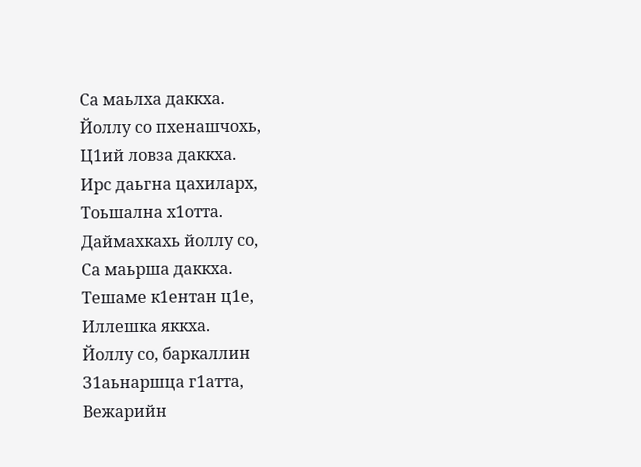Са маьлха даккха.
Йоллу со пхенашчохь,
Ц1ий ловза даккха.
Ирс даьгна цахиларх,
Тоьшална х1отта.
Даймахкахь йоллу со,
Са маьрша даккха.
Тешаме к1ентан ц1е,
Иллешка яккха.
Йоллу со, баркаллин
З1аьнаршца г1атта,
Вежарийн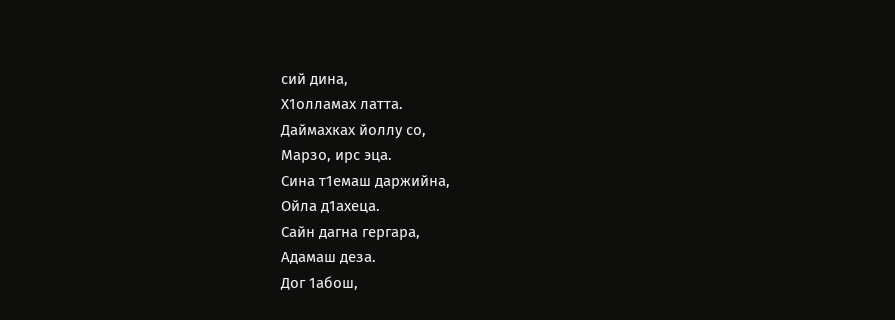сий дина,
Х1олламах латта.
Даймахках йоллу со,
Марзо, ирс эца.
Сина т1емаш даржийна,
Ойла д1ахеца.
Сайн дагна гергара,
Адамаш деза.
Дог 1абош,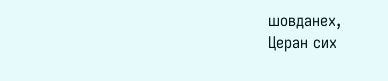шовданех,
Церан сих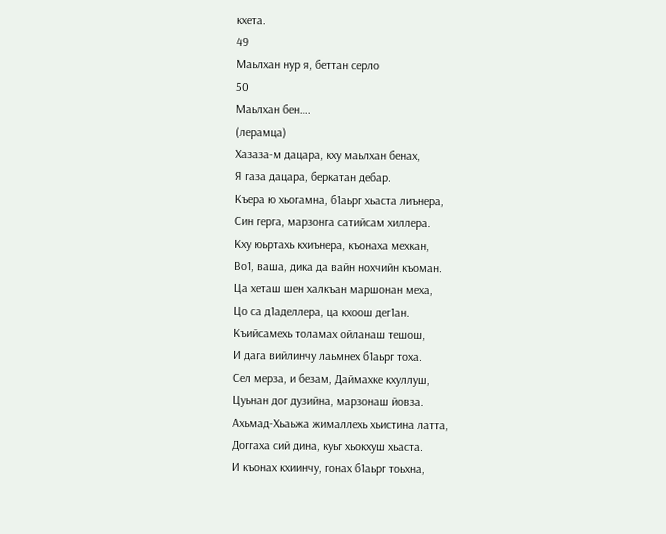кхета.
49
Маьлхан нур я, беттан серло
50
Маьлхан бен….
(лерамца)
Хазаза-м дацара, кху маьлхан бенах,
Я газа дацара, беркатан дебар.
Къера ю хьогамна, б1аьрг хьаста лиънера,
Син герга, марзонга сатийсам хиллера.
Кху юьртахь кхиънера, къонаха мехкан,
Во1, ваша, дика да вайн нохчийн къоман.
Ца хеташ шен халкъан маршонан меха,
Цо са д1аделлера, ца кхоош дег1ан.
Къийсамехь толамах ойланаш тешош,
И дага вийлинчу лаьмнех б1аьрг тоха.
Сел мерза, и безам, Даймахке кхуллуш,
Цуьнан дог дузийна, марзонаш йовза.
Ахьмад-Хьаьжа жималлехь хьистина латта,
Доггаха сий дина, куьг хьокхуш хьаста.
И къонах кхиинчу, гонах б1аьрг тоьхна,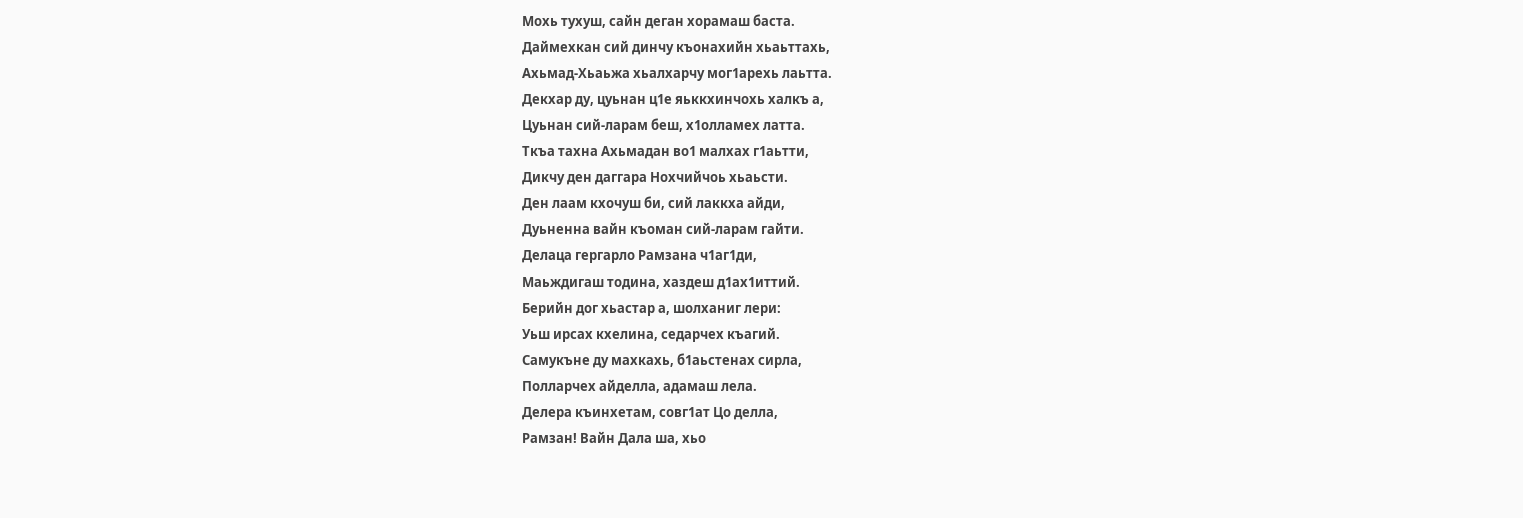Мохь тухуш, сайн деган хорамаш баста.
Даймехкан сий динчу къонахийн хьаьттахь,
Ахьмад-Хьаьжа хьалхарчу мог1арехь лаьтта.
Декхар ду, цуьнан ц1е яьккхинчохь халкъ а,
Цуьнан сий-ларам беш, х1олламех латта.
Ткъа тахна Ахьмадан во1 малхах г1аьтти,
Дикчу ден даггара Нохчийчоь хьаьсти.
Ден лаам кхочуш би, сий лаккха айди,
Дуьненна вайн къоман сий-ларам гайти.
Делаца гергарло Рамзана ч1аг1ди,
Маьждигаш тодина, хаздеш д1ах1иттий.
Берийн дог хьастар а, шолханиг лери:
Уьш ирсах кхелина, седарчех къагий.
Самукъне ду махкахь, б1аьстенах сирла,
Полларчех айделла, адамаш лела.
Делера къинхетам, совг1ат Цо делла,
Рамзан! Вайн Дала ша, хьо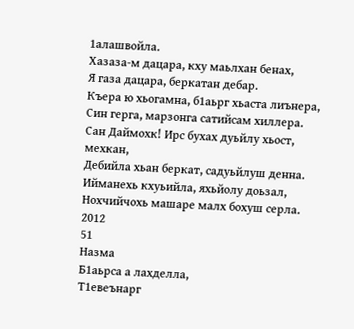1алашвойла.
Хазаза-м дацара, кху маьлхан бенах,
Я газа дацара, беркатан дебар.
Къера ю хьогамна, б1аьрг хьаста лиънера,
Син герга, марзонга сатийсам хиллера.
Сан Даймохк! Ирс бухах дуьйлу хьост, мехкан,
Дебийла хьан беркат, садуьйлуш денна.
Ийманехь кхуьийла, яхьйолу доьзал,
Нохчийчохь машаре малх бохуш серла.
2012
51
Назма
Б1аьрса а лахделла,
Т1евеънарг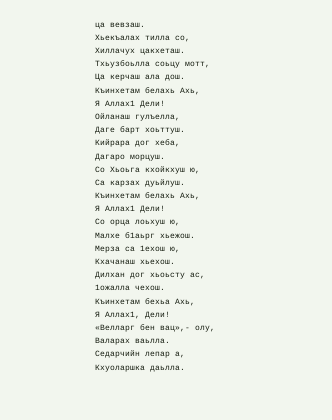ца вевзаш.
Хьекъалах тилла со,
Хиллачух цакхеташ.
Тхьузбоьлла соьцу мотт,
Ца керчаш ала дош.
Къинхетам белахь Ахь,
Я Аллах1 Дели!
Ойланаш гулъелла,
Даге барт хоьттуш.
Кийрара дог хеба,
Дагаро морцуш.
Со Хьоьга кхойкхуш ю,
Са карзах дуьйлуш.
Къинхетам белахь Ахь,
Я Аллах1 Дели!
Со орца лоьхуш ю,
Малхе б1аьрг хьежош.
Мерза са 1ехош ю,
Кхачанаш хьехош.
Дилхан дог хьоьсту ас,
1ожалла чехош.
Къинхетам бехьа Ахь,
Я Аллах1, Дели!
«Велларг бен вац»,- олу,
Валарах ваьлла.
Седарчийн лепар а,
Кхуоларшка даьлла.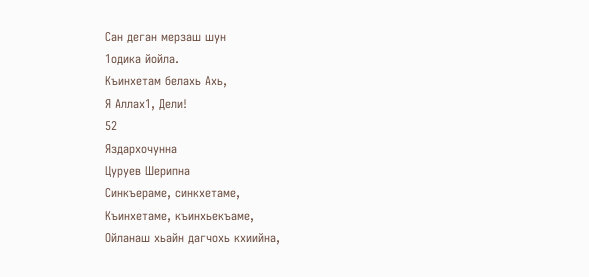Сан деган мерзаш шун
1одика йойла.
Къинхетам белахь Ахь,
Я Аллах1, Дели!
52
Яздархочунна
Цуруев Шерипна
Синкъераме, синкхетаме,
Къинхетаме, къинхьекъаме,
Ойланаш хьайн дагчохь кхиийна,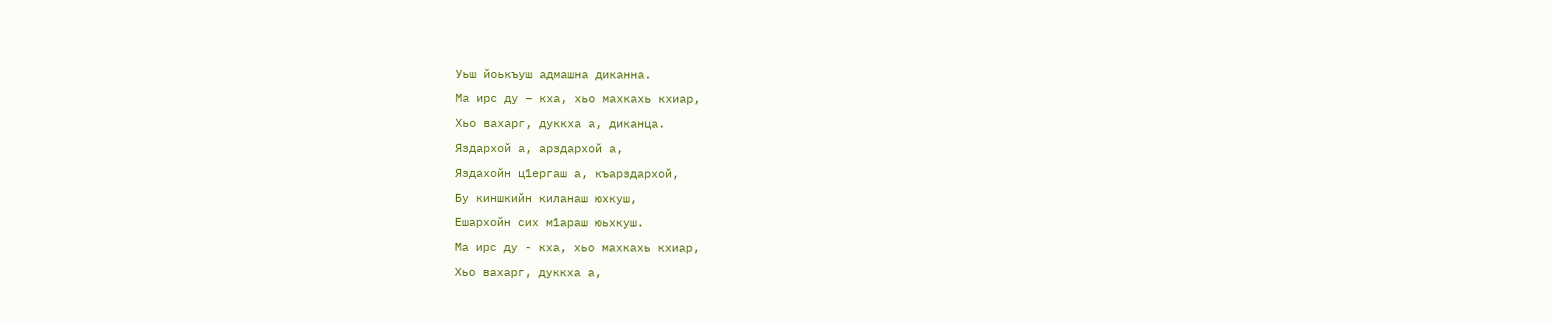Уьш йоькъуш адмашна диканна.
Ма ирс ду – кха, хьо махкахь кхиар,
Хьо вахарг, дуккха а, диканца.
Яздархой а, арздархой а,
Яздахойн ц1ергаш а, къарздархой,
Бу киншкийн киланаш юхкуш,
Ешархойн сих м1араш юьхкуш.
Ма ирс ду - кха, хьо махкахь кхиар,
Хьо вахарг, дуккха а,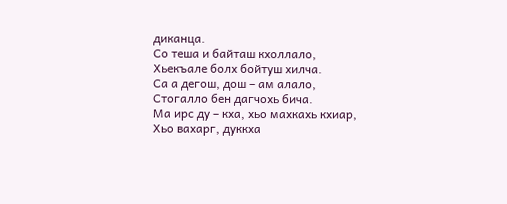диканца.
Со теша и байташ кхоллало,
Хьекъале болх бойтуш хилча.
Са а дегош, дош – ам алало,
Стогалло бен дагчохь бича.
Ма ирс ду – кха, хьо махкахь кхиар,
Хьо вахарг, дуккха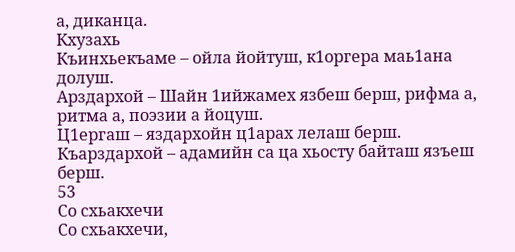а, диканца.
Кхузахь
Къинхьекъаме – ойла йойтуш, к1оргера маь1ана долуш.
Арздархой – Шайн 1ийжамех язбеш берш, рифма а, ритма а, поэзии а йоцуш.
Ц1ергаш – яздархойн ц1арах лелаш берш.
Къарздархой – адамийн са ца хьосту байташ язъеш берш.
53
Со схьакхечи
Cо схьакхечи,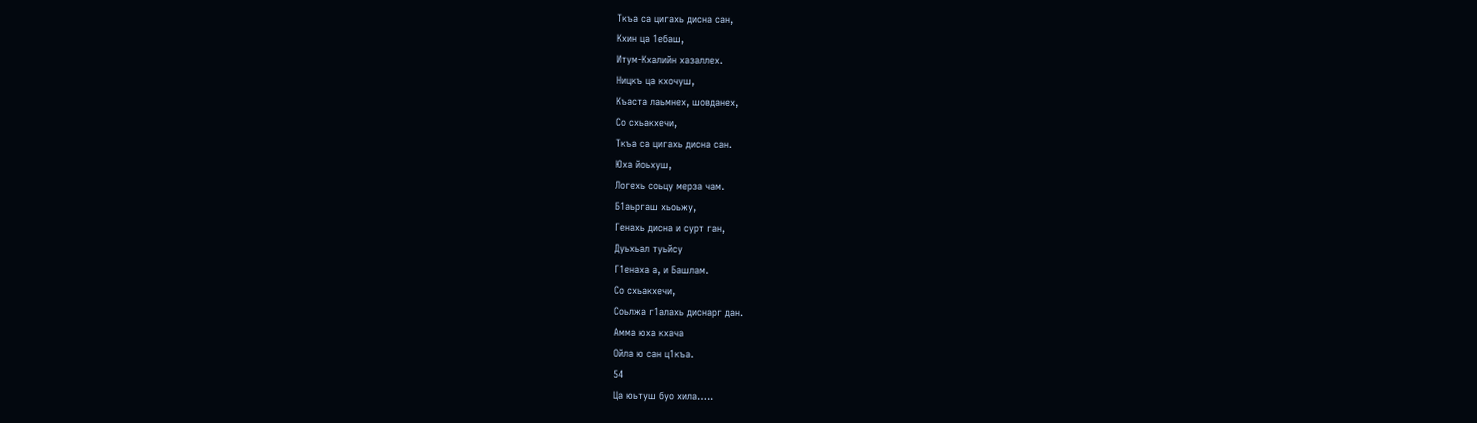Ткъа са цигахь дисна сан,
Кхин ца 1ебаш,
Итум-Кхалийн хазаллех.
Ницкъ ца кхочуш,
Къаста лаьмнех, шовданех,
Со схьакхечи,
Ткъа са цигахь дисна сан.
Юха йоьхуш,
Логехь соьцу мерза чам.
Б1аьргаш хьоьжу,
Генахь дисна и сурт ган,
Дуьхьал туьйсу
Г1енаха а, и Башлам.
Со схьакхечи,
Соьлжа г1алахь диснарг дан.
Амма юха кхача
Ойла ю сан ц1къа.
54
Ца юьтуш буо хила…..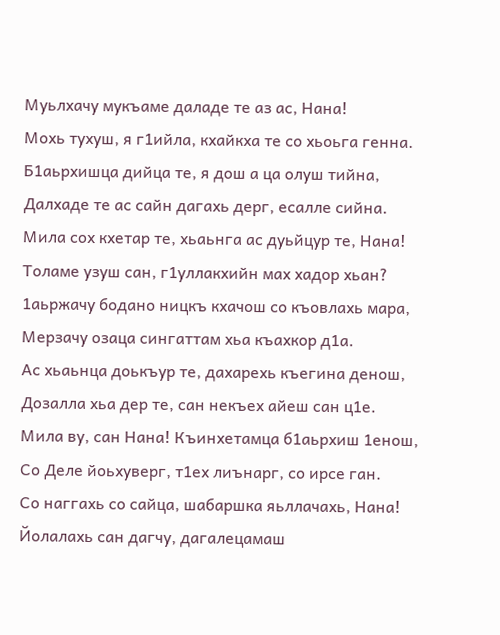Муьлхачу мукъаме даладе те аз ас, Нана!
Мохь тухуш, я г1ийла, кхайкха те со хьоьга генна.
Б1аьрхишца дийца те, я дош а ца олуш тийна,
Далхаде те ас сайн дагахь дерг, есалле сийна.
Мила сох кхетар те, хьаьнга ас дуьйцур те, Нана!
Толаме узуш сан, г1уллакхийн мах хадор хьан?
1аьржачу бодано ницкъ кхачош со къовлахь мара,
Мерзачу озаца сингаттам хьа къахкор д1а.
Ас хьаьнца доькъур те, дахарехь къегина денош,
Дозалла хьа дер те, сан некъех айеш сан ц1е.
Мила ву, сан Нана! Къинхетамца б1аьрхиш 1енош,
Со Деле йоьхуверг, т1ех лиънарг, со ирсе ган.
Со наггахь со сайца, шабаршка яьллачахь, Нана!
Йолалахь сан дагчу, дагалецамаш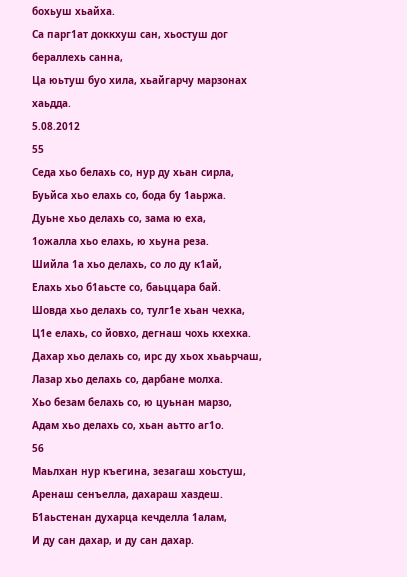бохьуш хьайха.
Са парг1ат доккхуш сан, хьостуш дог бераллехь санна,
Ца юьтуш буо хила, хьайгарчу марзонах хаьдда.
5.08.2012
55
Седа хьо белахь со, нур ду хьан сирла,
Буьйса хьо елахь со, бода бу 1аьржа.
Дуьне хьо делахь со, зама ю еха,
1ожалла хьо елахь, ю хьуна реза.
Шийла 1а хьо делахь, со ло ду к1ай,
Елахь хьо б1аьсте со, баьццара бай.
Шовда хьо делахь со, тулг1е хьан чехка,
Ц1е елахь, со йовхо, дегнаш чохь кхехка.
Дахар хьо делахь со, ирс ду хьох хьаьрчаш,
Лазар хьо делахь со, дарбане молха.
Хьо безам белахь со, ю цуьнан марзо,
Адам хьо делахь со, хьан аьтто аг1о.
56
Маьлхан нур къегина, зезагаш хоьстуш,
Аренаш сенъелла, дахараш хаздеш.
Б1аьстенан духарца кечделла 1алам,
И ду сан дахар, и ду сан дахар.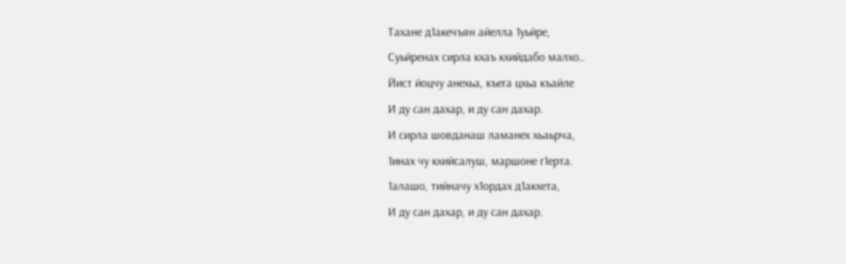Тахане д1акечъян айелла 1уьйре,
Суьйренах сирла кхаъ кхийдабо малхо..
Йист йоцчу анехьа, къега цхьа къайле
И ду сан дахар, и ду сан дахар.
И сирла шовданаш ламанех хьаьрча,
1инах чу кхийсалуш, маршоне г1ерта.
1алашо, тийначу х1ордах д1акхета,
И ду сан дахар, и ду сан дахар.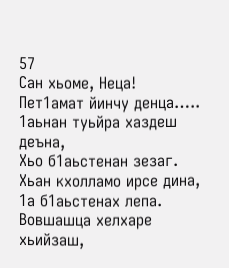57
Сан хьоме, Неца!
Пет1амат йинчу денца…..
1аьнан туьйра хаздеш деъна,
Хьо б1аьстенан зезаг.
Хьан кхолламо ирсе дина,
1а б1аьстенах лепа.
Вовшашца хелхаре хьийзаш,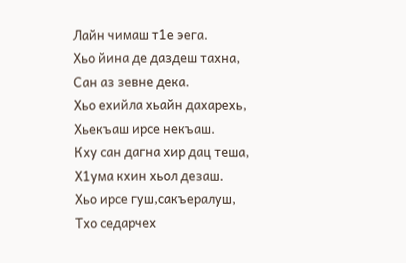Лайн чимаш т1е эега.
Хьо йина де даздеш тахна,
Сан аз зевне дека.
Хьо ехийла хьайн дахарехь,
Хьекъаш ирсе некъаш.
Кху сан дагна хир дац теша,
Х1ума кхин хьол дезаш.
Хьо ирсе гуш,сакъералуш,
Тхо седарчех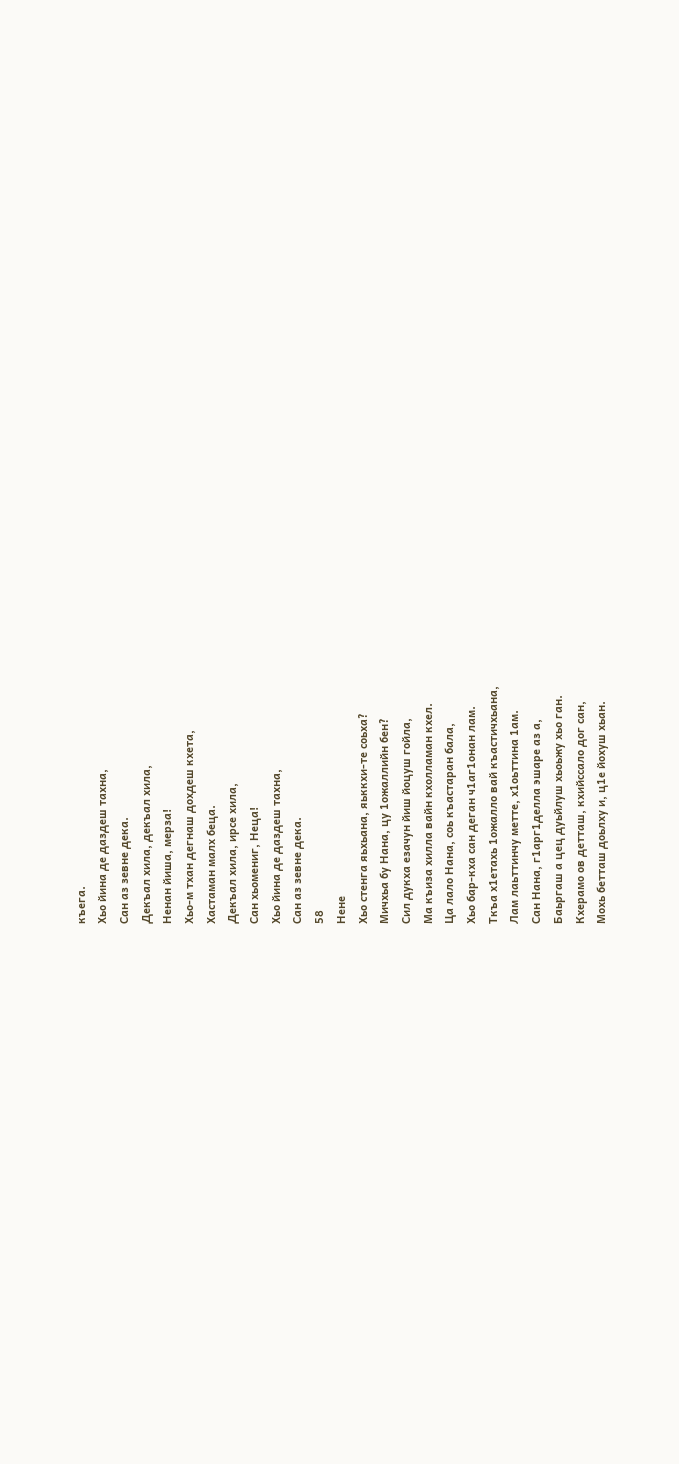къега.
Хьо йина де даздеш тахна,
Сан аз зевне дека.
Декъал хила, декъал хила,
Ненан йиша, мерза!
Хьо-м тхан дегнаш дохдеш кхета,
Хастаман малх беца.
Декъал хила, ирсе хила,
Сан хьомениг, Неца!
Хьо йина де даздеш тахна,
Сан аз зевне дека.
58
Нене
Хьо стенга яьхьана, яьккхи-те соьха?
Мичхьа бу Нана, цу 1ожаллийн бен?
Сил дукха езачун йиш йоцуш гойла,
Ма къиза хилла вайн кхолламан кхел.
Ца лало Нана, соь къастаран бала,
Хьо бар-кха сан деган ч1аг1онан лам.
Ткъа х1етахь 1ожалло вай къастичхьана,
Лам лаьттинчу метте, х1оьттина 1ам.
Сан Нана, г1арг1делла эшаре аз а,
Баьргаш а цец дуьйлуш хьоьжу хьо ган.
Кхерамо ов детташ, кхийссало дог сан,
Мохь бетташ доьлху и, ц1е йохуш хьан.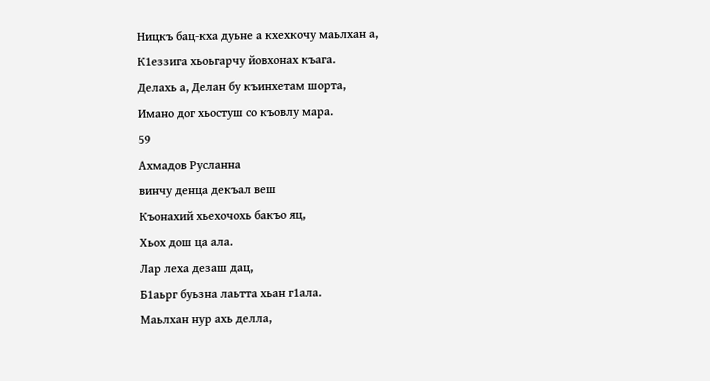Ницкъ бац-кха дуьне а кхехкочу маьлхан а,
К1еззига хьоьгарчу йовхонах къага.
Делахь а, Делан бу къинхетам шорта,
Имано дог хьостуш со къовлу мара.
59
Ахмадов Русланна
винчу денца декъал веш
Къонахий хьехочохь бакъо яц,
Хьох дош ца ала.
Лар леха дезаш дац,
Б1аьрг буьзна лаьтта хьан г1ала.
Маьлхан нур ахь делла,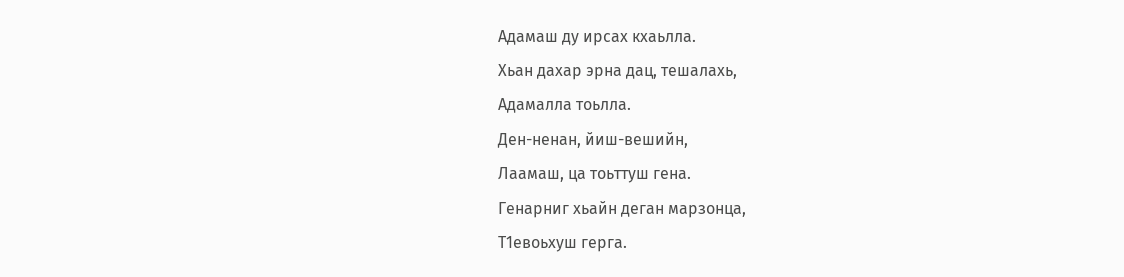Адамаш ду ирсах кхаьлла.
Хьан дахар эрна дац, тешалахь,
Адамалла тоьлла.
Ден-ненан, йиш-вешийн,
Лаамаш, ца тоьттуш гена.
Генарниг хьайн деган марзонца,
Т1евоьхуш герга.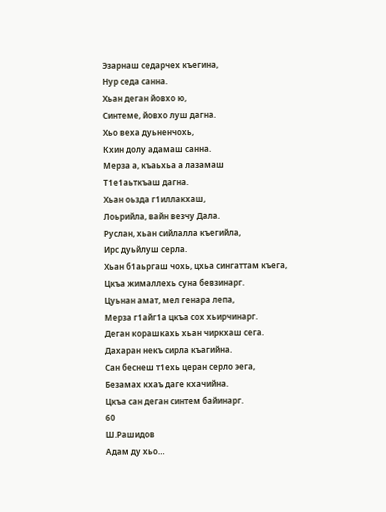Эзарнаш седарчех къегина,
Нур седа санна.
Хьан деган йовхо ю,
Синтеме, йовхо луш дагна.
Хьо веха дуьненчохь,
Кхин долу адамаш санна.
Мерза а, къаьхьа а лазамаш
Т1е1аьткъаш дагна.
Хьан оьзда г1иллакхаш,
Лоьрийла, вайн везчу Дала.
Руслан, хьан сийлалла къегийла,
Ирс дуьйлуш серла.
Хьан б1аьргаш чохь, цхьа сингаттам къега,
Цкъа жималлехь суна бевзинарг.
Цуьнан амат, мел генара лепа,
Мерза г1айг1а цкъа сох хьирчинарг.
Деган корашкахь хьан чиркхаш сега.
Дахаран некъ сирла къагийна.
Сан беснеш т1ехь церан серло эега,
Безамах кхаъ даге кхачийна.
Цкъа сан деган синтем байинарг.
60
Ш.Рашидов
Адам ду хьо…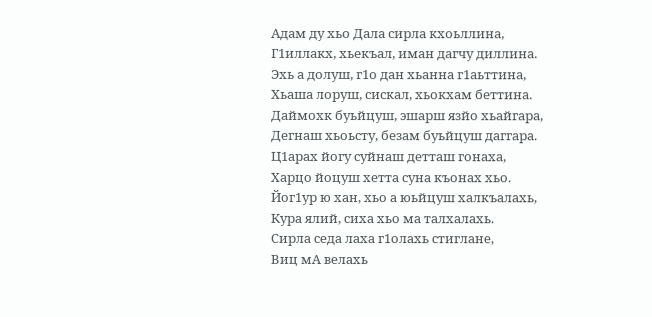Адам ду хьо Дала сирла кхоьллина,
Г1иллакх, хьекъал, иман дагчу диллина.
Эхь а долуш, г1о дан хьанна г1аьттина,
Хьаша лоруш, сискал, хьокхам беттина.
Даймохк буьйцуш, эшарш язйо хьайгара,
Дегнаш хьоьсту, безам буьйцуш даггара.
Ц1арах йогу суйнаш детташ гонаха,
Харцо йоцуш хетта суна къонах хьо.
Йог1ур ю хан, хьо а юьйцуш халкъалахь,
Кура ялий, сиха хьо ма талхалахь.
Сирла седа лаха г1олахь стиглане,
Виц мА велахь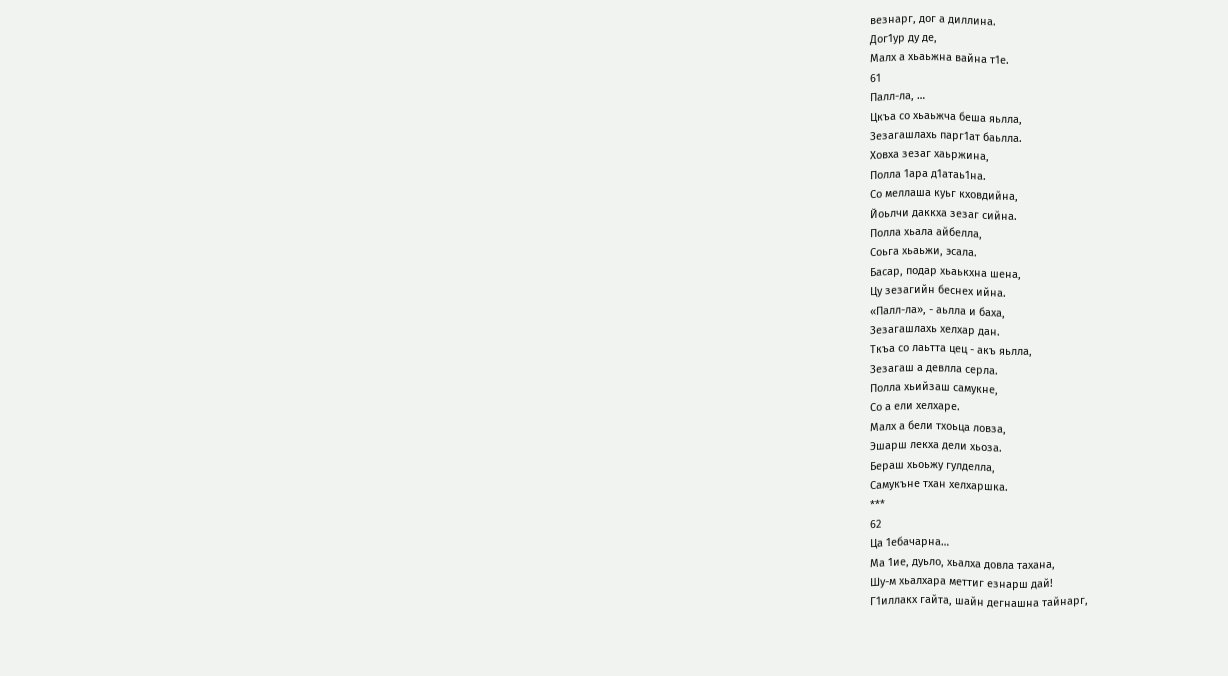везнарг, дог а диллина.
Дог1ур ду де,
Малх а хьаьжна вайна т1е.
61
Палл-ла, …
Цкъа со хьаьжча беша яьлла,
Зезагашлахь парг1ат баьлла.
Ховха зезаг хаьржина,
Полла 1ара д1атаь1на.
Со меллаша куьг кховдийна,
Йоьлчи даккха зезаг сийна.
Полла хьала айбелла,
Соьга хьаьжи, эсала.
Басар, подар хьаькхна шена,
Цу зезагийн беснех ийна.
«Палл-ла», - аьлла и баха,
Зезагашлахь хелхар дан.
Ткъа со лаьтта цец - акъ яьлла,
Зезагаш а девлла серла.
Полла хьийзаш самукне,
Со а ели хелхаре.
Малх а бели тхоьца ловза,
Эшарш лекха дели хьоза.
Бераш хьоьжу гулделла,
Самукъне тхан хелхаршка.
***
62
Ца 1ебачарна…
Ма 1ие, дуьло, хьалха довла тахана,
Шу-м хьалхара меттиг езнарш дай!
Г1иллакх гайта, шайн дегнашна тайнарг,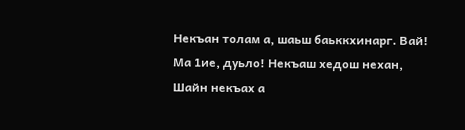Некъан толам а, шаьш баьккхинарг. Вай!
Ма 1ие, дуьло! Некъаш хедош нехан,
Шайн некъах а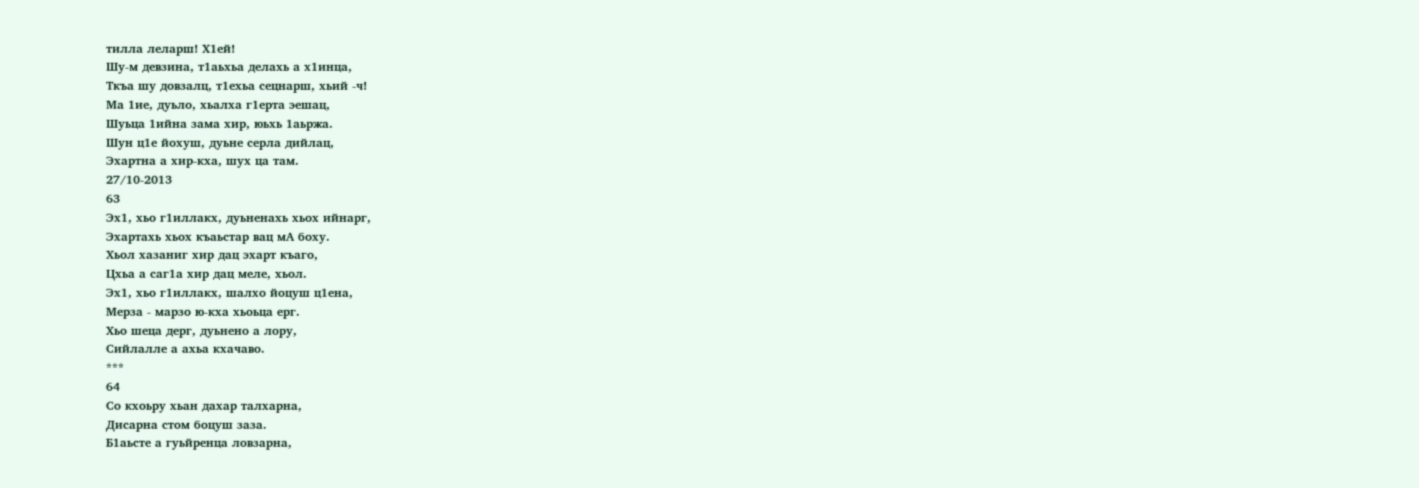тилла леларш! Х1ей!
Шу-м девзина, т1аьхьа делахь а х1инца,
Ткъа шу довзалц, т1ехьа сецнарш, хьий -ч!
Ма 1ие, дуьло, хьалха г1ерта эешац,
Шуьца 1ийна зама хир, юьхь 1аьржа.
Шун ц1е йохуш, дуьне серла дийлац,
Эхартна а хир-кха, шух ца там.
27/10-2013
63
Эх1, хьо г1иллакх, дуьненахь хьох ийнарг,
Эхартахь хьох къаьстар вац мА боху.
Хьол хазаниг хир дац эхарт къаго,
Цхьа а саг1а хир дац меле, хьол.
Эх1, хьо г1иллакх, шалхо йоцуш ц1ена,
Мерза - марзо ю-кха хьоьца ерг.
Хьо шеца дерг, дуьнено а лору,
Сийлалле а ахьа кхачаво.
***
64
Со кхоьру хьан дахар талхарна,
Дисарна стом боцуш заза.
Б1аьсте а гуьйренца ловзарна,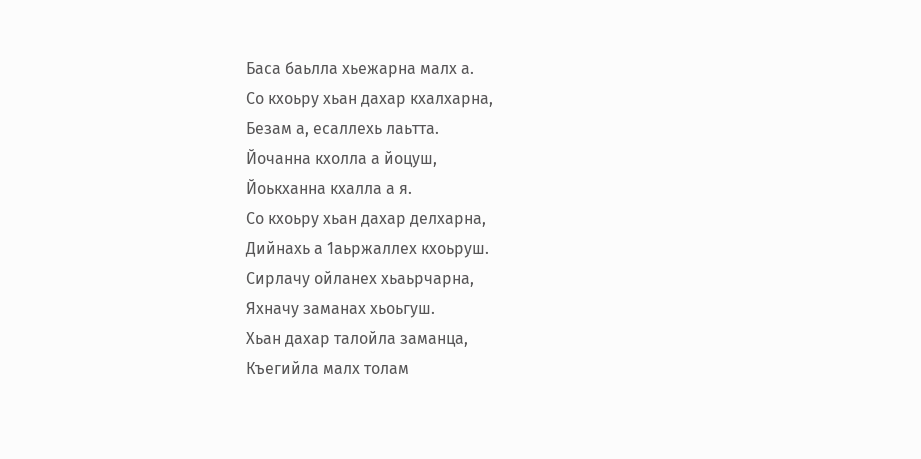Баса баьлла хьежарна малх а.
Со кхоьру хьан дахар кхалхарна,
Безам а, есаллехь лаьтта.
Йочанна кхолла а йоцуш,
Йоькханна кхалла а я.
Со кхоьру хьан дахар делхарна,
Дийнахь а 1аьржаллех кхоьруш.
Сирлачу ойланех хьаьрчарна,
Яхначу заманах хьоьгуш.
Хьан дахар талойла заманца,
Къегийла малх толам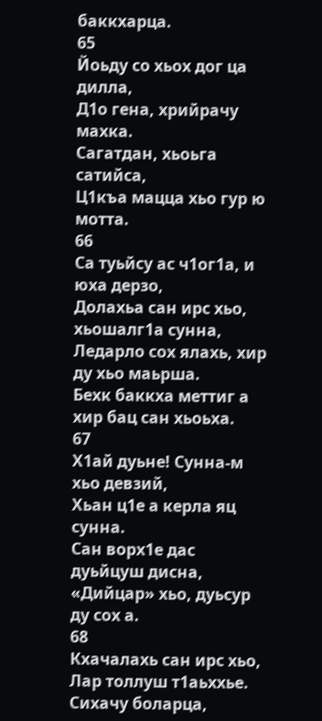баккхарца.
65
Йоьду со хьох дог ца дилла,
Д1о гена, хрийрачу махка.
Сагатдан, хьоьга сатийса,
Ц1къа мацца хьо гур ю мотта.
66
Са туьйсу ас ч1ог1а, и юха дерзо,
Долахьа сан ирс хьо, хьошалг1а сунна,
Ледарло сох ялахь, хир ду хьо маьрша.
Бехк баккха меттиг а хир бац сан хьоьха.
67
Х1ай дуьне! Сунна-м хьо девзий,
Хьан ц1е а керла яц сунна.
Сан ворх1е дас дуьйцуш дисна,
«Дийцар» хьо, дуьсур ду сох а.
68
Кхачалахь сан ирс хьо,
Лар толлуш т1аьххье.
Сихачу боларца,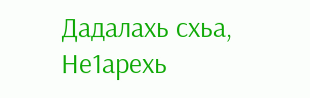Дадалахь схьа,
Не1арехь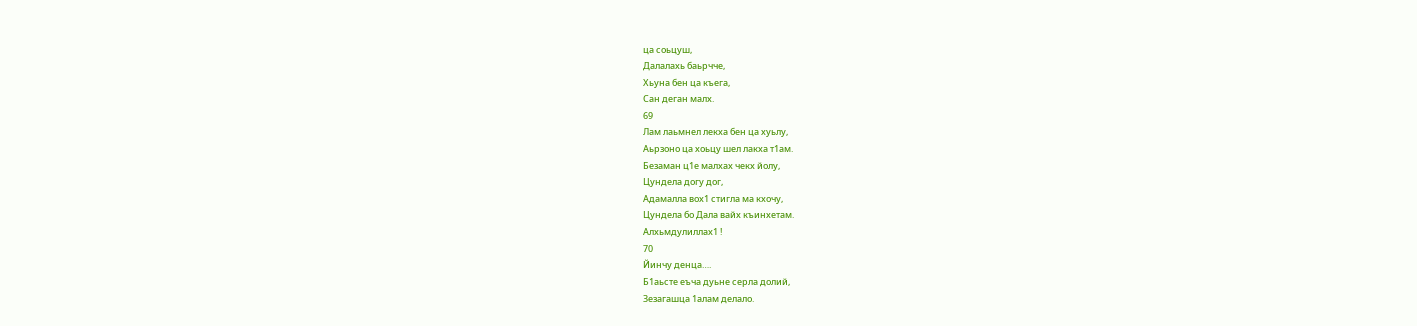ца соьцуш,
Далалахь баьрчче,
Хьуна бен ца къега,
Сан деган малх.
69
Лам лаьмнел лекха бен ца хуьлу,
Аьрзоно ца хоьцу шел лакха т1ам.
Безаман ц1е малхах чекх йолу,
Цундела догу дог,
Адамалла вох1 стигла ма кхочу,
Цундела бо Дала вайх къинхетам.
Алхьмдулиллах1 !
70
Йинчу денца….
Б1аьсте еъча дуьне серла долий,
Зезагашца 1алам делало.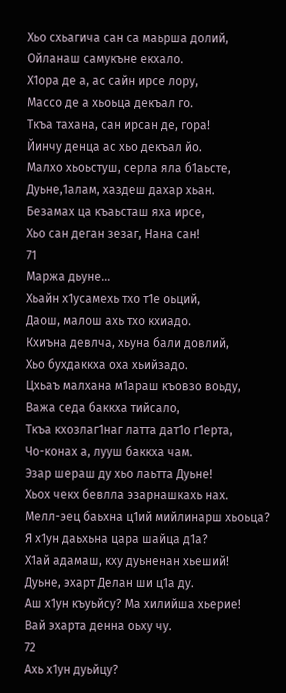Хьо схьагича сан са маьрша долий,
Ойланаш самукъне екхало.
Х1ора де а, ас сайн ирсе лору,
Массо де а хьоьца декъал го.
Ткъа тахана, сан ирсан де, гора!
Йинчу денца ас хьо декъал йо.
Малхо хьоьстуш, серла яла б1аьсте,
Дуьне,1алам, хаздеш дахар хьан.
Безамах ца къаьсташ яха ирсе,
Хьо сан деган зезаг, Нана сан!
71
Маржа дьуне…
Хьайн х1усамехь тхо т1е оьций,
Даош, малош ахь тхо кхиадо.
Кхиъна девлча, хьуна бали довлий,
Хьо бухдаккха оха хьийзадо.
Цхьаъ малхана м1араш къовзо воьду,
Важа седа баккха тийсало,
Ткъа кхозлаг1наг латта дат1о г1ерта,
Чо-конах а, лууш баккха чам.
Эзар шераш ду хьо лаьтта Дуьне!
Хьох чекх бевлла эзарнашкахь нах.
Мелл-эец баьхна ц1ий мийлинарш хьоьца?
Я х1ун даьхьна цара шайца д1а?
Х1ай адамаш, кху дуьненан хьеший!
Дуьне, эхарт Делан ши ц1а ду.
Аш х1ун къуьйсу? Ма хилийша хьерие!
Вай эхарта денна оьху чу.
72
Ахь х1ун дуьйцу?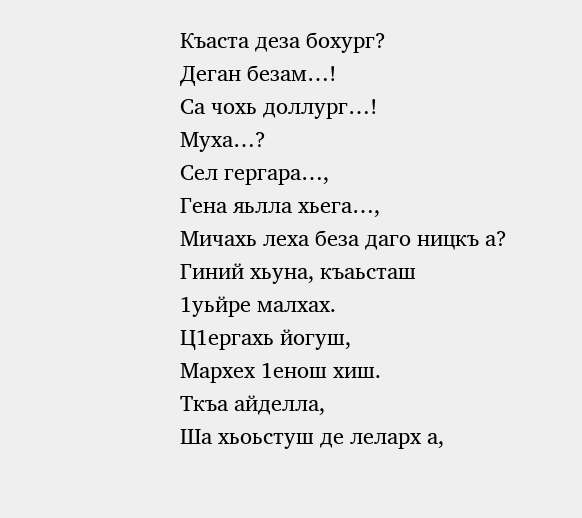Къаста деза бохург?
Деган безам…!
Са чохь доллург…!
Муха…?
Сел гергара…,
Гена яьлла хьега…,
Мичахь леха беза даго ницкъ а?
Гиний хьуна, къаьсташ
1уьйре малхах.
Ц1ергахь йогуш,
Мархех 1енош хиш.
Ткъа айделла,
Ша хьоьстуш де леларх а,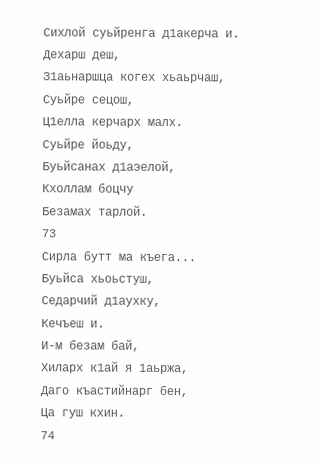Cихлой суьйренга д1акерча и.
Дехарш деш,
З1аьнаршца когех хьаьрчаш,
Суьйре сецош,
Ц1елла керчарх малх.
Суьйре йоьду,
Буьйсанах д1аэелой,
Кхоллам боцчу
Безамах тарлой.
73
Сирла бутт ма къега...
Буьйса хьоьстуш,
Седарчий д1аухку,
Кечъеш и.
И-м безам бай,
Хиларх к1ай я 1аьржа,
Даго къастийнарг бен,
Ца гуш кхин.
74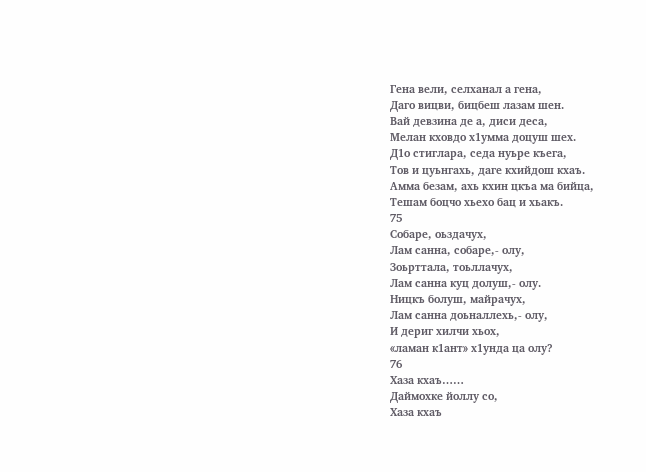Гена вели, селханал а гена,
Даго вицви, бицбеш лазам шен.
Вай девзина де а, диси деса,
Мелан кховдо х1умма доцуш шех.
Д1о стиглара, седа нуьре къега,
Тов и цуьнгахь, даге кхийдош кхаъ.
Амма безам, ахь кхин цкъа ма бийца,
Тешам боцчо хьехо бац и хьакъ.
75
Собаре, оьздачух,
Лам санна, собаре,- олу,
Зоьрттала, тоьллачух,
Лам санна куц долуш,- олу.
Ницкъ болуш, майрачух,
Лам санна доьналлехь,- олу,
И дериг хилчи хьох,
«ламан к1ант» х1унда ца олу?
76
Хаза кхаъ……
Даймохке йоллу со,
Хаза кхаъ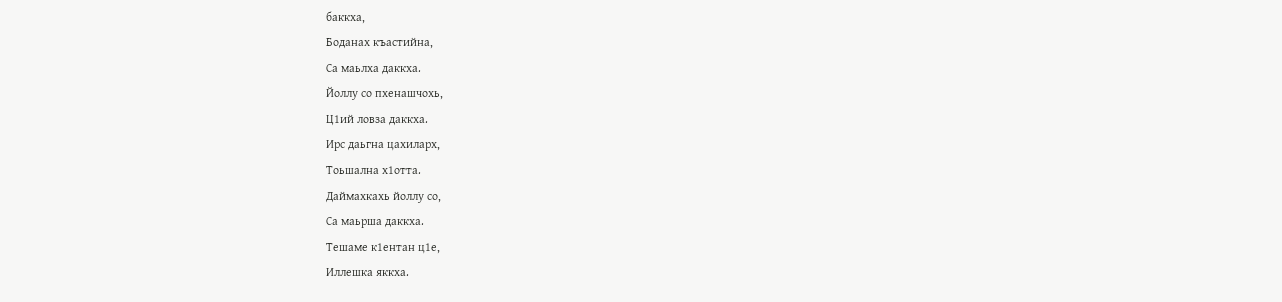баккха,
Боданах къастийна,
Са маьлха даккха.
Йоллу со пхенашчохь,
Ц1ий ловза даккха.
Ирс даьгна цахиларх,
Тоьшална х1отта.
Даймахкахь йоллу со,
Са маьрша даккха.
Тешаме к1ентан ц1е,
Иллешка яккха.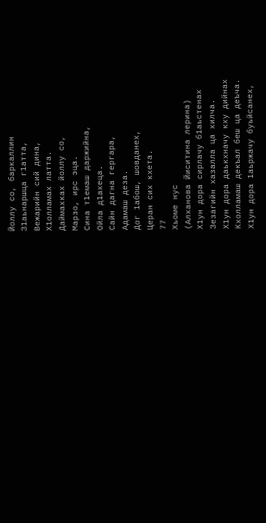Йоллу со, баркаллин
З1аьнаршца г1атта,
Вежарийн сий дина,
Х1олламах латта.
Даймахках йоллу со,
Марзо, ирс эца.
Сина т1емаш даржийна,
Ойла д1ахеца.
Сайн дагна гергара,
Адамаш деза.
Дог 1абош, шовданех,
Церан сих кхета.
77
Хьоме нус
(Алханова Йиситина лерина)
Х1ун дора сирлачу б1аьстенах
Зезагийн хазалла ца хилча.
Х1ун дора даькхначу кху дийнах
Кхолламаш декъал беш ца деъча.
Х1ун дора 1аьржачу буьйсанех,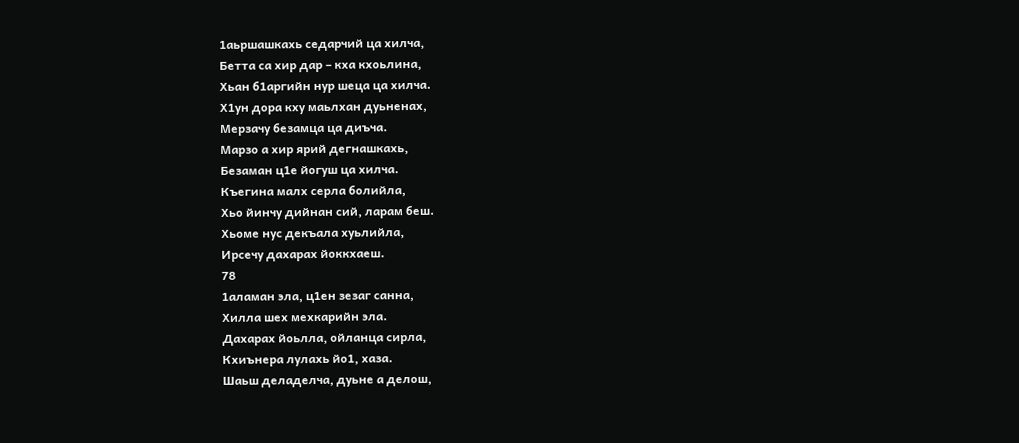1аьршашкахь седарчий ца хилча,
Бетта са хир дар – кха кхоьлина,
Хьан б1аргийн нур шеца ца хилча.
Х1ун дора кху маьлхан дуьненах,
Мерзачу безамца ца диъча.
Марзо а хир ярий дегнашкахь,
Безаман ц1е йогуш ца хилча.
Къегина малх серла болийла,
Хьо йинчу дийнан сий, ларам беш.
Хьоме нус декъала хуьлийла,
Ирсечу дахарах йоккхаеш.
78
1аламан эла, ц1ен зезаг санна,
Хилла шех мехкарийн эла.
Дахарах йоьлла, ойланца сирла,
Кхиънера лулахь йо1, хаза.
Шаьш деладелча, дуьне а делош,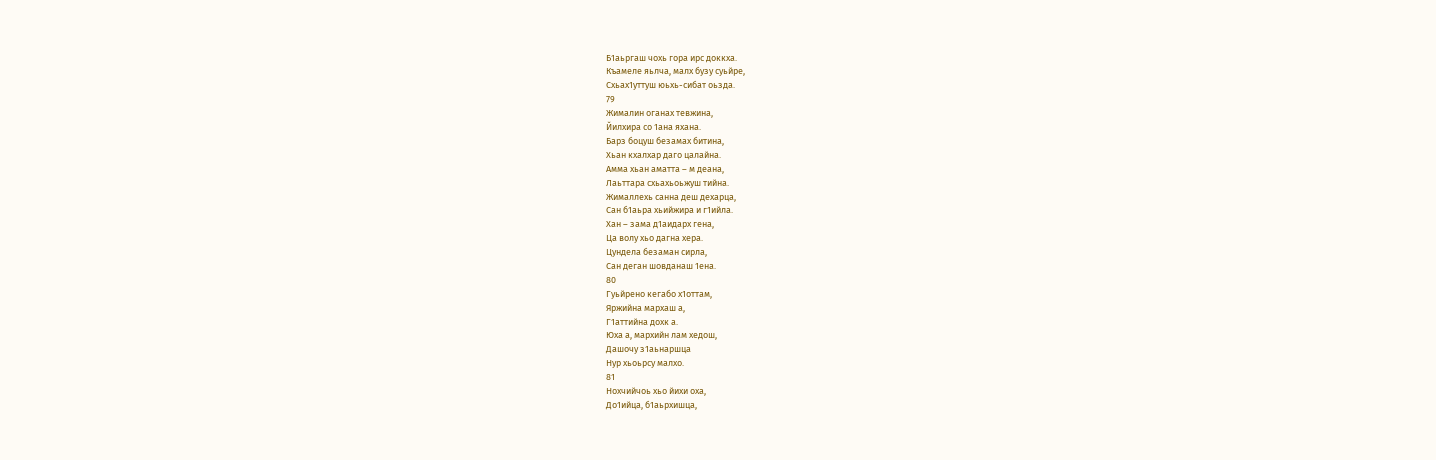Б1аьргаш чохь гора ирс доккха.
Къамеле яьлча, малх бузу суьйре,
Схьах1уттуш юьхь-сибат оьзда.
79
Жималин оганах тевжина,
Йилхира со 1ана яхана.
Барз боцуш безамах битина,
Хьан кхалхар даго цалайна.
Амма хьан аматта – м деана,
Лаьттара схьахьоьжуш тийна.
Жималлехь санна деш дехарца,
Сан б1аьра хьийжира и г1ийла.
Хан – зама д1аидарх гена,
Ца волу хьо дагна хера.
Цундела безаман сирла,
Сан деган шовданаш 1ена.
80
Гуьйрено кегабо х1оттам,
Яржийна мархаш а,
Г1аттийна дохк а.
Юха а, мархийн лам хедош,
Дашочу з1аьнаршца
Нур хьоьрсу малхо.
81
Нохчийчоь хьо йихи оха,
До1ийца, б1аьрхишца,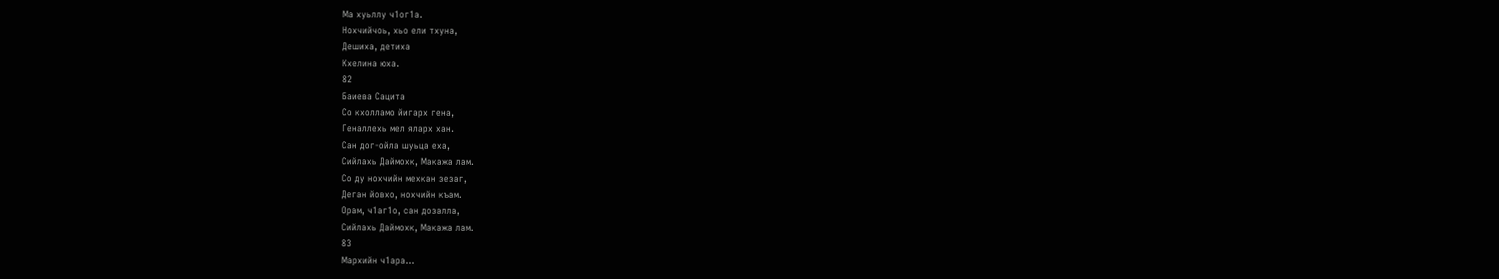Ма хуьллу ч1ог1а.
Нохчийчоь, хьо ели тхуна,
Дешиха, детиха
Кхелина юха.
82
Баиева Сацита
Со кхолламо йигарх гена,
Геналлехь мел яларх хан.
Сан дог-ойла шуьца еха,
Сийлахь Даймохк, Макажа лам.
Со ду нохчийн мехкан зезаг,
Деган йовхо, нохчийн къам.
Орам, ч1аг1о, сан дозалла,
Сийлахь Даймохк, Макажа лам.
83
Мархийн ч1ара…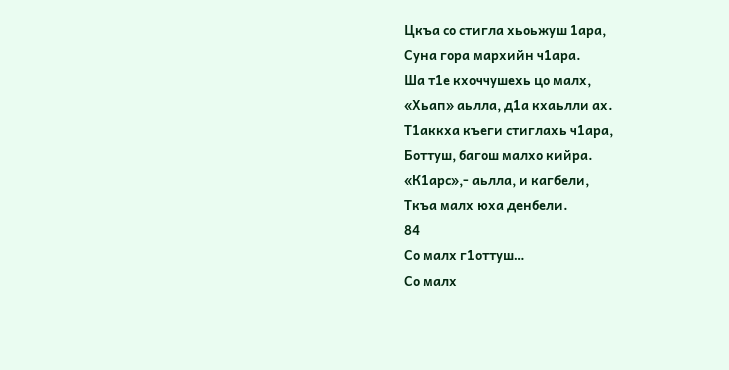Цкъа со стигла хьоьжуш 1ара,
Суна гора мархийн ч1ара.
Ша т1е кхоччушехь цо малх,
«Хьап» аьлла, д1а кхаьлли ах.
Т1аккха къеги стиглахь ч1ара,
Боттуш, багош малхо кийра.
«К1арс»,- аьлла, и кагбели,
Ткъа малх юха денбели.
84
Со малх г1оттуш…
Со малх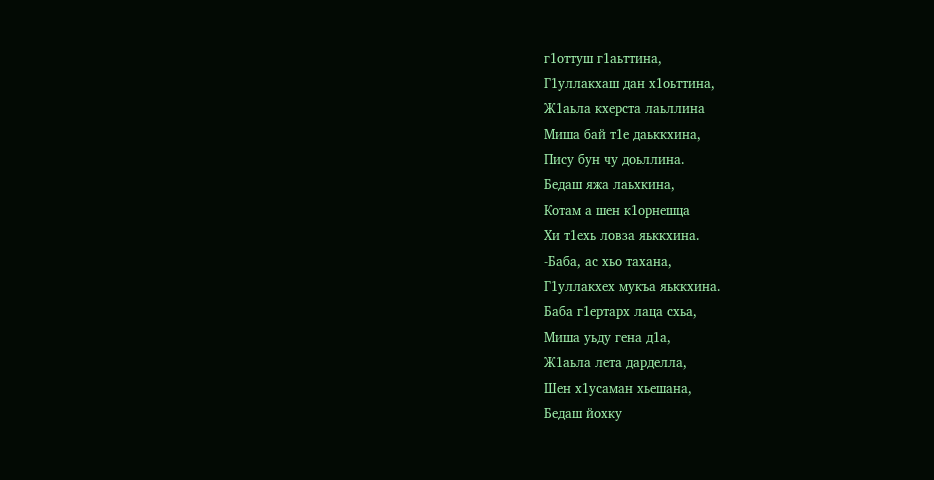г1оттуш г1аьттина,
Г1уллакхаш дан х1оьттина,
Ж1аьла кхерста лаьллина
Миша бай т1е даьккхина,
Пису бун чу доьллина.
Бедаш яжа лаьхкина,
Котам а шен к1орнешца
Хи т1ехь ловза яьккхина.
-Баба, ас хьо тахана,
Г1уллакхех мукъа яьккхина.
Баба г1ертарх лаца схьа,
Миша уьду гена д1а,
Ж1аьла лета дарделла,
Шен х1усаман хьешана,
Бедаш йохку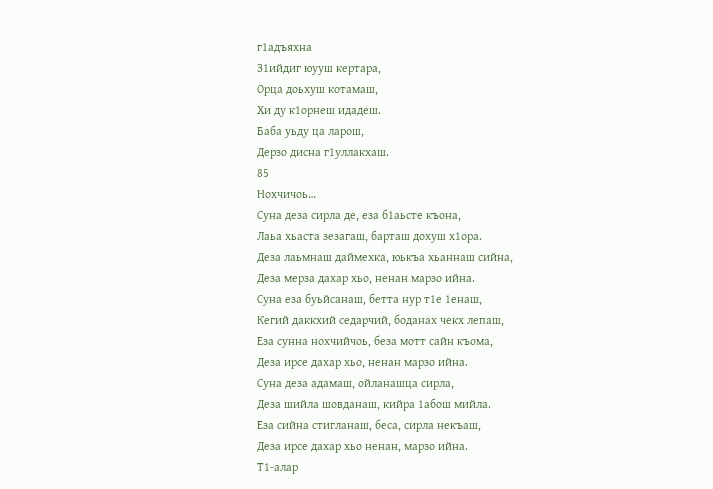г1адъяхна
З1ийдиг юууш кертара,
Орца доьхуш котамаш,
Хи ду к1орнеш идадеш.
Баба уьду ца ларош,
Дерзо дисна г1уллакхаш.
85
Нохчичоь…
Суна деза сирла де, еза б1аьсте къона,
Лаьа хьаста зезагаш, барташ дохуш х1ора.
Деза лаьмнаш даймехка, юькъа хьаннаш сийна,
Деза мерза дахар хьо, ненан марзо ийна.
Суна еза буьйсанаш, бетта нур т1е 1енаш,
Кегий даккхий седарчий, боданах чекх лепаш,
Еза сунна нохчийчоь, беза мотт сайн къома,
Деза ирсе дахар хьо, ненан марзо ийна.
Суна деза адамаш, ойланашца сирла,
Деза шийла шовданаш, кийра 1абош мийла.
Еза сийна стигланаш, беса, сирла некъаш,
Деза ирсе дахар хьо ненан, марзо ийна.
Т1-алар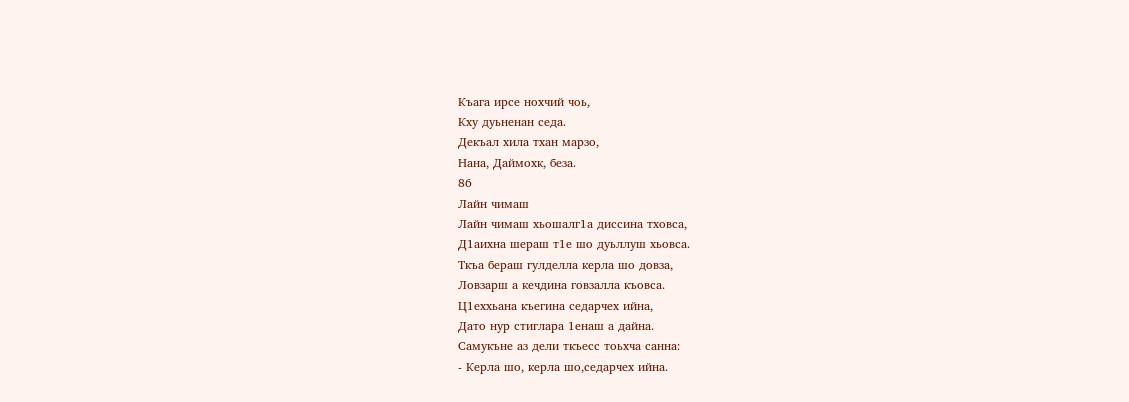Къага ирсе нохчий чоь,
Кху дуьненан седа.
Декъал хила тхан марзо,
Нана, Даймохк, беза.
86
Лайн чимаш
Лайн чимаш хьошалг1а диссина тховса,
Д1аихна шераш т1е шо дуьллуш хьовса.
Ткъа бераш гулделла керла шо довза,
Ловзарш а кечдина говзалла къовса.
Ц1еххьана къегина седарчех ийна,
Дато нур стиглара 1енаш а дайна.
Самукъне аз дели ткъесс тоьхча санна:
- Керла шо, керла шо,седарчех ийна.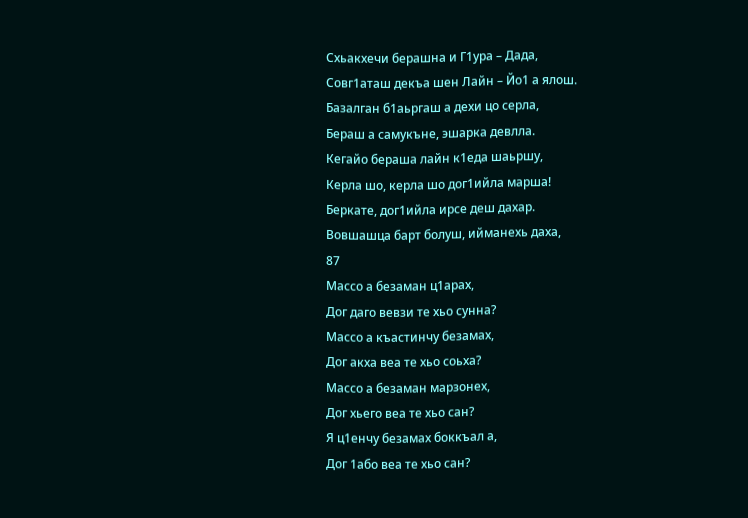Схьакхечи берашна и Г1ура – Дада,
Совг1аташ декъа шен Лайн – Йо1 а ялош.
Базалган б1аьргаш а дехи цо серла,
Бераш а самукъне, эшарка девлла.
Кегайо бераша лайн к1еда шаьршу,
Керла шо, керла шо дог1ийла марша!
Беркате, дог1ийла ирсе деш дахар.
Вовшашца барт болуш, ийманехь даха,
87
Массо а безаман ц1арах,
Дог даго вевзи те хьо сунна?
Массо а къастинчу безамах,
Дог акха веа те хьо соьха?
Массо а безаман марзонех,
Дог хьего веа те хьо сан?
Я ц1енчу безамах боккъал а,
Дог 1або веа те хьо сан?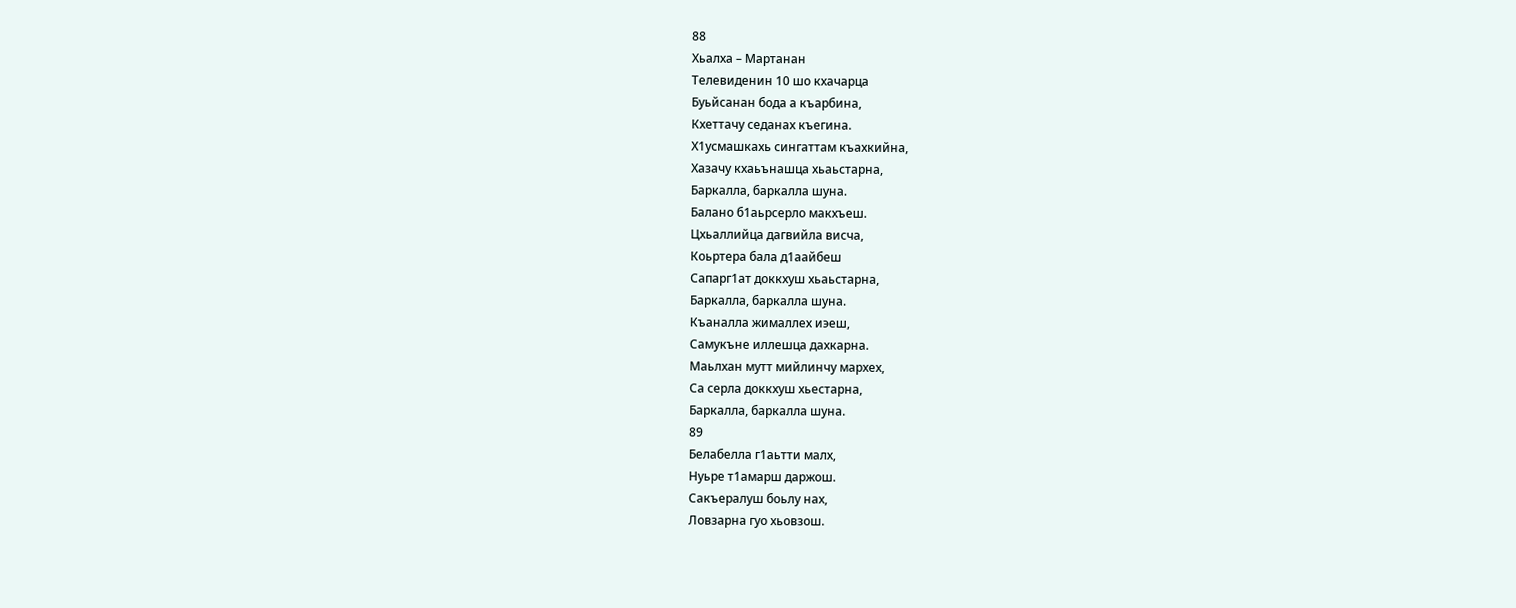88
Хьалха – Мартанан
Телевиденин 10 шо кхачарца
Буьйсанан бода а къарбина,
Кхеттачу седанах къегина.
Х1усмашкахь сингаттам къахкийна,
Хазачу кхаьънашца хьаьстарна,
Баркалла, баркалла шуна.
Балано б1аьрсерло макхъеш.
Цхьаллийца дагвийла висча,
Коьртера бала д1аайбеш
Сапарг1ат доккхуш хьаьстарна,
Баркалла, баркалла шуна.
Къаналла жималлех иэеш,
Самукъне иллешца дахкарна.
Маьлхан мутт мийлинчу мархех,
Са серла доккхуш хьестарна,
Баркалла, баркалла шуна.
89
Белабелла г1аьтти малх,
Нуьре т1амарш даржош.
Сакъералуш боьлу нах,
Ловзарна гуо хьовзош.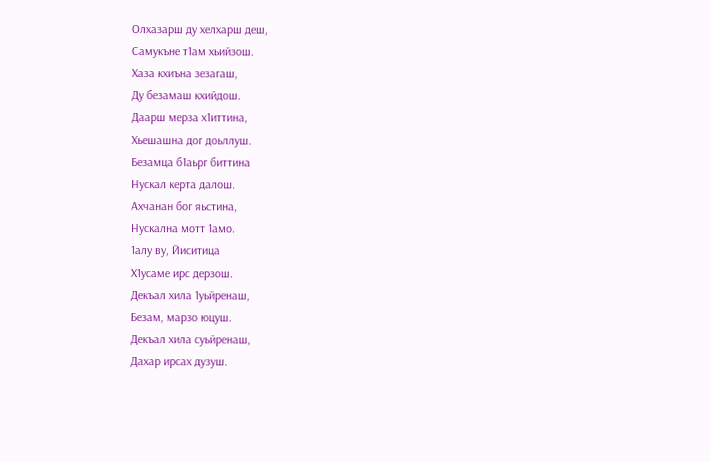Олхазарш ду хелхарш деш,
Самукъне т1ам хьийзош.
Хаза кхиъна зезагаш,
Ду безамаш кхийдош.
Даарш мерза х1иттина,
Хьешашна дог доьллуш.
Безамца б1аьрг биттина
Нускал керта далош.
Ахчанан бог яьстина,
Нускална мотт 1амо.
1алу ву, Йиситица
Х1усаме ирс дерзош.
Декъал хила 1уьйренаш,
Безам, марзо юцуш.
Декъал хила суьйренаш,
Дахар ирсах дузуш.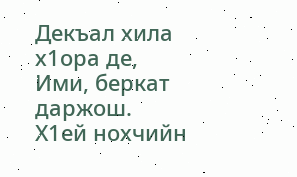Декъал хила х1ора де,
Ими, беркат даржош.
Х1ей нохчийн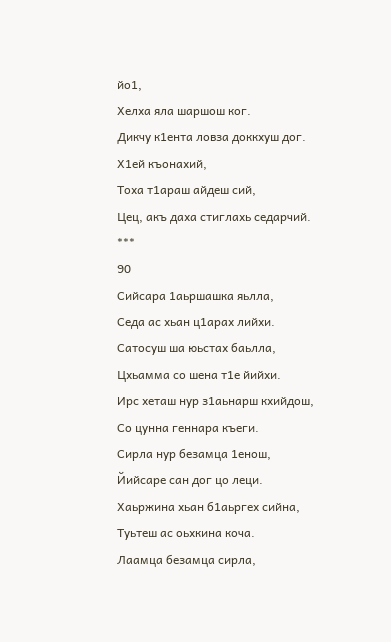йо1,
Хелха яла шаршош ког.
Дикчу к1ента ловза доккхуш дог.
Х1ей къонахий,
Тоха т1араш айдеш сий,
Цец, акъ даха стиглахь седарчий.
***
90
Сийсара 1аьршашка яьлла,
Седа ас хьан ц1арах лийхи.
Сатосуш ша юьстах баьлла,
Цхьамма со шена т1е йийхи.
Ирс хеташ нур з1аьнарш кхийдош,
Со цунна геннара къеги.
Сирла нур безамца 1енош,
Йийсаре сан дог цо леци.
Хаьржина хьан б1аьргех сийна,
Туьтеш ас оьхкина коча.
Лаамца безамца сирла,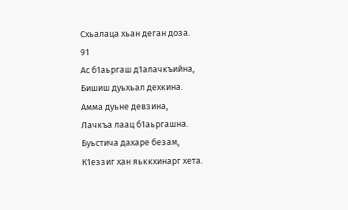Схьалаца хьан деган доза.
91
Ас б1аьргаш д1алачкъийна,
Бишиш дуьхьал дехкина.
Амма дуьне девзина,
Лачкъа лаац б1аьргашна.
Буьстича дахаре безам,
К1еззиг хан яьккхинарг хета.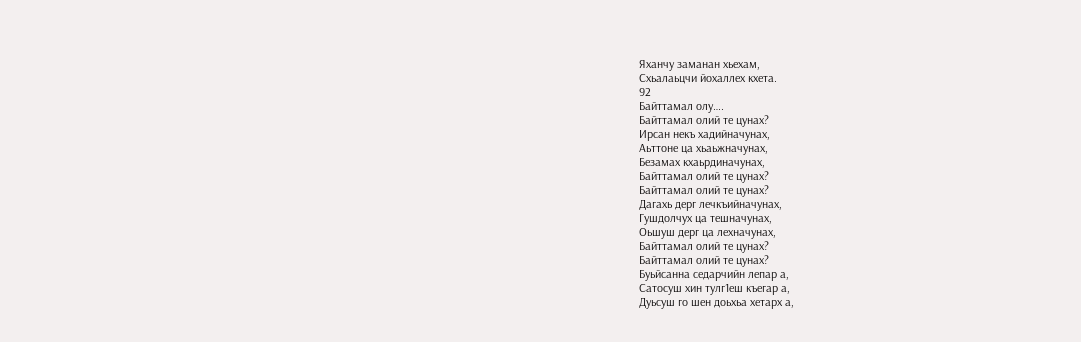Яханчу заманан хьехам,
Схьалаьцчи йохаллех кхета.
92
Байттамал олу….
Байттамал олий те цунах?
Ирсан некъ хадийначунах,
Аьттоне ца хьаьжначунах,
Безамах кхаьрдиначунах,
Байттамал олий те цунах?
Байттамал олий те цунах?
Дагахь дерг лечкъийначунах,
Гушдолчух ца тешначунах,
Оьшуш дерг ца лехначунах,
Байттамал олий те цунах?
Байттамал олий те цунах?
Буьйсанна седарчийн лепар а,
Сатосуш хин тулг1еш къегар а,
Дуьсуш го шен доьхьа хетарх а,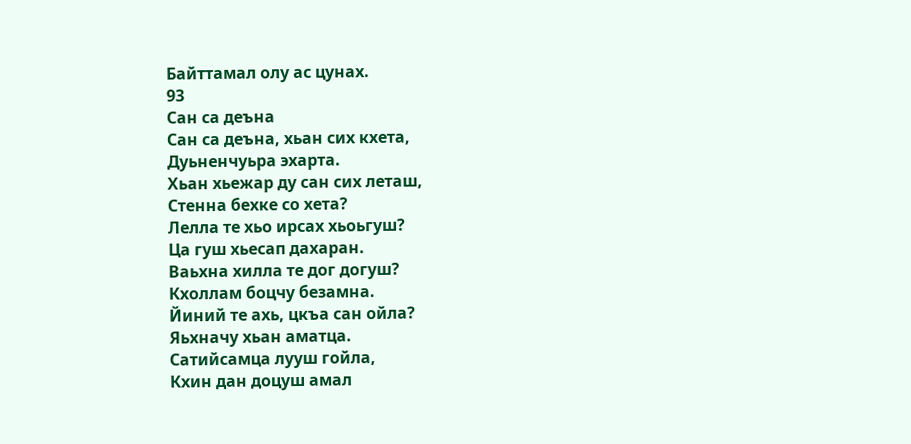Байттамал олу ас цунах.
93
Сан са деъна
Сан са деъна, хьан сих кхета,
Дуьненчуьра эхарта.
Хьан хьежар ду сан сих леташ,
Стенна бехке со хета?
Лелла те хьо ирсах хьоьгуш?
Ца гуш хьесап дахаран.
Ваьхна хилла те дог догуш?
Кхоллам боцчу безамна.
Йиний те ахь, цкъа сан ойла?
Яьхначу хьан аматца.
Сатийсамца лууш гойла,
Кхин дан доцуш амал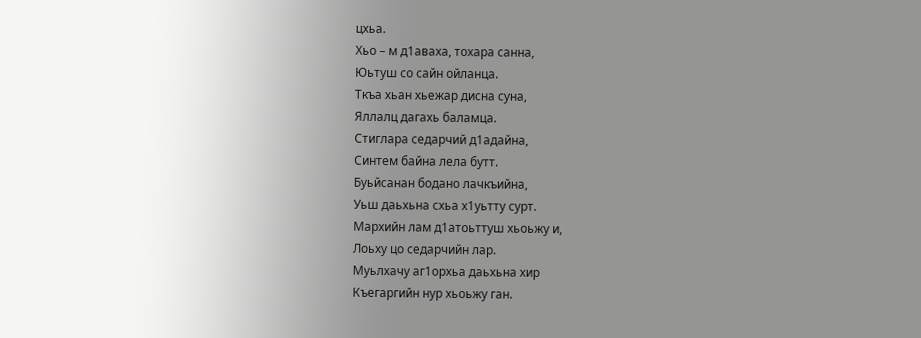цхьа.
Хьо – м д1аваха, тохара санна,
Юьтуш со сайн ойланца.
Ткъа хьан хьежар дисна суна,
Яллалц дагахь баламца.
Стиглара седарчий д1адайна,
Синтем байна лела бутт.
Буьйсанан бодано лачкъийна,
Уьш даьхьна схьа х1уьтту сурт.
Мархийн лам д1атоьттуш хьоьжу и,
Лоьху цо седарчийн лар.
Муьлхачу аг1орхьа даьхьна хир
Къегаргийн нур хьоьжу ган.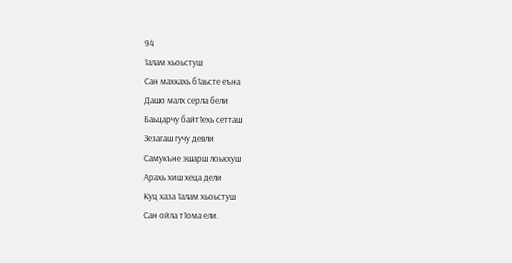94
1алам хьоьстуш
Сан махкахь б1аьсте еъна
Дашо малх серла бели
Баьцарчу байт1ехь сетташ
Зезагаш гучу девли
Самукъне эшарш лоькхуш
Арахь хиш хеца дели
Куц хаза 1алам хьоьстуш
Сан ойла т1ома ели.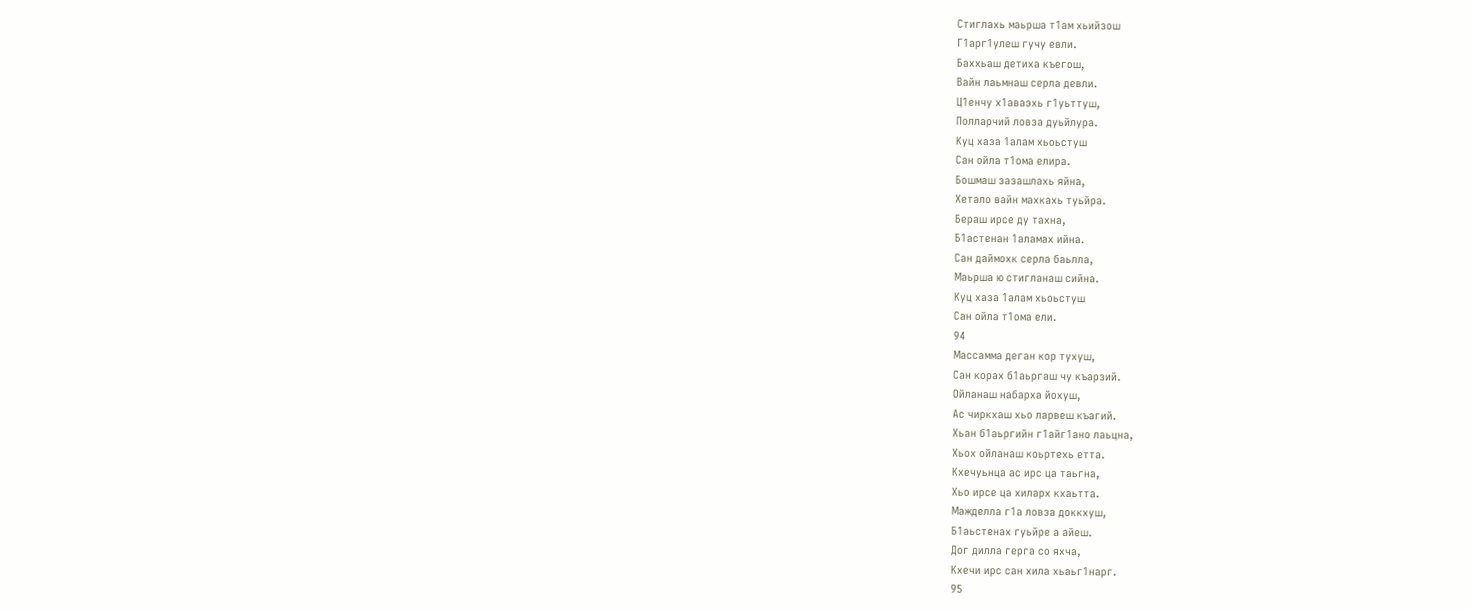Стиглахь маьрша т1ам хьийзош
Г1арг1улеш гучу евли.
Баххьаш детиха къегош,
Вайн лаьмнаш серла девли.
Ц1енчу х1аваэхь г1уьттуш,
Полларчий ловза дуьйлура.
Куц хаза 1алам хьоьстуш
Сан ойла т1ома елира.
Бошмаш зазашлахь яйна,
Хетало вайн махкахь туьйра.
Бераш ирсе ду тахна,
Б1астенан 1аламах ийна.
Сан даймохк серла баьлла,
Маьрша ю стигланаш сийна.
Куц хаза 1алам хьоьстуш
Сан ойла т1ома ели.
94
Массамма деган кор тухуш,
Сан корах б1аьргаш чу къарзий.
Ойланаш набарха йохуш,
Ас чиркхаш хьо ларвеш къагий.
Хьан б1аьргийн г1айг1ано лаьцна,
Хьох ойланаш коьртехь етта.
Кхечуьнца ас ирс ца таьгна,
Хьо ирсе ца хиларх кхаьтта.
Мажделла г1а ловза доккхуш,
Б1аьстенах гуьйре а айеш.
Дог дилла герга со яхча,
Кхечи ирс сан хила хьаьг1нарг.
95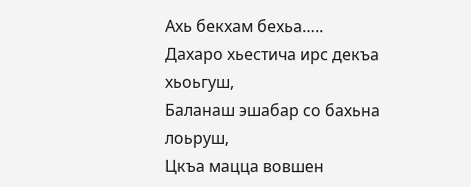Ахь бекхам бехьа…..
Дахаро хьестича ирс декъа хьоьгуш,
Баланаш эшабар со бахьна лоьруш,
Цкъа мацца вовшен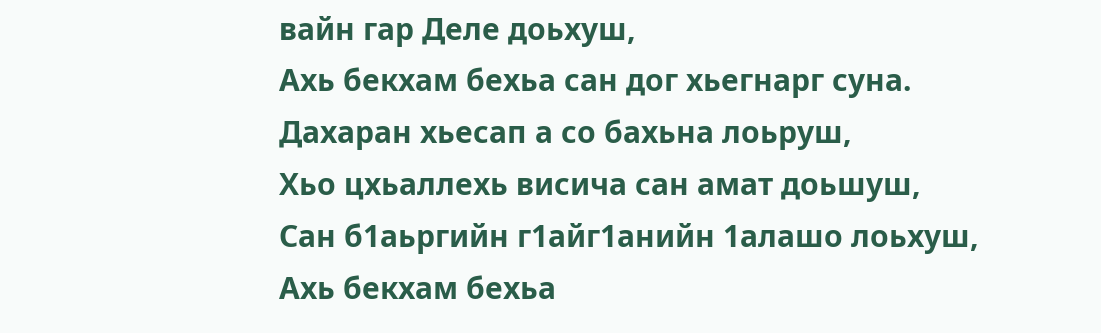вайн гар Деле доьхуш,
Ахь бекхам бехьа сан дог хьегнарг суна.
Дахаран хьесап а со бахьна лоьруш,
Хьо цхьаллехь висича сан амат доьшуш,
Сан б1аьргийн г1айг1анийн 1алашо лоьхуш,
Ахь бекхам бехьа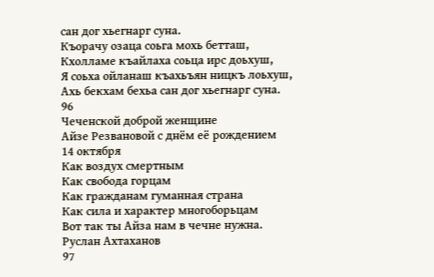сан дог хьегнарг суна.
Къорачу озаца соьга мохь бетташ,
Кхолламе къайлаха соьца ирс доьхуш,
Я соьха ойланаш къахьъян ницкъ лоьхуш,
Ахь бекхам бехьа сан дог хьегнарг суна.
96
Чеченской доброй женщине
Айзе Резвановой с днём её рождением
14 октября
Как воздух смертным
Как свобода горцам
Как гражданам гуманная страна
Как сила и характер многоборьцам
Вот так ты Айза нам в чечне нужна.
Руслан Ахтаханов
97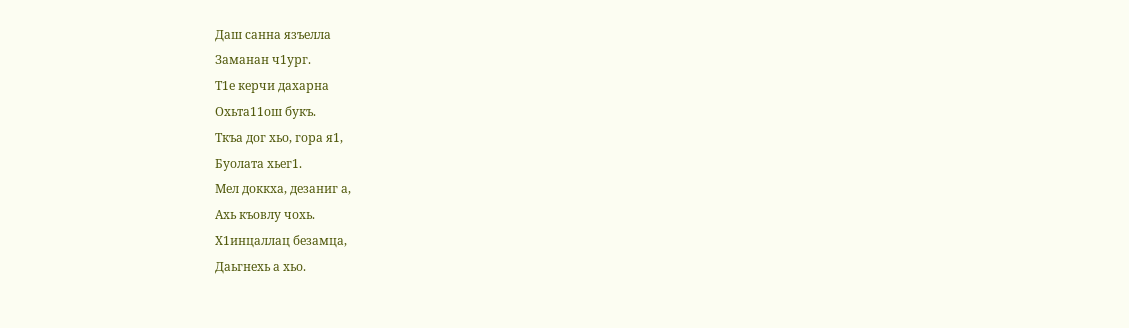Даш санна язъелла
Заманан ч1ург.
Т1е керчи дахарна
Охьта11ош букъ.
Ткъа дог хьо, гора я1,
Буолата хьег1.
Мел доккха, дезаниг а,
Ахь къовлу чохь.
Х1инцаллац безамца,
Даьгнехь а хьо.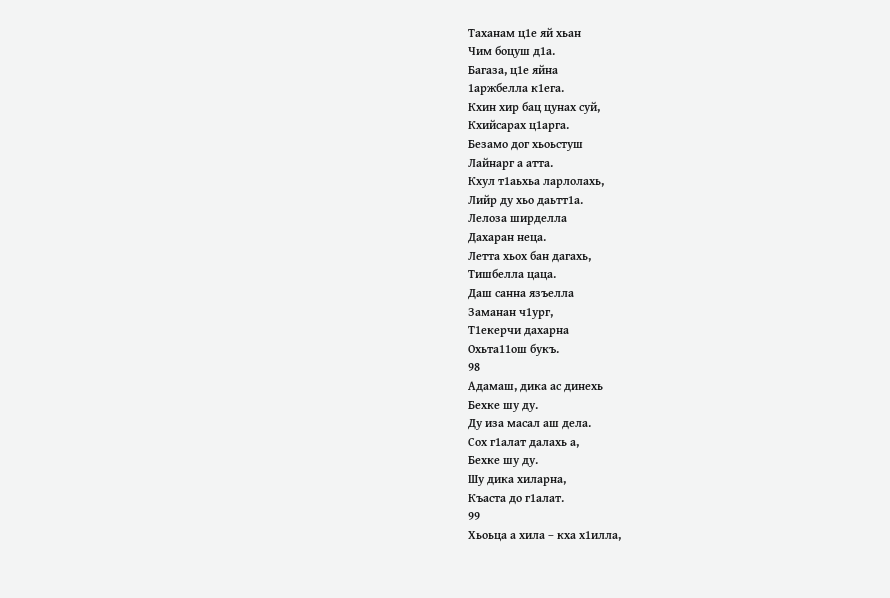Таханам ц1е яй хьан
Чим боцуш д1а.
Багаза, ц1е яйна
1аржбелла к1ега.
Кхин хир бац цунах суй,
Кхийсарах ц1арга.
Безамо дог хьоьстуш
Лайнарг а атта.
Кхул т1аьхьа ларлолахь,
Лийр ду хьо даьтт1а.
Лелоза ширделла
Дахаран неца.
Летта хьох бан дагахь,
Тишбелла цаца.
Даш санна язъелла
Заманан ч1ург,
Т1екерчи дахарна
Охьта11ош букъ.
98
Адамаш, дика ас динехь
Бехке шу ду.
Ду иза масал аш дела.
Сох г1алат далахь а,
Бехке шу ду.
Шу дика хиларна,
Къаста до г1алат.
99
Хьоьца а хила – кха х1илла,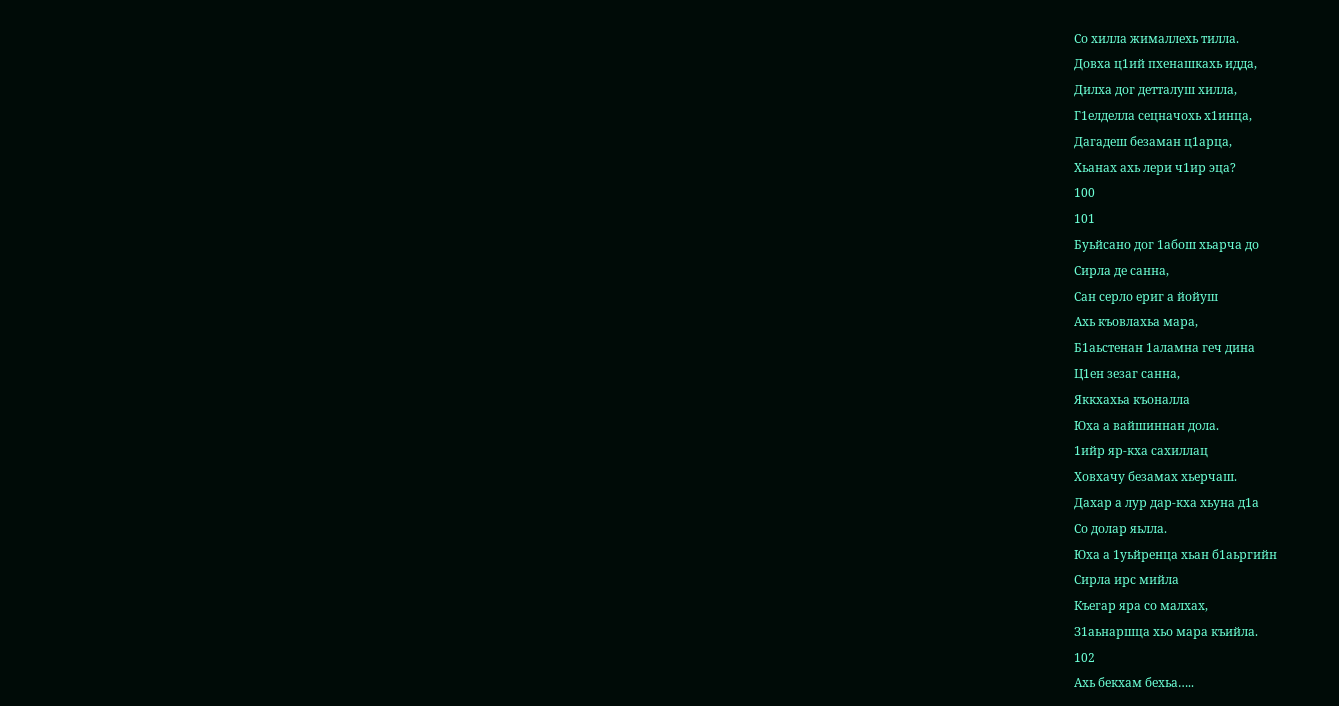Со хилла жималлехь тилла.
Довха ц1ий пхенашкахь идда,
Дилха дог детталуш хилла,
Г1елделла сецначохь х1инца,
Дагадеш безаман ц1арца,
Хьанах ахь лери ч1ир эца?
100
101
Буьйсано дог 1абош хьарча до
Сирла де санна,
Сан серло ериг а йойуш
Ахь къовлахьа мара,
Б1аьстенан 1аламна геч дина
Ц1ен зезаг санна,
Яккхахьа къоналла
Юха а вайшиннан дола.
1ийр яр-кха сахиллац
Ховхачу безамах хьерчаш.
Дахар а лур дар-кха хьуна д1а
Со долар яьлла.
Юха а 1уьйренца хьан б1аьргийн
Сирла ирс мийла
Къегар яра со малхах,
З1аьнаршца хьо мара къийла.
102
Ахь бекхам бехьа…..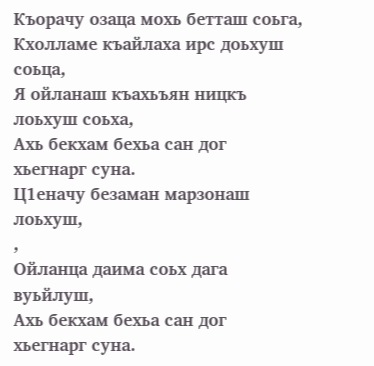Къорачу озаца мохь бетташ соьга,
Кхолламе къайлаха ирс доьхуш соьца,
Я ойланаш къахьъян ницкъ лоьхуш соьха,
Ахь бекхам бехьа сан дог хьегнарг суна.
Ц1еначу безаман марзонаш лоьхуш,
,
Ойланца даима соьх дага вуьйлуш,
Ахь бекхам бехьа сан дог хьегнарг суна.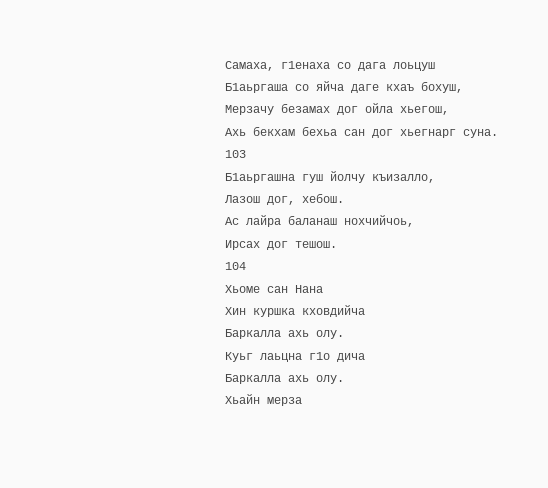Самаха, г1енаха со дага лоьцуш
Б1аьргаша со яйча даге кхаъ бохуш,
Мерзачу безамах дог ойла хьегош,
Ахь бекхам бехьа сан дог хьегнарг суна.
103
Б1аьргашна гуш йолчу къизалло,
Лазош дог, хебош.
Ас лайра баланаш нохчийчоь,
Ирсах дог тешош.
104
Хьоме сан Нана
Хин куршка кховдийча
Баркалла ахь олу.
Куьг лаьцна г1о дича
Баркалла ахь олу.
Хьайн мерза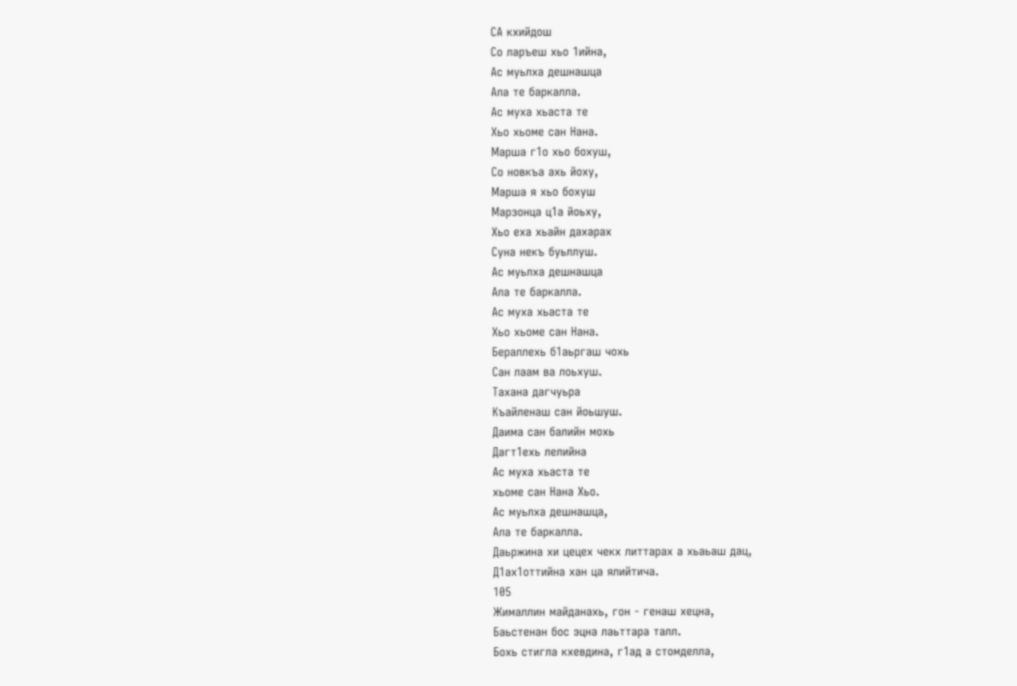СА кхийдош
Со ларъеш хьо 1ийна,
Ас муьлха дешнашца
Ала те баркалла.
Ас муха хьаста те
Хьо хьоме сан Нана.
Марша г1о хьо бохуш,
Со новкъа ахь йоху,
Марша я хьо бохуш
Марзонца ц1а йоьху,
Хьо еха хьайн дахарах
Суна некъ буьллуш.
Ас муьлха дешнашца
Ала те баркалла.
Ас муха хьаста те
Хьо хьоме сан Нана.
Бераллехь б1аьргаш чохь
Сан лаам ва лоьхуш.
Тахана дагчуьра
Къайленаш сан йоьшуш.
Даима сан балийн мохь
Дагт1ехь лелийна
Ас муха хьаста те
хьоме сан Нана Хьо.
Ас муьлха дешнашца,
Ала те баркалла.
Даьржина хи цецех чекх литтарах а хьаьаш дац,
Д1ах1оттийна хан ца ялийтича.
105
Жималлин майданахь, гон - генаш хецна,
Баьстенан бос эцна лаьттара талл.
Бохь стигла кхевдина, г1ад а стомделла,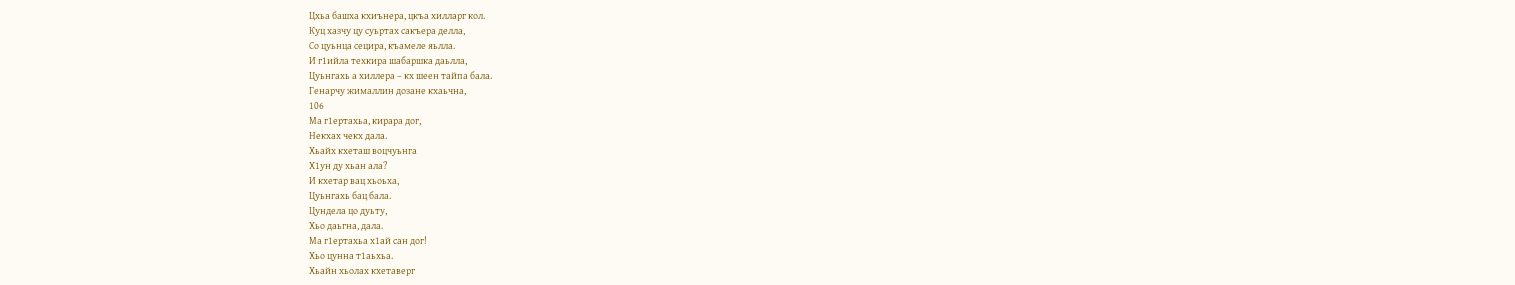Цхьа башха кхиънера, цкъа хилларг кол.
Куц хазчу цу суьртах сакъера делла,
Со цуьнца сецира, къамеле яьлла.
И г1ийла техкира шабаршка даьлла,
Цуьнгахь а хиллера – кх шеен тайпа бала.
Генарчу жималлин дозане кхаьчна,
106
Ма г1ертахьа, кирара дог,
Некхах чекх дала.
Хьайх кхеташ воцчуьнга
Х1ун ду хьан ала?
И кхетар вац хьоьха,
Цуьнгахь бац бала.
Цундела цо дуьту,
Хьо даьгна, дала.
Ма г1ертахьа х1ай сан дог!
Хьо цунна т1аьхьа.
Хьайн хьолах кхетаверг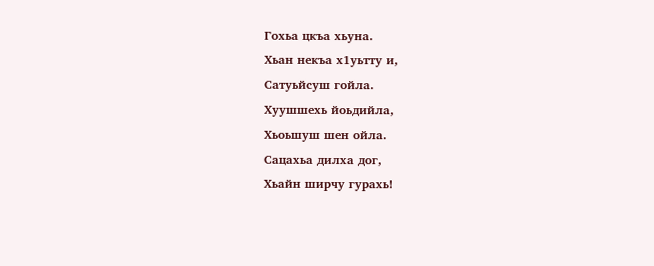Гохьа цкъа хьуна.
Хьан некъа х1уьтту и,
Сатуьйсуш гойла.
Хуушшехь йоьдийла,
Хьоьшуш шен ойла.
Сацахьа дилха дог,
Хьайн ширчу гурахь!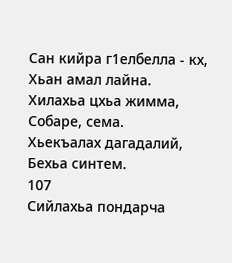Сан кийра г1елбелла - кх,
Хьан амал лайна.
Хилахьа цхьа жимма,
Собаре, сема.
Хьекъалах дагадалий,
Бехьа синтем.
107
Сийлахьа пондарча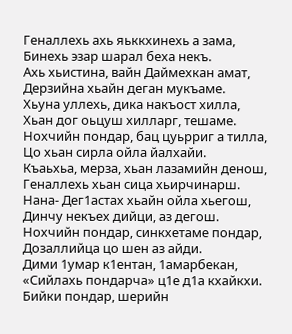Геналлехь ахь яьккхинехь а зама,
Бинехь эзар шарал беха некъ.
Ахь хьистина, вайн Даймехкан амат,
Дерзийна хьайн деган мукъаме.
Хьуна уллехь, дика накъост хилла,
Хьан дог оьцуш хилларг, тешаме.
Нохчийн пондар, бац цуьрриг а тилла,
Цо хьан сирла ойла йалхайи.
Къаьхьа, мерза, хьан лазамийн денош,
Геналлехь хьан сица хьирчинарш.
Нана- Дег1астах хьайн ойла хьегош,
Динчу некъех дийци, аз дегош.
Нохчийн пондар, синкхетаме пондар,
Дозаллийца цо шен аз айди.
Дими 1умар к1ентан, 1амарбекан,
«Сийлахь пондарча» ц1е д1а кхайкхи.
Бийки пондар, шерийн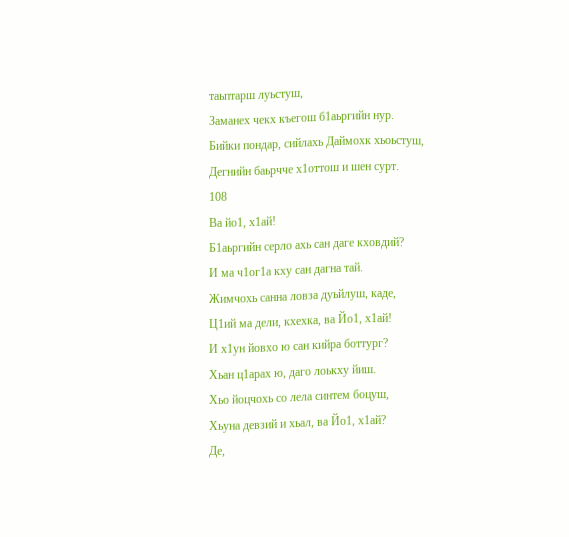таьптарш луьстуш,
Заманех чекх къегош б1аьргийн нур.
Бийки пондар, сийлахь Даймохк хьоьстуш,
Дегнийн баьрчче х1оттош и шен сурт.
108
Ва йо1, х1ай!
Б1аьргийн серло ахь сан даге кховдий?
И ма ч1ог1а кху сан дагна тай.
Жимчохь санна ловза дуьйлуш, каде,
Ц1ий ма дели, кхехка, ва Йо1, х1ай!
И х1ун йовхо ю сан кийра боттург?
Хьан ц1арах ю, даго лоькху йиш.
Хьо йоцчохь со лела синтем боцуш,
Хьуна девзий и хьал, ва Йо1, х1ай?
Де,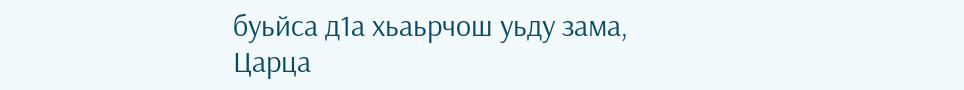буьйса д1а хьаьрчош уьду зама,
Царца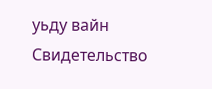уьду вайн
Свидетельство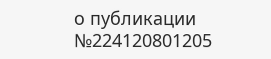о публикации №224120801205